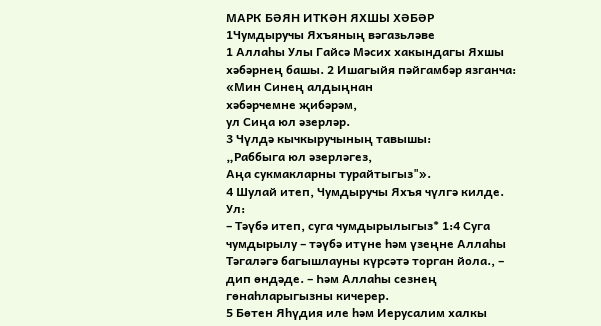МАРК БӘЯН ИТКӘН ЯХШЫ ХӘБӘР
1Чумдыручы Яхъяның вәгазьләве
1 Аллаһы Улы Гайсә Мәсих хакындагы Яхшы хәбәрнең башы. 2 Ишагыйя пәйгамбәр язганча:
«Мин Синең алдыңнан
хәбәрчемне җибәрәм,
ул Сиңа юл әзерләр.
3 Чүлдә кычкыручының тавышы:
„Раббыга юл әзерләгез,
Аңа сукмакларны турайтыгыз"».
4 Шулай итеп, Чумдыручы Яхъя чүлгә килде. Ул:
– Тәүбә итеп, суга чумдырылыгыз* 1:4 Суга чумдырылу – тәүбә итүне һәм үзеңне Аллаһы Тәгаләгә багышлауны күрсәтә торган йола., – дип ѳндәде. – Һәм Аллаһы сезнең гѳнаһларыгызны кичерер.
5 Бѳтен Яһүдия иле һәм Иерусалим халкы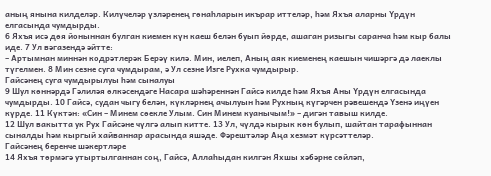аның янына килделәр. Килүчеләр үзләренең гѳнаһларын икърар иттеләр, һәм Яхъя аларны Үрдүн елгасында чумдырды.
6 Яхъя исә дѳя йоныннан булган киемен күн каеш белән буып йѳрде, ашаган ризыгы саранча һәм кыр балы иде. 7 Ул вәгазендә әйтте:
– Артымнан миннән кодрәтлерәк Берәү килә. Мин, иелеп, Аның аяк киеменең каешын чишәргә дә лаеклы түгелмен. 8 Мин сезне суга чумдырам, ә Ул сезне Изге Рухка чумдырыр.
Гайсәнең суга чумдырылуы һәм сыналуы
9 Шул кѳннәрдә Гәлиләя ѳлкәсендәге Насара шәһәреннән Гайсә килде һәм Яхъя Аны Үрдүн елгасында чумдырды. 10 Гайсә, судан чыгу белән, күкләрнең ачылуын һәм Рухның күгәрчен рәвешендә Үзенә иңүен күрде. 11 Күктән: «Син – Минем сѳекле Улым. Син Минем куанычым!» – дигән тавыш килде.
12 Шул вакытта ук Рух Гайсәне чүлгә алып китте. 13 Ул, чүлдә кырык кѳн булып, шайтан тарафыннан сыналды һәм кыргый хайваннар арасында яшәде. Фәрештәләр Аңа хезмәт күрсәттеләр.
Гайсәнең беренче шәкертләре
14 Яхъя тѳрмәгә утыртылганнан соң, Гайсә, Аллаһыдан килгән Яхшы хәбәрне сѳйләп,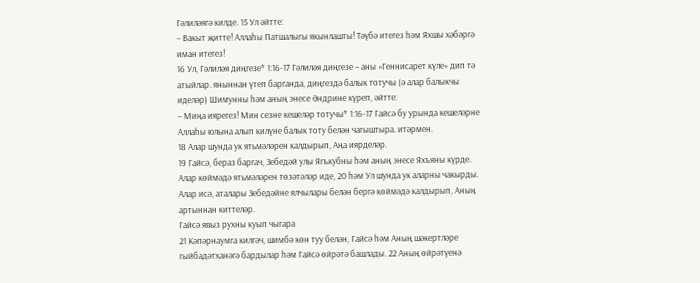Гәлиләягә килде. 15 Ул әйтте:
– Вакыт җитте! Аллаһы Патшалыгы якынлашты! Тәүбә итегез һәм Яхшы хәбәргә иман итегез!
16 Ул, Гәлиләя диңгезе* 1:16-17 Гәлиләя диңгезе – аны «Геннисарет күле» дип тә атыйлар. яныннан үтеп барганда, диңгездә балык тотучы (ә алар балыкчы иделәр) Шимунны һәм аның энесе Әндрине күреп, әйтте:
– Миңа иярегез! Мин сезне кешеләр тотучы* 1:16-17 Гайсә бу урында кешеләрне Аллаһы юлына алып килүне балык тоту белән чагыштыра. итәрмен.
18 Алар шунда ук ятьмәләрен калдырып, Аңа иярделәр.
19 Гайсә, бераз баргач, Зебедәй улы Ягъкубны һәм аның энесе Яхъяны күрде. Алар кѳймәдә ятьмәләрен тѳзәтәләр иде, 20 һәм Ул шунда ук аларны чакырды. Алар исә, аталары Зебедәйне ялчылары белән бергә кѳймәдә калдырып, Аның артыннан киттеләр.
Гайсә явыз рухны куып чыгара
21 Кәпәрнаумга килгәч, шимбә кѳн туу белән, Гайсә һәм Аның шәкертләре гыйбадәтханәгә бардылар һәм Гайсә ѳйрәтә башлады. 22 Аның ѳйрәтүенә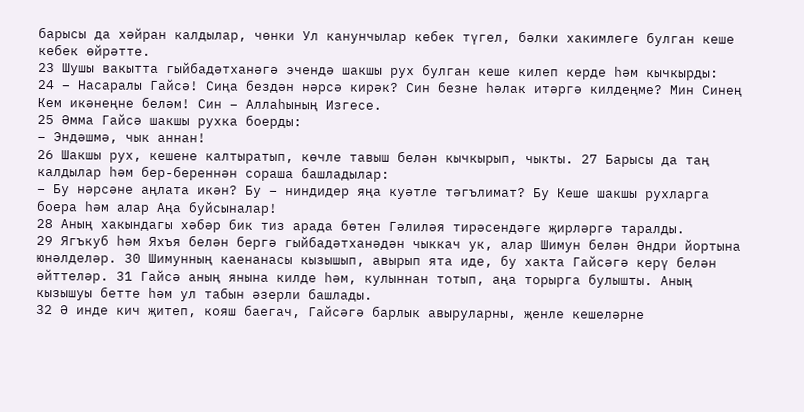барысы да хәйран калдылар, чѳнки Ул канунчылар кебек түгел, бәлки хакимлеге булган кеше кебек ѳйрәтте.
23 Шушы вакытта гыйбадәтханәгә эчендә шакшы рух булган кеше килеп керде һәм кычкырды:
24 – Насаралы Гайсә! Сиңа бездән нәрсә кирәк? Син безне һәлак итәргә килдеңме? Мин Синең Кем икәнеңне беләм! Син – Аллаһының Изгесе.
25 Әмма Гайсә шакшы рухка боерды:
– Эндәшмә, чык аннан!
26 Шакшы рух, кешене калтыратып, кѳчле тавыш белән кычкырып, чыкты. 27 Барысы да таң калдылар һәм бер-береннән сораша башладылар:
– Бу нәрсәне аңлата икән? Бу – ниндидер яңа куәтле тәгълимат? Бу Кеше шакшы рухларга боера һәм алар Аңа буйсыналар!
28 Аның хакындагы хәбәр бик тиз арада бѳтен Гәлиләя тирәсендәге җирләргә таралды.
29 Ягъкуб һәм Яхъя белән бергә гыйбадәтханәдән чыккач ук, алар Шимун белән Әндри йортына юнәлделәр. 30 Шимунның каенанасы кызышып, авырып ята иде, бу хакта Гайсәгә керү белән әйттеләр. 31 Гайсә аның янына килде һәм, кулыннан тотып, аңа торырга булышты. Аның кызышуы бетте һәм ул табын әзерли башлады.
32 Ә инде кич җитеп, кояш баегач, Гайсәгә барлык авыруларны, җенле кешеләрне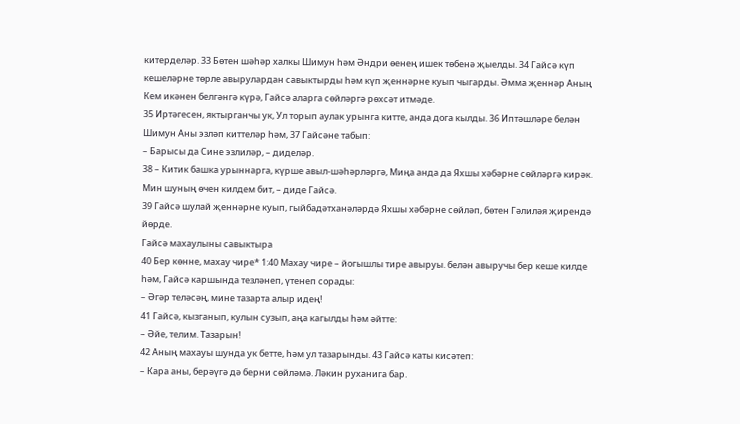китерделәр. 33 Бѳтен шәһәр халкы Шимун һәм Әндри ѳенең ишек тѳбенә җыелды. 34 Гайсә күп кешеләрне тѳрле авырулардан савыктырды һәм күп җеннәрне куып чыгарды. Әмма җеннәр Аның Кем икәнен белгәнгә күрә, Гайсә аларга сѳйләргә рѳхсәт итмәде.
35 Иртәгесен, яктырганчы ук, Ул торып аулак урынга китте, анда дога кылды. 36 Иптәшләре белән Шимун Аны эзләп киттеләр һәм, 37 Гайсәне табып:
– Барысы да Сине эзлиләр, – диделәр.
38 – Китик башка урыннарга, күрше авыл-шәһәрләргә, Миңа анда да Яхшы хәбәрне сѳйләргә кирәк. Мин шуның ѳчен килдем бит, – диде Гайсә.
39 Гайсә шулай җеннәрне куып, гыйбадәтханәләрдә Яхшы хәбәрне сѳйләп, бѳтен Гәлиләя җирендә йѳрде.
Гайсә махаулыны савыктыра
40 Бер кѳнне, махау чире* 1:40 Махау чире – йогышлы тире авыруы. белән авыручы бер кеше килде һәм, Гайсә каршында тезләнеп, үтенеп сорады:
– Әгәр теләсәң, мине тазарта алыр идең!
41 Гайсә, кызганып, кулын сузып, аңа кагылды һәм әйтте:
– Әйе, телим. Тазарын!
42 Аның махауы шунда ук бетте, һәм ул тазарынды. 43 Гайсә каты кисәтеп:
– Кара аны, берәүгә дә берни сѳйләмә. Ләкин руханига бар.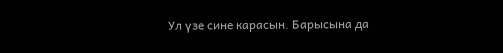Ул үзе сине карасын. Барысына да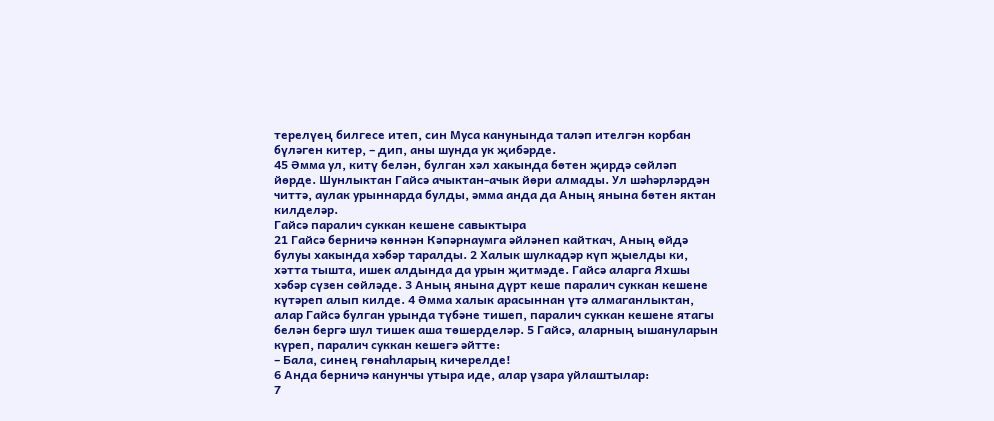терелүең билгесе итеп, син Муса канунында таләп ителгән корбан бүләген китер, – дип, аны шунда ук җибәрде.
45 Әмма ул, китү белән, булган хәл хакында бѳтен җирдә сѳйләп йѳрде. Шунлыктан Гайсә ачыктан-ачык йѳри алмады. Ул шәһәрләрдән читтә, аулак урыннарда булды, әмма анда да Аның янына бѳтен яктан килделәр.
Гайсә паралич суккан кешене савыктыра
21 Гайсә берничә кѳннән Кәпәрнаумга әйләнеп кайткач, Аның ѳйдә булуы хакында хәбәр таралды. 2 Халык шулкадәр күп җыелды ки, хәтта тышта, ишек алдында да урын җитмәде. Гайсә аларга Яхшы хәбәр сүзен сѳйләде. 3 Аның янына дүрт кеше паралич суккан кешене күтәреп алып килде. 4 Әмма халык арасыннан үтә алмаганлыктан, алар Гайсә булган урында түбәне тишеп, паралич суккан кешене ятагы белән бергә шул тишек аша тѳшерделәр. 5 Гайсә, аларның ышануларын күреп, паралич суккан кешегә әйтте:
– Бала, синең гѳнаһларың кичерелде!
6 Анда берничә канунчы утыра иде, алар үзара уйлаштылар:
7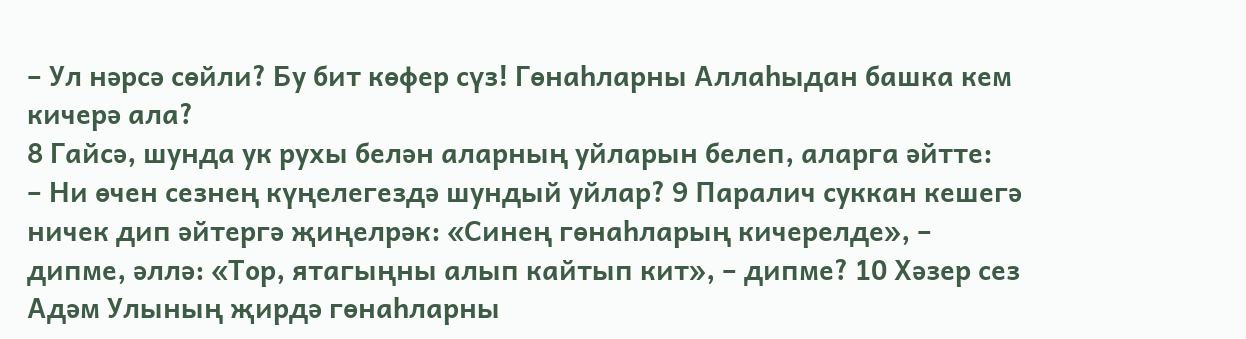– Ул нәрсә сѳйли? Бу бит кѳфер сүз! Гѳнаһларны Аллаһыдан башка кем кичерә ала?
8 Гайсә, шунда ук рухы белән аларның уйларын белеп, аларга әйтте:
– Ни ѳчен сезнең күңелегездә шундый уйлар? 9 Паралич суккан кешегә ничек дип әйтергә җиңелрәк: «Синең гѳнаһларың кичерелде», – дипме, әллә: «Тор, ятагыңны алып кайтып кит», – дипме? 10 Хәзер сез Адәм Улының җирдә гѳнаһларны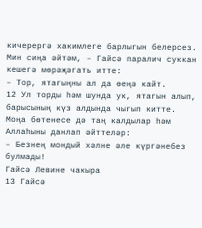кичерергә хакимлеге барлыгын белерсез. Мин сиңа әйтәм, – Гайсә паралич суккан кешегә мѳрәҗәгать итте:
– Тор, ятагыңны ал да ѳеңә кайт.
12 Ул торды һәм шунда ук, ятагын алып, барысының күз алдында чыгып китте. Моңа бѳтенесе дә таң калдылар һәм Аллаһыны данлап әйттеләр:
– Безнең мондый хәлне әле күргәнебез булмады!
Гайсә Левине чакыра
13 Гайсә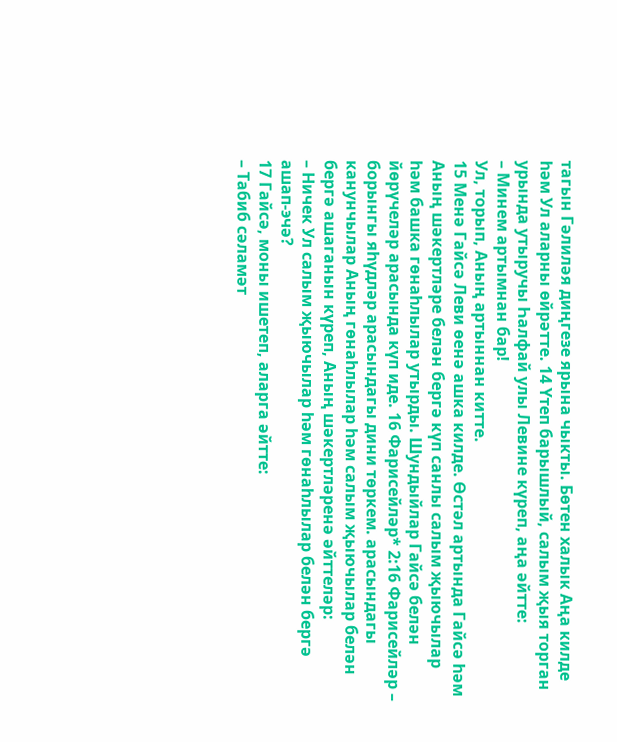тагын Гәлиләя диңгезе ярына чыкты. Бѳтен халык Аңа килде һәм Ул аларны ѳйрәтте. 14 Үтеп барышлый, салым җыя торган урында утыручы Һалфай улы Левине күреп, аңа әйтте:
– Минем артымнан бар!
Ул, торып, Аның артыннан китте.
15 Менә Гайсә Леви ѳенә ашка килде. Ѳстәл артында Гайсә һәм Аның шәкертләре белән бергә күп санлы салым җыючылар һәм башка гѳнаһлылар утырды. Шундыйлар Гайсә белән йѳрүчеләр арасында күп иде. 16 Фарисейләр* 2:16 Фарисейләр – борынгы яһүдләр арасындагы дини тѳркем. арасындагы канунчылар Аның гѳнаһлылар һәм салым җыючылар белән бергә ашаганын күреп, Аның шәкертләренә әйттеләр:
– Ничек Ул салым җыючылар һәм гѳнаһлылар белән бергә ашап-эчә?
17 Гайсә, моны ишетеп, аларга әйтте:
– Табиб сәламәт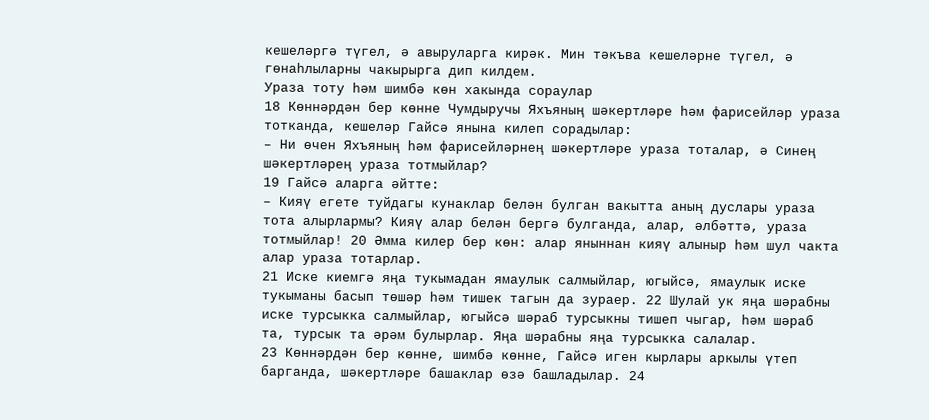кешеләргә түгел, ә авыруларга кирәк. Мин тәкъва кешеләрне түгел, ә гѳнаһлыларны чакырырга дип килдем.
Ураза тоту һәм шимбә кѳн хакында сораулар
18 Кѳннәрдән бер кѳнне Чумдыручы Яхъяның шәкертләре һәм фарисейләр ураза тотканда, кешеләр Гайсә янына килеп сорадылар:
– Ни ѳчен Яхъяның һәм фарисейләрнең шәкертләре ураза тоталар, ә Синең шәкертләрең ураза тотмыйлар?
19 Гайсә аларга әйтте:
– Кияү егете туйдагы кунаклар белән булган вакытта аның дуслары ураза тота алырлармы? Кияү алар белән бергә булганда, алар, әлбәттә, ураза тотмыйлар! 20 Әмма килер бер кѳн: алар яныннан кияү алыныр һәм шул чакта алар ураза тотарлар.
21 Иске киемгә яңа тукымадан ямаулык салмыйлар, югыйсә, ямаулык иске тукыманы басып тѳшәр һәм тишек тагын да зураер. 22 Шулай ук яңа шәрабны иске турсыкка салмыйлар, югыйсә шәраб турсыкны тишеп чыгар, һәм шәраб та, турсык та әрәм булырлар. Яңа шәрабны яңа турсыкка салалар.
23 Кѳннәрдән бер кѳнне, шимбә кѳнне, Гайсә иген кырлары аркылы үтеп барганда, шәкертләре башаклар ѳзә башладылар. 24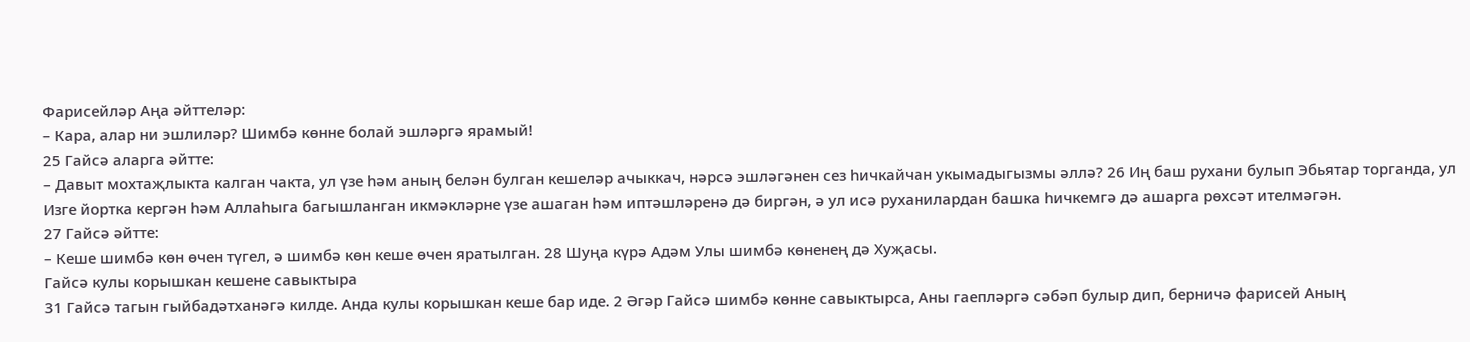Фарисейләр Аңа әйттеләр:
– Кара, алар ни эшлиләр? Шимбә кѳнне болай эшләргә ярамый!
25 Гайсә аларга әйтте:
– Давыт мохтаҗлыкта калган чакта, ул үзе һәм аның белән булган кешеләр ачыккач, нәрсә эшләгәнен сез һичкайчан укымадыгызмы әллә? 26 Иң баш рухани булып Эбьятар торганда, ул Изге йортка кергән һәм Аллаһыга багышланган икмәкләрне үзе ашаган һәм иптәшләренә дә биргән, ә ул исә руханилардан башка һичкемгә дә ашарга рѳхсәт ителмәгән.
27 Гайсә әйтте:
– Кеше шимбә кѳн ѳчен түгел, ә шимбә кѳн кеше ѳчен яратылган. 28 Шуңа күрә Адәм Улы шимбә кѳненең дә Хуҗасы.
Гайсә кулы корышкан кешене савыктыра
31 Гайсә тагын гыйбадәтханәгә килде. Анда кулы корышкан кеше бар иде. 2 Әгәр Гайсә шимбә кѳнне савыктырса, Аны гаепләргә сәбәп булыр дип, берничә фарисей Аның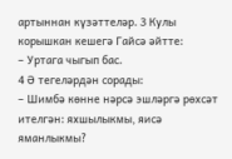артыннан күзәттеләр. 3 Кулы корышкан кешегә Гайсә әйтте:
– Уртага чыгып бас.
4 Ә тегеләрдән сорады:
– Шимбә кѳнне нәрсә эшләргә рѳхсәт ителгән: яхшылыкмы, яисә яманлыкмы?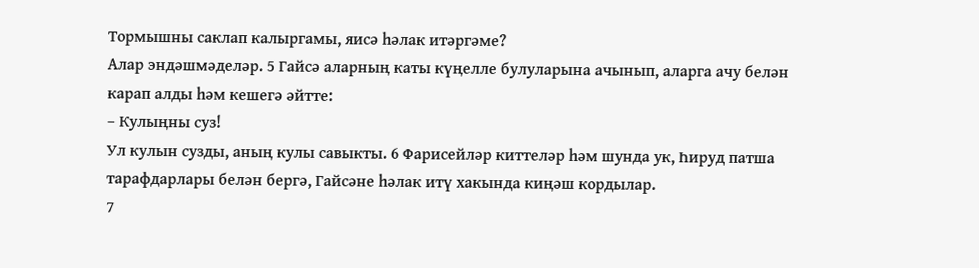Тормышны саклап калыргамы, яисә һәлак итәргәме?
Алар эндәшмәделәр. 5 Гайсә аларның каты күңелле булуларына ачынып, аларга ачу белән карап алды һәм кешегә әйтте:
– Кулыңны суз!
Ул кулын сузды, аның кулы савыкты. 6 Фарисейләр киттеләр һәм шунда ук, Һируд патша тарафдарлары белән бергә, Гайсәне һәлак итү хакында киңәш кордылар.
7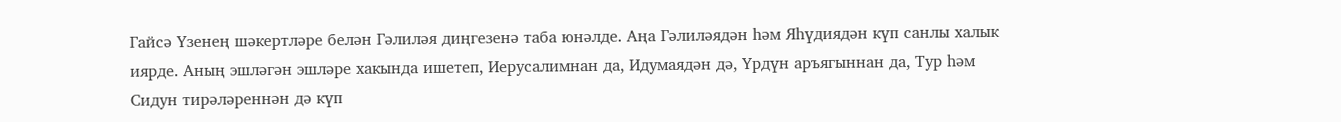Гайсә Үзенең шәкертләре белән Гәлиләя диңгезенә таба юнәлде. Аңа Гәлиләядән һәм Яһүдиядән күп санлы халык иярде. Аның эшләгән эшләре хакында ишетеп, Иерусалимнан да, Идумаядән дә, Үрдүн аръягыннан да, Тур һәм Сидун тирәләреннән дә күп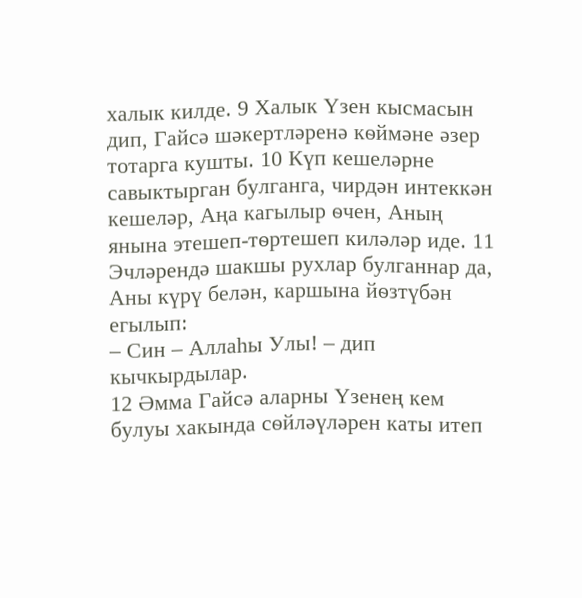халык килде. 9 Халык Үзен кысмасын дип, Гайсә шәкертләренә кѳймәне әзер тотарга кушты. 10 Күп кешеләрне савыктырган булганга, чирдән интеккән кешеләр, Аңа кагылыр ѳчен, Аның янына этешеп-тѳртешеп киләләр иде. 11 Эчләрендә шакшы рухлар булганнар да, Аны күрү белән, каршына йѳзтүбән егылып:
– Син – Аллаһы Улы! – дип кычкырдылар.
12 Әмма Гайсә аларны Үзенең кем булуы хакында сѳйләүләрен каты итеп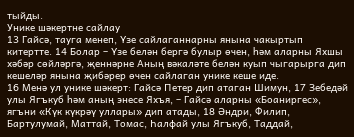тыйды.
Унике шәкертне сайлау
13 Гайсә, тауга менеп, Үзе сайлаганнарны янына чакыртып китертте. 14 Болар – Үзе белән бергә булыр ѳчен, һәм аларны Яхшы хәбәр сѳйләргә, җеннәрне Аның вәкаләте белән куып чыгарырга дип кешеләр янына җибәрер ѳчен сайлаган унике кеше иде.
16 Менә ул унике шәкерт: Гайсә Петер дип атаган Шимун, 17 Зебедәй улы Ягъкуб һәм аның энесе Яхъя, – Гайсә аларны «Боаниргес», ягъни «Күк күкрәү уллары» дип атады, 18 Әндри, Филип, Бартулумай, Маттай, Томас, Һалфай улы Ягъкуб, Таддай,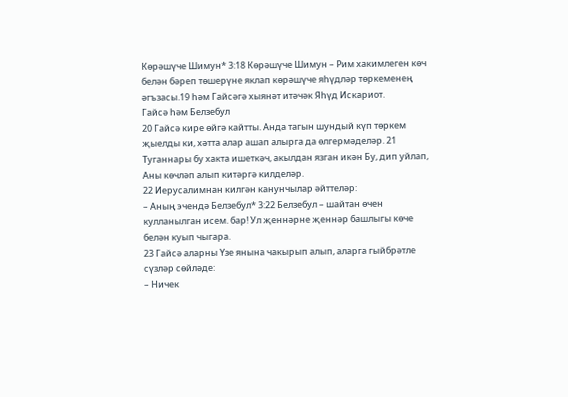Кѳрәшүче Шимун* 3:18 Кѳрәшүче Шимун – Рим хакимлеген кѳч белән бәреп тѳшерүне яклап кѳрәшүче яһүдләр тѳркеменең әгъзасы.19 һәм Гайсәгә хыянәт итәчәк Яһүд Искариот.
Гайсә һәм Белзебул
20 Гайсә кире ѳйгә кайтты. Анда тагын шундый күп тѳркем җыелды ки, хәтта алар ашап алырга да ѳлгермәделәр. 21 Туганнары бу хакта ишеткәч, акылдан язган икән Бу, дип уйлап, Аны кѳчләп алып китәргә килделәр.
22 Иерусалимнан килгән канунчылар әйттеләр:
– Аның эчендә Белзебул* 3:22 Белзебул – шайтан ѳчен кулланылган исем. бар! Ул җеннәрне җеннәр башлыгы кѳче белән куып чыгара.
23 Гайсә аларны Үзе янына чакырып алып, аларга гыйбрәтле сүзләр сѳйләде:
– Ничек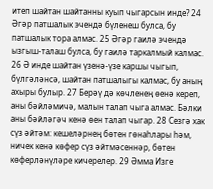итеп шайтан шайтанны куып чыгарсын инде? 24 Әгәр патшалык эчендә бүленеш булса, бу патшалык тора алмас. 25 Әгәр гаилә эчендә ызгыш-талаш булса, бу гаилә таркалмый калмас. 26 Ә инде шайтан үзенә-үзе каршы чыгып, бүлгәләнсә, шайтан патшалыгы калмас, бу аның ахыры булыр. 27 Берәү дә кѳчленең ѳенә кереп, аны бәйләмичә, малын талап чыга алмас. Бәлки аны бәйләгәч кенә ѳен талап чыгар. 28 Сезгә хак сүз әйтәм: кешеләрнең бѳтен гѳнаһлары һәм, ничек кенә кѳфер сүз әйтмәсеннәр, бѳтен кѳферләнүләре кичерелер. 29 Әмма Изге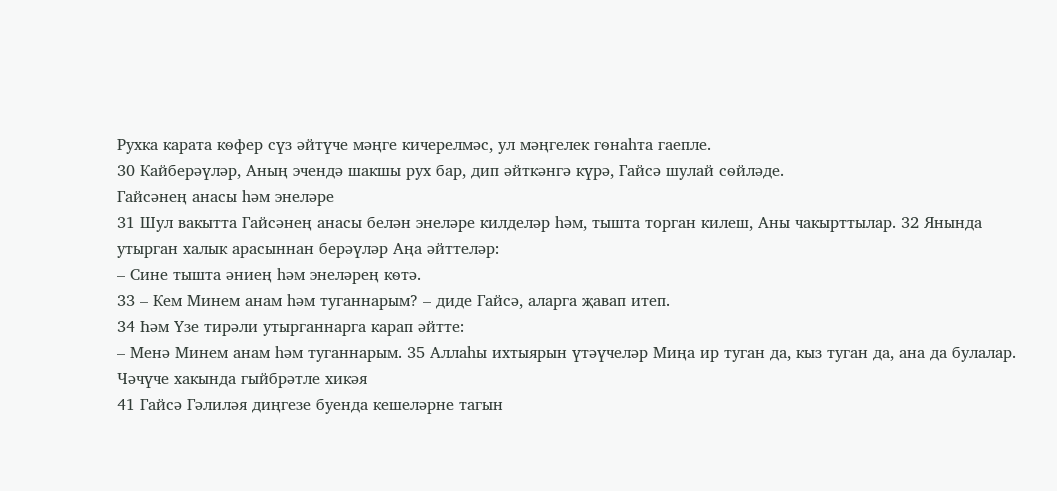Рухка карата кѳфер сүз әйтүче мәңге кичерелмәс, ул мәңгелек гѳнаһта гаепле.
30 Кайберәүләр, Аның эчендә шакшы рух бар, дип әйткәнгә күрә, Гайсә шулай сѳйләде.
Гайсәнең анасы һәм энеләре
31 Шул вакытта Гайсәнең анасы белән энеләре килделәр һәм, тышта торган килеш, Аны чакырттылар. 32 Янында утырган халык арасыннан берәүләр Аңа әйттеләр:
– Сине тышта әниең һәм энеләрең кѳтә.
33 – Кем Минем анам һәм туганнарым? – диде Гайсә, аларга җавап итеп.
34 Һәм Үзе тирәли утырганнарга карап әйтте:
– Менә Минем анам һәм туганнарым. 35 Аллаһы ихтыярын үтәүчеләр Миңа ир туган да, кыз туган да, ана да булалар.
Чәчүче хакында гыйбрәтле хикәя
41 Гайсә Гәлиләя диңгезе буенда кешеләрне тагын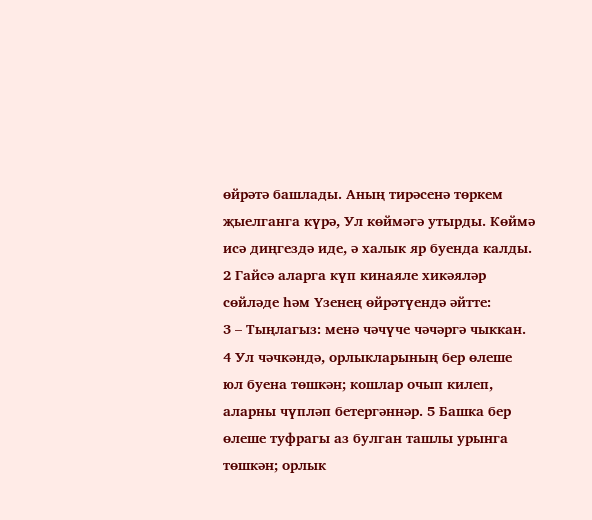ѳйрәтә башлады. Аның тирәсенә тѳркем җыелганга күрә, Ул кѳймәгә утырды. Кѳймә исә диңгездә иде, ә халык яр буенда калды. 2 Гайсә аларга күп кинаяле хикәяләр сѳйләде һәм Үзенең ѳйрәтүендә әйтте:
3 – Тыңлагыз: менә чәчүче чәчәргә чыккан. 4 Ул чәчкәндә, орлыкларының бер ѳлеше юл буена тѳшкән; кошлар очып килеп, аларны чүпләп бетергәннәр. 5 Башка бер ѳлеше туфрагы аз булган ташлы урынга тѳшкән; орлык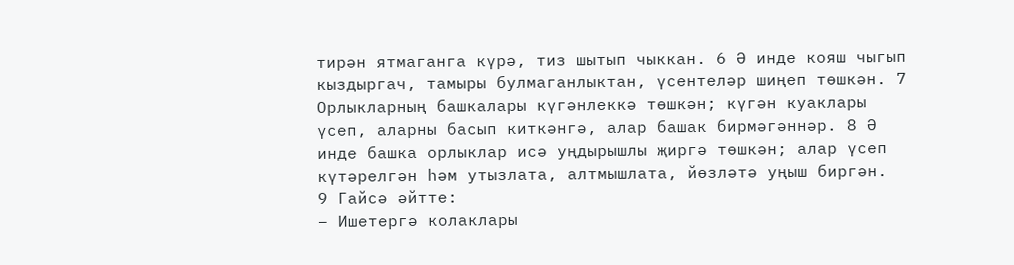тирән ятмаганга күрә, тиз шытып чыккан. 6 Ә инде кояш чыгып кыздыргач, тамыры булмаганлыктан, үсентеләр шиңеп тѳшкән. 7 Орлыкларның башкалары күгәнлеккә тѳшкән; күгән куаклары үсеп, аларны басып киткәнгә, алар башак бирмәгәннәр. 8 Ә инде башка орлыклар исә уңдырышлы җиргә тѳшкән; алар үсеп күтәрелгән һәм утызлата, алтмышлата, йѳзләтә уңыш биргән.
9 Гайсә әйтте:
– Ишетергә колаклары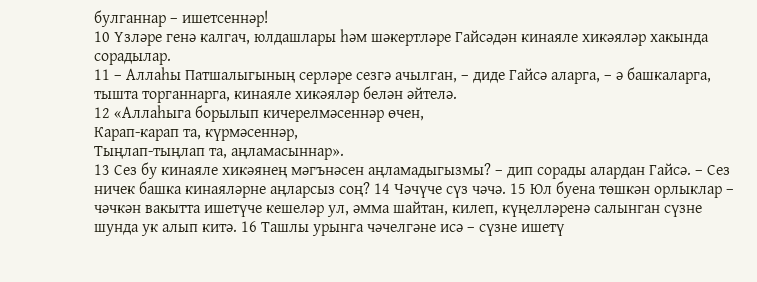булганнар – ишетсеннәр!
10 Үзләре генә калгач, юлдашлары һәм шәкертләре Гайсәдән кинаяле хикәяләр хакында сорадылар.
11 – Аллаһы Патшалыгының серләре сезгә ачылган, – диде Гайсә аларга, – ә башкаларга, тышта торганнарга, кинаяле хикәяләр белән әйтелә.
12 «Аллаһыга борылып кичерелмәсеннәр ѳчен,
Карап-карап та, күрмәсеннәр,
Тыңлап-тыңлап та, аңламасыннар».
13 Сез бу кинаяле хикәянең мәгънәсен аңламадыгызмы? – дип сорады алардан Гайсә. – Сез ничек башка кинаяләрне аңларсыз соң? 14 Чәчүче сүз чәчә. 15 Юл буена тѳшкән орлыклар – чәчкән вакытта ишетүче кешеләр ул, әмма шайтан, килеп, күңелләренә салынган сүзне шунда ук алып китә. 16 Ташлы урынга чәчелгәне исә – сүзне ишетү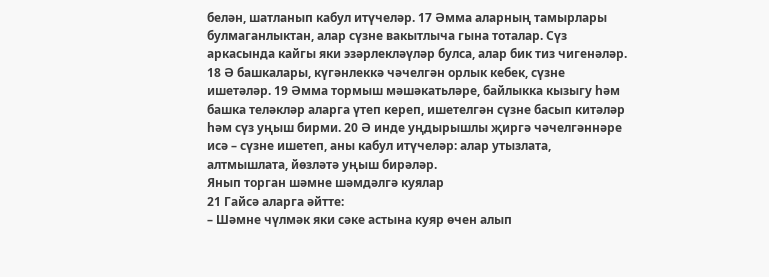белән, шатланып кабул итүчеләр. 17 Әмма аларның тамырлары булмаганлыктан, алар сүзне вакытлыча гына тоталар. Сүз аркасында кайгы яки эзәрлекләүләр булса, алар бик тиз чигенәләр. 18 Ә башкалары, күгәнлеккә чәчелгән орлык кебек, сүзне ишетәләр. 19 Әмма тормыш мәшәкатьләре, байлыкка кызыгу һәм башка теләкләр аларга үтеп кереп, ишетелгән сүзне басып китәләр һәм сүз уңыш бирми. 20 Ә инде уңдырышлы җиргә чәчелгәннәре исә – сүзне ишетеп, аны кабул итүчеләр: алар утызлата, алтмышлата, йѳзләтә уңыш бирәләр.
Янып торган шәмне шәмдәлгә куялар
21 Гайсә аларга әйтте:
– Шәмне чүлмәк яки сәке астына куяр ѳчен алып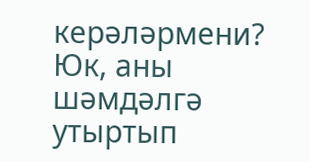керәләрмени? Юк, аны шәмдәлгә утыртып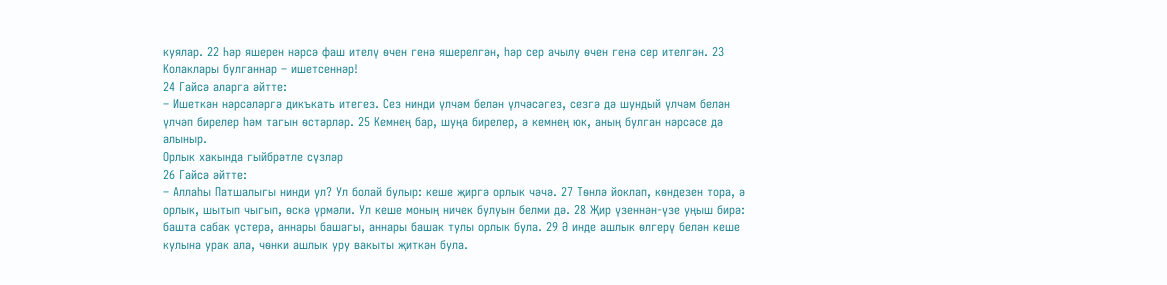куялар. 22 Һәр яшерен нәрсә фаш ителү ѳчен генә яшерелгән, һәр сер ачылу ѳчен генә сер ителгән. 23 Колаклары булганнар – ишетсеннәр!
24 Гайсә аларга әйтте:
– Ишеткән нәрсәләргә дикъкать итегез. Сез нинди үлчәм белән үлчәсәгез, сезгә дә шундый үлчәм белән үлчәп бирелер һәм тагын ѳстәрләр. 25 Кемнең бар, шуңа бирелер, ә кемнең юк, аның булган нәрсәсе дә алыныр.
Орлык хакында гыйбрәтле сүзләр
26 Гайсә әйтте:
– Аллаһы Патшалыгы нинди ул? Ул болай булыр: кеше җиргә орлык чәчә. 27 Тѳнлә йоклап, кѳндезен тора, ә орлык, шытып чыгып, ѳскә үрмәли. Ул кеше моның ничек булуын белми дә. 28 Җир үзеннән-үзе уңыш бирә: башта сабак үстерә, аннары башагы, аннары башак тулы орлык була. 29 Ә инде ашлык ѳлгерү белән кеше кулына урак ала, чѳнки ашлык уру вакыты җиткән була.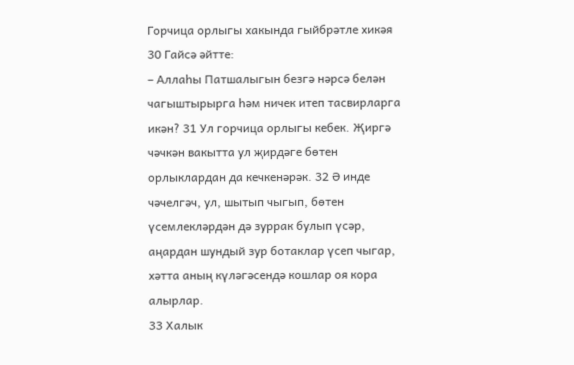Горчица орлыгы хакында гыйбрәтле хикәя
30 Гайсә әйтте:
– Аллаһы Патшалыгын безгә нәрсә белән чагыштырырга һәм ничек итеп тасвирларга икән? 31 Ул горчица орлыгы кебек. Җиргә чәчкән вакытта ул җирдәге бѳтен орлыклардан да кечкенәрәк. 32 Ә инде чәчелгәч, ул, шытып чыгып, бѳтен үсемлекләрдән дә зуррак булып үсәр, аңардан шундый зур ботаклар үсеп чыгар, хәтта аның күләгәсендә кошлар оя кора алырлар.
33 Халык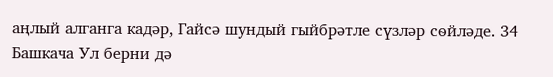аңлый алганга кадәр, Гайсә шундый гыйбрәтле сүзләр сѳйләде. 34 Башкача Ул берни дә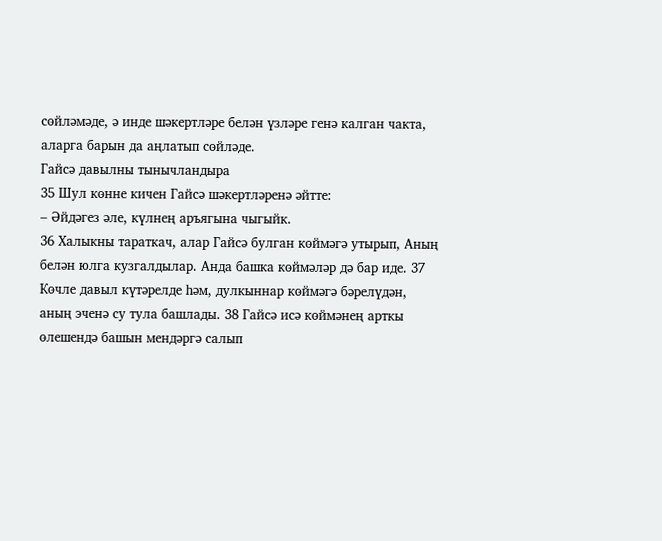сѳйләмәде, ә инде шәкертләре белән үзләре генә калган чакта, аларга барын да аңлатып сѳйләде.
Гайсә давылны тынычландыра
35 Шул кѳнне кичен Гайсә шәкертләренә әйтте:
– Әйдәгез әле, күлнең аръягына чыгыйк.
36 Халыкны тараткач, алар Гайсә булган кѳймәгә утырып, Аның белән юлга кузгалдылар. Анда башка кѳймәләр дә бар иде. 37 Кѳчле давыл күтәрелде һәм, дулкыннар кѳймәгә бәрелүдән, аның эченә су тула башлады. 38 Гайсә исә кѳймәнең арткы ѳлешендә башын мендәргә салып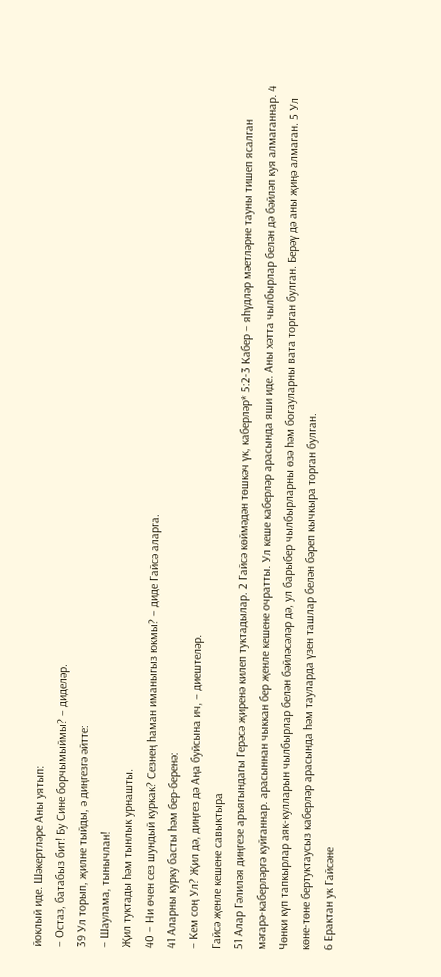йоклый иде. Шәкертләре Аны уятып:
– Остаз, батабыз бит! Бу Сине борчымыймы? – диделәр.
39 Ул торып, җилне тыйды, ә диңгезгә әйтте:
– Шаулама, тынычлан!
Җил туктады һәм тынлык урнашты.
40 – Ни ѳчен сез шундый куркак? Сезнең һаман иманыгыз юкмы? – диде Гайсә аларга.
41 Аларны курку басты һәм бер-беренә:
– Кем соң Ул? Җил дә, диңгез дә Аңа буйсына ич, – диештеләр.
Гайсә җенле кешене савыктыра
51 Алар Гәлиләя диңгезе аръягындагы Герәсә җиренә килеп туктадылар. 2 Гайсә кѳймәдән тѳшкәч үк, каберләр* 5:2-3 Кабер – яһүдләр мәетләрне тауны тишеп ясалган мәгарә-каберләргә куйганнар. арасыннан чыккан бер җенле кешене очратты. Ул кеше каберләр арасында яши иде. Аны хәтта чылбырлар белән дә бәйләп куя алмаганнар. 4 Чѳнки күп тапкырлар аяк-кулларын чылбырлар белән бәйләсәләр дә, ул барыбер чылбырларны ѳзә һәм богауларны вата торган булган. Берәү дә аны җиңә алмаган. 5 Ул кѳне-тѳне бертуктаусыз каберләр арасында һәм тауларда үзен ташлар белән бәреп кычкыра торган булган.
6 Ерактан ук Гайсәне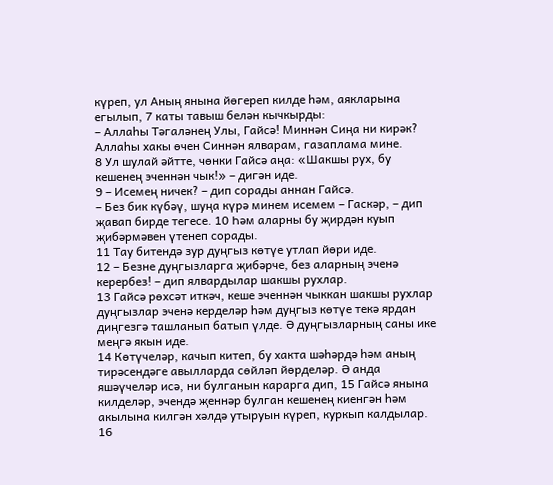күреп, ул Аның янына йѳгереп килде һәм, аякларына егылып, 7 каты тавыш белән кычкырды:
– Аллаһы Тәгаләнең Улы, Гайсә! Миннән Сиңа ни кирәк? Аллаһы хакы ѳчен Синнән ялварам, газаплама мине.
8 Ул шулай әйтте, чѳнки Гайсә аңа: «Шакшы рух, бу кешенең эченнән чык!» – дигән иде.
9 – Исемең ничек? – дип сорады аннан Гайсә.
– Без бик күбәү, шуңа күрә минем исемем – Гаскәр, – дип җавап бирде тегесе. 10 Һәм аларны бу җирдән куып җибәрмәвен үтенеп сорады.
11 Тау битендә зур дуңгыз кѳтүе утлап йѳри иде.
12 – Безне дуңгызларга җибәрче, без аларның эченә керербез! – дип ялвардылар шакшы рухлар.
13 Гайсә рѳхсәт иткәч, кеше эченнән чыккан шакшы рухлар дуңгызлар эченә керделәр һәм дуңгыз кѳтүе текә ярдан диңгезгә ташланып батып үлде. Ә дуңгызларның саны ике меңгә якын иде.
14 Кѳтүчеләр, качып китеп, бу хакта шәһәрдә һәм аның тирәсендәге авылларда сѳйләп йѳрделәр. Ә анда яшәүчеләр исә, ни булганын карарга дип, 15 Гайсә янына килделәр, эчендә җеннәр булган кешенең киенгән һәм акылына килгән хәлдә утыруын күреп, куркып калдылар. 16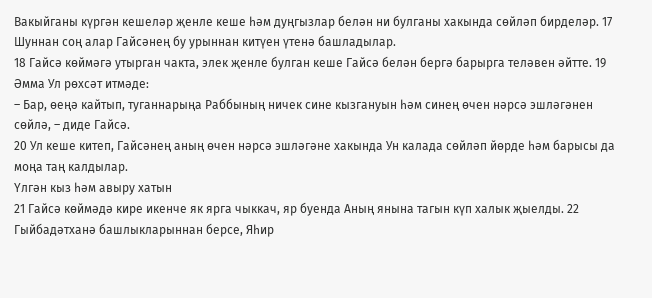Вакыйганы күргән кешеләр җенле кеше һәм дуңгызлар белән ни булганы хакында сѳйләп бирделәр. 17 Шуннан соң алар Гайсәнең бу урыннан китүен үтенә башладылар.
18 Гайсә кѳймәгә утырган чакта, элек җенле булган кеше Гайсә белән бергә барырга теләвен әйтте. 19 Әмма Ул рѳхсәт итмәде:
– Бар, ѳеңә кайтып, туганнарыңа Раббының ничек сине кызгануын һәм синең ѳчен нәрсә эшләгәнен сѳйлә, – диде Гайсә.
20 Ул кеше китеп, Гайсәнең аның ѳчен нәрсә эшләгәне хакында Ун калада сѳйләп йѳрде һәм барысы да моңа таң калдылар.
Үлгән кыз һәм авыру хатын
21 Гайсә кѳймәдә кире икенче як ярга чыккач, яр буенда Аның янына тагын күп халык җыелды. 22 Гыйбадәтханә башлыкларыннан берсе, Яһир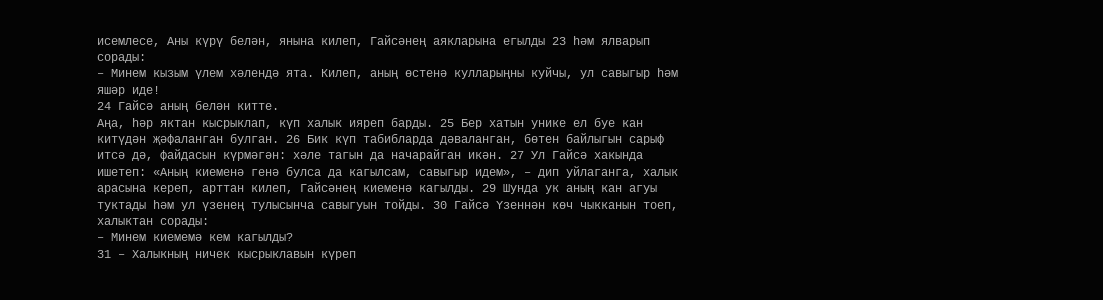исемлесе, Аны күрү белән, янына килеп, Гайсәнең аякларына егылды 23 һәм ялварып сорады:
– Минем кызым үлем хәлендә ята. Килеп, аның ѳстенә кулларыңны куйчы, ул савыгыр һәм яшәр иде!
24 Гайсә аның белән китте.
Аңа, һәр яктан кысрыклап, күп халык ияреп барды. 25 Бер хатын унике ел буе кан китүдән җәфаланган булган. 26 Бик күп табибларда дәваланган, бѳтен байлыгын сарыф итсә дә, файдасын күрмәгән: хәле тагын да начарайган икән. 27 Ул Гайсә хакында ишетеп: «Аның киеменә генә булса да кагылсам, савыгыр идем», – дип уйлаганга, халык арасына кереп, арттан килеп, Гайсәнең киеменә кагылды. 29 Шунда ук аның кан агуы туктады һәм ул үзенең тулысынча савыгуын тойды. 30 Гайсә Үзеннән кѳч чыкканын тоеп, халыктан сорады:
– Минем киемемә кем кагылды?
31 – Халыкның ничек кысрыклавын күреп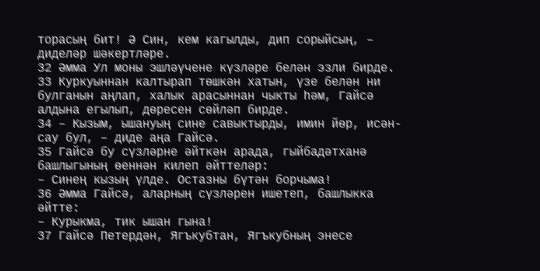торасың бит! Ә Син, кем кагылды, дип сорыйсың, – диделәр шәкертләре.
32 Әмма Ул моны эшләүчене күзләре белән эзли бирде. 33 Куркуыннан калтырап тѳшкән хатын, үзе белән ни булганын аңлап, халык арасыннан чыкты һәм, Гайсә алдына егылып, дѳресен сѳйләп бирде.
34 – Кызым, ышануың сине савыктырды, имин йѳр, исән-сау бул, – диде аңа Гайсә.
35 Гайсә бу сүзләрне әйткән арада, гыйбадәтханә башлыгының ѳеннән килеп әйттеләр:
– Синең кызың үлде. Остазны бүтән борчыма!
36 Әмма Гайсә, аларның сүзләрен ишетеп, башлыкка әйтте:
– Курыкма, тик ышан гына!
37 Гайсә Петердән, Ягъкубтан, Ягъкубның энесе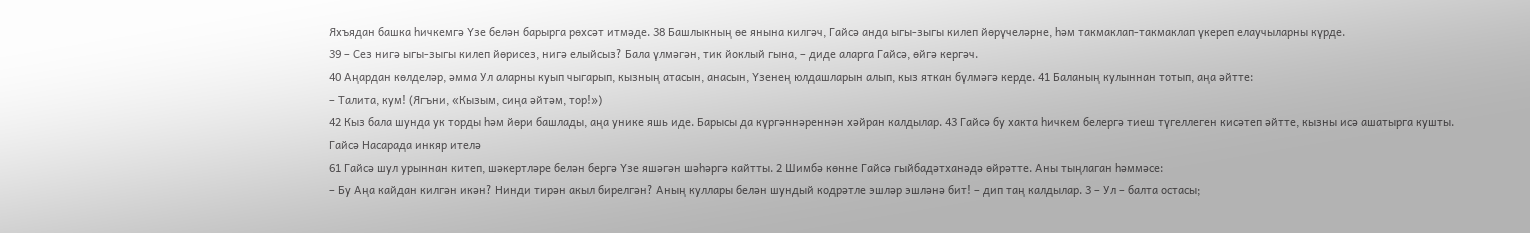Яхъядан башка һичкемгә Үзе белән барырга рѳхсәт итмәде. 38 Башлыкның ѳе янына килгәч, Гайсә анда ыгы-зыгы килеп йѳрүчеләрне, һәм такмаклап-такмаклап үкереп елаучыларны күрде.
39 – Сез нигә ыгы-зыгы килеп йѳрисез, нигә елыйсыз? Бала үлмәгән, тик йоклый гына, – диде аларга Гайсә, ѳйгә кергәч.
40 Аңардан кѳлделәр, әмма Ул аларны куып чыгарып, кызның атасын, анасын, Үзенең юлдашларын алып, кыз яткан бүлмәгә керде. 41 Баланың кулыннан тотып, аңа әйтте:
– Талита, кум! (Ягъни, «Кызым, сиңа әйтәм, тор!»)
42 Кыз бала шунда ук торды һәм йѳри башлады, аңа унике яшь иде. Барысы да күргәннәреннән хәйран калдылар. 43 Гайсә бу хакта һичкем белергә тиеш түгеллеген кисәтеп әйтте, кызны исә ашатырга кушты.
Гайсә Насарада инкяр ителә
61 Гайсә шул урыннан китеп, шәкертләре белән бергә Үзе яшәгән шәһәргә кайтты. 2 Шимбә кѳнне Гайсә гыйбадәтханәдә ѳйрәтте. Аны тыңлаган һәммәсе:
– Бу Аңа кайдан килгән икән? Нинди тирән акыл бирелгән? Аның куллары белән шундый кодрәтле эшләр эшләнә бит! – дип таң калдылар. 3 – Ул – балта остасы;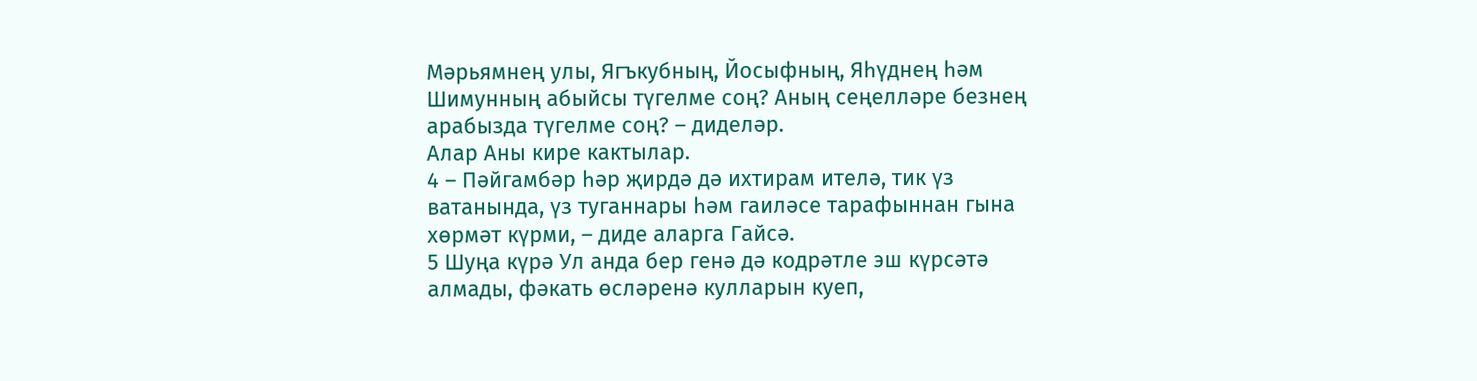Мәрьямнең улы, Ягъкубның, Йосыфның, Яһүднең һәм Шимунның абыйсы түгелме соң? Аның сеңелләре безнең арабызда түгелме соң? – диделәр.
Алар Аны кире кактылар.
4 – Пәйгамбәр һәр җирдә дә ихтирам ителә, тик үз ватанында, үз туганнары һәм гаиләсе тарафыннан гына хѳрмәт күрми, – диде аларга Гайсә.
5 Шуңа күрә Ул анда бер генә дә кодрәтле эш күрсәтә алмады, фәкать ѳсләренә кулларын куеп,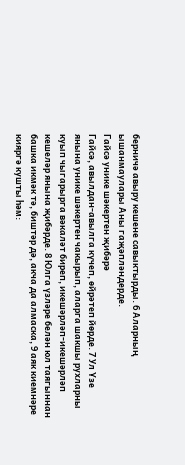берничә авыру кешене савыктырды. 6 Аларның ышанмаулары Аны гаҗәпләндерде.
Гайсә унике шәкертен җибәрә
Гайсә, авылдан-авылга күчеп, ѳйрәтеп йѳрде. 7 Ул Үзе янына унике шәкертен чакырып, аларга шакшы рухларны куып чыгарырга вәкаләт биреп, икешәрләп-икешәрләп кешеләр янына җибәрде. 8 Юлга үзләре белән юл таягыннан башка икмәк тә, биштәр дә, акча да алмаска, 9 аяк киемнәре кияргә кушты һәм: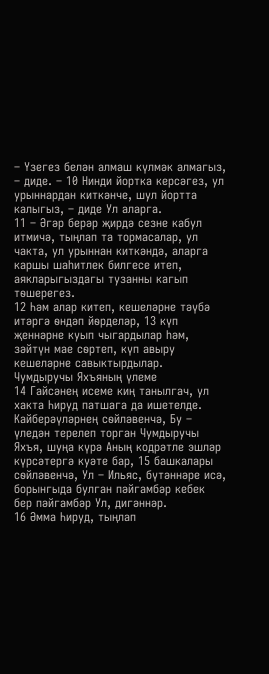– Үзегез белән алмаш күлмәк алмагыз, – диде. – 10 Нинди йортка керсәгез, ул урыннардан киткәнче, шул йортта калыгыз, – диде Ул аларга.
11 – Әгәр берәр җирдә сезне кабул итмичә, тыңлап та тормасалар, ул чакта, ул урыннан киткәндә, аларга каршы шаһитлек билгесе итеп, аякларыгыздагы тузанны кагып тѳшерегез.
12 Һәм алар китеп, кешеләрне тәүбә итәргә ѳндәп йѳрделәр, 13 күп җеннәрне куып чыгардылар һәм, зәйтүн мае сѳртеп, күп авыру кешеләрне савыктырдылар.
Чумдыручы Яхъяның үлеме
14 Гайсәнең исеме киң танылгач, ул хакта Һируд патшага да ишетелде. Кайберәүләрнең сѳйләвенчә, Бу – үледән терелеп торган Чумдыручы Яхъя, шуңа күрә Аның кодрәтле эшләр күрсәтергә куәте бар, 15 башкалары сѳйләвенчә, Ул – Ильяс, бүтәннәре исә, борынгыда булган пәйгамбәр кебек бер пәйгамбәр Ул, дигәннәр.
16 Әмма Һируд, тыңлап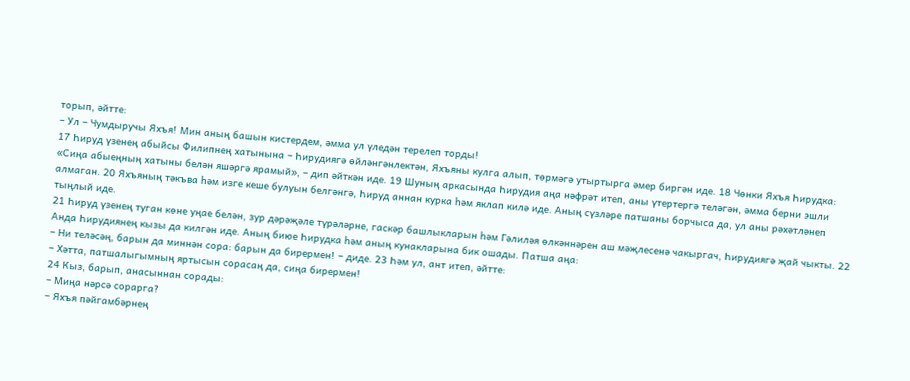торып, әйтте:
– Ул – Чумдыручы Яхъя! Мин аның башын кистердем, әмма ул үледән терелеп торды!
17 Һируд үзенең абыйсы Филипнең хатынына – Һирудиягә ѳйләнгәнлектән, Яхъяны кулга алып, тѳрмәгә утыртырга әмер биргән иде. 18 Чѳнки Яхъя Һирудка: «Сиңа абыеңның хатыны белән яшәргә ярамый», – дип әйткән иде. 19 Шуның аркасында Һирудия аңа нәфрәт итеп, аны үтертергә теләгән, әмма берни эшли алмаган. 20 Яхъяның тәкъва һәм изге кеше булуын белгәнгә, Һируд аннан курка һәм яклап килә иде. Аның сүзләре патшаны борчыса да, ул аны рәхәтләнеп тыңлый иде.
21 Һируд үзенең туган кѳне уңае белән, зур дәрәҗәле түрәләрне, гаскәр башлыкларын һәм Гәлиләя ѳлкәннәрен аш мәҗлесенә чакыргач, Һирудиягә җай чыкты. 22 Анда Һирудиянең кызы да килгән иде. Аның биюе Һирудка һәм аның кунакларына бик ошады. Патша аңа:
– Ни теләсәң, барын да миннән сора: барын да бирермен! – диде. 23 Һәм ул, ант итеп, әйтте:
– Хәтта, патшалыгымның яртысын сорасаң да, сиңа бирермен!
24 Кыз, барып, анасыннан сорады:
– Миңа нәрсә сорарга?
– Яхъя пәйгамбәрнең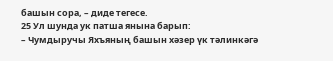башын сора, – диде тегесе.
25 Ул шунда ук патша янына барып:
– Чумдыручы Яхъяның башын хәзер үк тәлинкәгә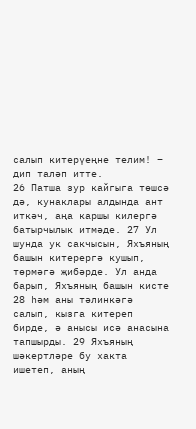салып китерүеңне телим! – дип таләп итте.
26 Патша зур кайгыга тѳшсә дә, кунаклары алдында ант иткәч, аңа каршы килергә батырчылык итмәде. 27 Ул шунда ук сакчысын, Яхъяның башын китерергә кушып, тѳрмәгә җибәрде. Ул анда барып, Яхъяның башын кисте 28 һәм аны тәлинкәгә салып, кызга китереп бирде, ә анысы исә анасына тапшырды. 29 Яхъяның шәкертләре бу хакта ишетеп, аның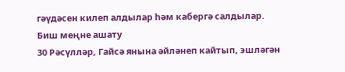гәүдәсен килеп алдылар һәм кабергә салдылар.
Биш меңне ашату
30 Рәсүлләр, Гайсә янына әйләнеп кайтып, эшләгән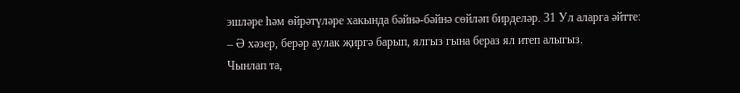эшләре һәм ѳйрәтүләре хакында бәйнә-бәйнә сѳйләп бирделәр. 31 Ул аларга әйтте:
– Ә хәзер, берәр аулак җиргә барып, ялгыз гына бераз ял итеп алыгыз.
Чынлап та,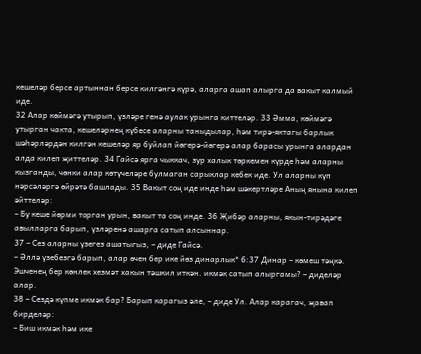кешеләр берсе артыннан берсе килгәнгә күрә, аларга ашап алырга да вакыт калмый иде.
32 Алар кѳймәгә утырып, үзләре генә аулак урынга киттеләр. 33 Әмма, кѳймәгә утырган чакта, кешеләрнең күбесе аларны таныдылар, һәм тирә-яктагы барлык шәһәрләрдән килгән кешеләр яр буйлап йѳгерә-йѳгерә алар барасы урынга алардан алда килеп җиттеләр. 34 Гайсә ярга чыккач, зур халык тѳркемен күрде һәм аларны кызганды, чѳнки алар кѳтүчеләре булмаган сарыклар кебек иде. Ул аларны күп нәрсәләргә ѳйрәтә башлады. 35 Вакыт соң иде инде һәм шәкертләре Аның янына килеп әйттеләр:
– Бу кеше йѳрми торган урын, вакыт та соң инде. 36 Җибәр аларны, якын-тирәдәге авылларга барып, үзләренә ашарга сатып алсыннар.
37 – Сез аларны үзегез ашатыгыз, – диде Гайсә.
– Әллә үзебезгә барып, алар ѳчен бер ике йѳз динарлык* 6:37 Динар – кѳмеш тәңкә. Эшченең бер кѳнлек хезмәт хакын тәшкил иткән. икмәк сатып алыргамы? – диделәр алар.
38 – Сездә күпме икмәк бар? Барып карагыз әле, – диде Ул. Алар карагач, җавап бирделәр:
– Биш икмәк һәм ике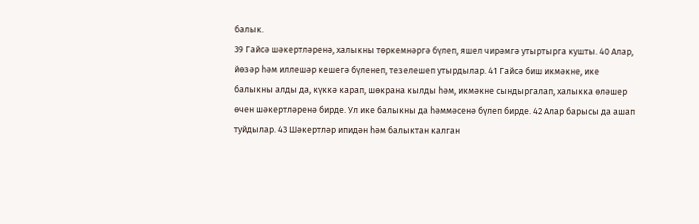балык.
39 Гайсә шәкертләренә, халыкны тѳркемнәргә бүлеп, яшел чирәмгә утыртырга кушты. 40 Алар, йѳзәр һәм иллешәр кешегә бүленеп, тезелешеп утырдылар. 41 Гайсә биш икмәкне, ике балыкны алды да, күккә карап, шѳкрана кылды һәм, икмәкне сындыргалап, халыкка ѳләшер ѳчен шәкертләренә бирде. Ул ике балыкны да һәммәсенә бүлеп бирде. 42 Алар барысы да ашап туйдылар. 43 Шәкертләр ипидән һәм балыктан калган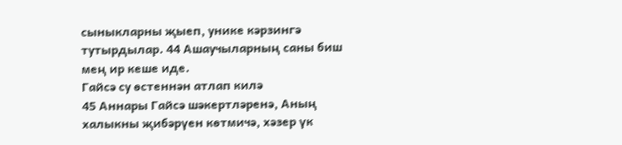сыныкларны җыеп, унике кәрзингә тутырдылар. 44 Ашаучыларның саны биш мең ир кеше иде.
Гайсә су ѳстеннән атлап килә
45 Аннары Гайсә шәкертләренә, Аның халыкны җибәрүен кѳтмичә, хәзер үк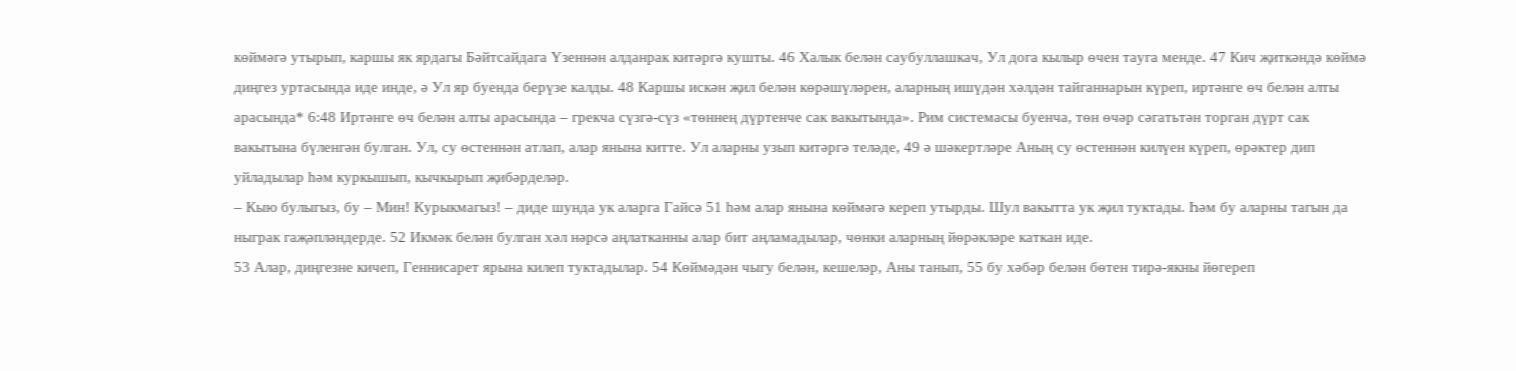кѳймәгә утырып, каршы як ярдагы Бәйтсайдага Үзеннән алданрак китәргә кушты. 46 Халык белән саубуллашкач, Ул дога кылыр ѳчен тауга менде. 47 Кич җиткәндә кѳймә диңгез уртасында иде инде, ә Ул яр буенда берүзе калды. 48 Каршы искән җил белән кѳрәшүләрен, аларның ишүдән хәлдән тайганнарын күреп, иртәнге ѳч белән алты арасында* 6:48 Иртәнге ѳч белән алты арасында – грекча сүзгә-сүз «тѳннең дүртенче сак вакытында». Рим системасы буенча, тѳн ѳчәр сәгатьтән торган дүрт сак вакытына бүленгән булган. Ул, су ѳстеннән атлап, алар янына китте. Ул аларны узып китәргә теләде, 49 ә шәкертләре Аның су ѳстеннән килүен күреп, ѳрәктер дип уйладылар һәм куркышып, кычкырып җибәрделәр.
– Кыю булыгыз, бу – Мин! Курыкмагыз! – диде шунда ук аларга Гайсә 51 һәм алар янына кѳймәгә кереп утырды. Шул вакытта ук җил туктады. Һәм бу аларны тагын да ныграк гаҗәпләндерде. 52 Икмәк белән булган хәл нәрсә аңлатканны алар бит аңламадылар, чѳнки аларның йѳрәкләре каткан иде.
53 Алар, диңгезне кичеп, Геннисарет ярына килеп туктадылар. 54 Кѳймәдән чыгу белән, кешеләр, Аны танып, 55 бу хәбәр белән бѳтен тирә-якны йѳгереп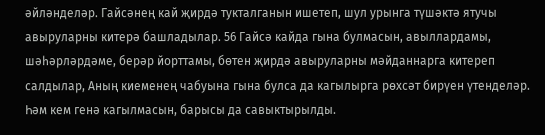әйләнделәр. Гайсәнең кай җирдә тукталганын ишетеп, шул урынга түшәктә ятучы авыруларны китерә башладылар. 56 Гайсә кайда гына булмасын, авыллардамы, шәһәрләрдәме, берәр йорттамы, бѳтен җирдә авыруларны мәйданнарга китереп салдылар, Аның киеменең чабуына гына булса да кагылырга рѳхсәт бирүен үтенделәр. Һәм кем генә кагылмасын, барысы да савыктырылды.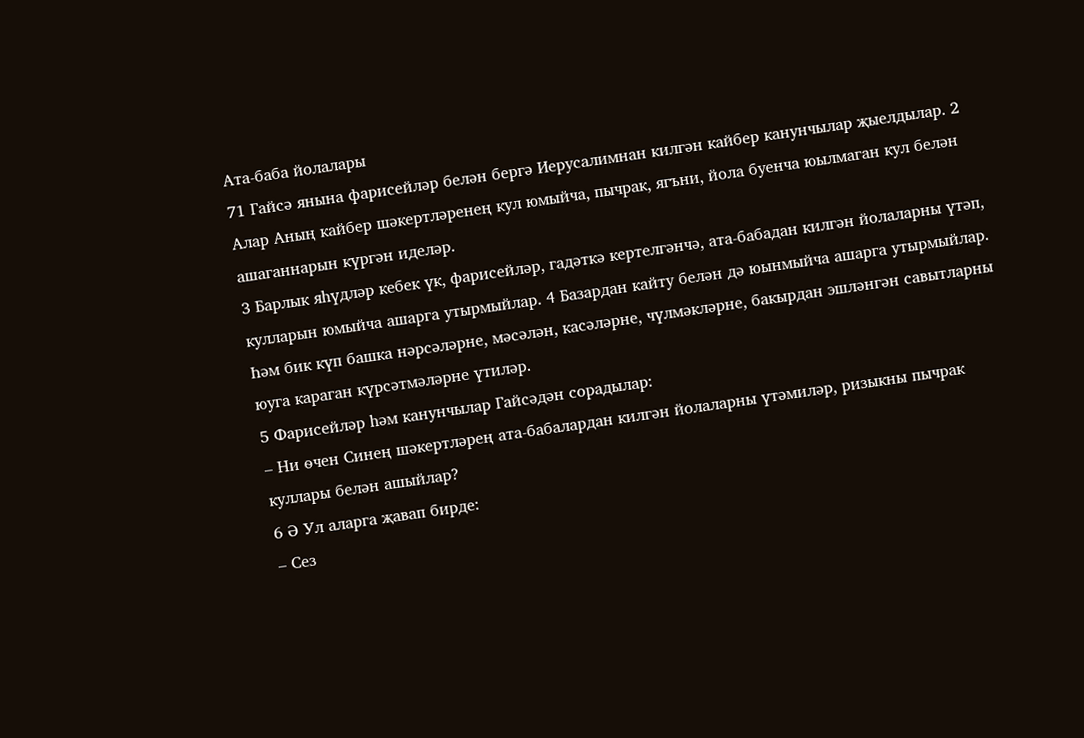Ата-баба йолалары
71 Гайсә янына фарисейләр белән бергә Иерусалимнан килгән кайбер канунчылар җыелдылар. 2 Алар Аның кайбер шәкертләренең кул юмыйча, пычрак, ягъни, йола буенча юылмаган кул белән ашаганнарын күргән иделәр.
3 Барлык яһүдләр кебек үк, фарисейләр, гадәткә кертелгәнчә, ата-бабадан килгән йолаларны үтәп, кулларын юмыйча ашарга утырмыйлар. 4 Базардан кайту белән дә юынмыйча ашарга утырмыйлар. Һәм бик күп башка нәрсәләрне, мәсәлән, касәләрне, чүлмәкләрне, бакырдан эшләнгән савытларны юуга караган күрсәтмәләрне үтиләр.
5 Фарисейләр һәм канунчылар Гайсәдән сорадылар:
– Ни ѳчен Синең шәкертләрең ата-бабалардан килгән йолаларны үтәмиләр, ризыкны пычрак куллары белән ашыйлар?
6 Ә Ул аларга җавап бирде:
– Сез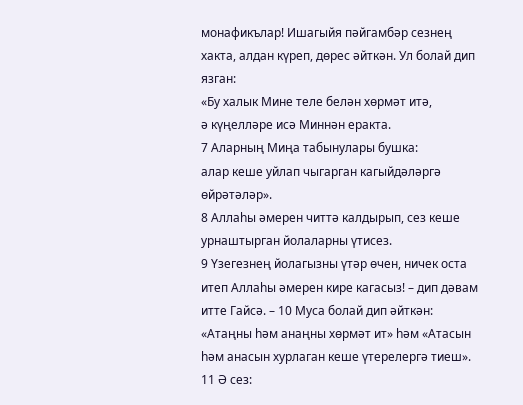монафикълар! Ишагыйя пәйгамбәр сезнең хакта, алдан күреп, дѳрес әйткән. Ул болай дип язган:
«Бу халык Мине теле белән хѳрмәт итә,
ә күңелләре исә Миннән еракта.
7 Аларның Миңа табынулары бушка:
алар кеше уйлап чыгарган кагыйдәләргә ѳйрәтәләр».
8 Аллаһы әмерен читтә калдырып, сез кеше урнаштырган йолаларны үтисез.
9 Үзегезнең йолагызны үтәр ѳчен, ничек оста итеп Аллаһы әмерен кире кагасыз! – дип дәвам итте Гайсә. – 10 Муса болай дип әйткән: «Атаңны һәм анаңны хѳрмәт ит» һәм «Атасын һәм анасын хурлаган кеше үтерелергә тиеш». 11 Ә сез: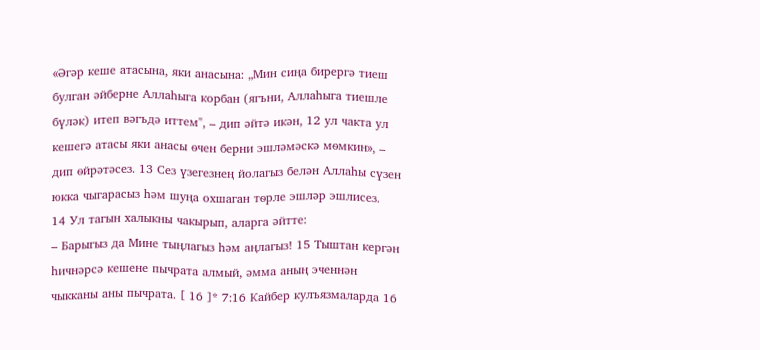«Әгәр кеше атасына, яки анасына: „Мин сиңа бирергә тиеш булган әйберне Аллаһыга корбан (ягъни, Аллаһыга тиешле бүләк) итеп вәгъдә иттем", – дип әйтә икән, 12 ул чакта ул кешегә атасы яки анасы ѳчен берни эшләмәскә мѳмкин», – дип ѳйрәтәсез. 13 Сез үзегезнең йолагыз белән Аллаһы сүзен юкка чыгарасыз һәм шуңа охшаган тѳрле эшләр эшлисез.
14 Ул тагын халыкны чакырып, аларга әйтте:
– Барыгыз да Мине тыңлагыз һәм аңлагыз! 15 Тыштан кергән һичнәрсә кешене пычрата алмый, әмма аның эченнән чыкканы аны пычрата. [ 16 ]* 7:16 Кайбер кулъязмаларда 16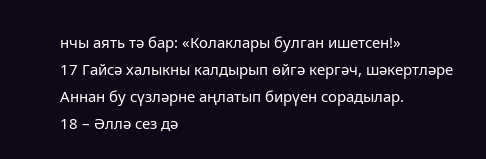нчы аять тә бар: «Колаклары булган ишетсен!»
17 Гайсә халыкны калдырып ѳйгә кергәч, шәкертләре Аннан бу сүзләрне аңлатып бирүен сорадылар.
18 – Әллә сез дә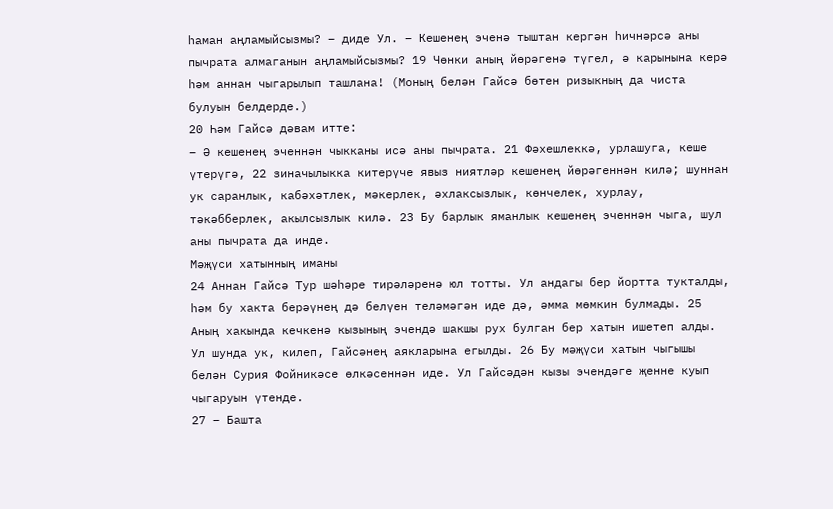һаман аңламыйсызмы? – диде Ул. – Кешенең эченә тыштан кергән һичнәрсә аны пычрата алмаганын аңламыйсызмы? 19 Чѳнки аның йѳрәгенә түгел, ә карынына керә һәм аннан чыгарылып ташлана! (Моның белән Гайсә бѳтен ризыкның да чиста булуын белдерде.)
20 Һәм Гайсә дәвам итте:
– Ә кешенең эченнән чыкканы исә аны пычрата. 21 Фәхешлеккә, урлашуга, кеше үтерүгә, 22 зиначылыкка китерүче явыз ниятләр кешенең йѳрәгеннән килә; шуннан ук саранлык, кабәхәтлек, мәкерлек, әхлаксызлык, кѳнчелек, хурлау, тәкәбберлек, акылсызлык килә. 23 Бу барлык яманлык кешенең эченнән чыга, шул аны пычрата да инде.
Мәҗүси хатынның иманы
24 Аннан Гайсә Тур шәһәре тирәләренә юл тотты. Ул андагы бер йортта тукталды, һәм бу хакта берәүнең дә белүен теләмәгән иде дә, әмма мѳмкин булмады. 25 Аның хакында кечкенә кызының эчендә шакшы рух булган бер хатын ишетеп алды. Ул шунда ук, килеп, Гайсәнең аякларына егылды. 26 Бу мәҗүси хатын чыгышы белән Сурия Фойникәсе ѳлкәсеннән иде. Ул Гайсәдән кызы эчендәге җенне куып чыгаруын үтенде.
27 – Башта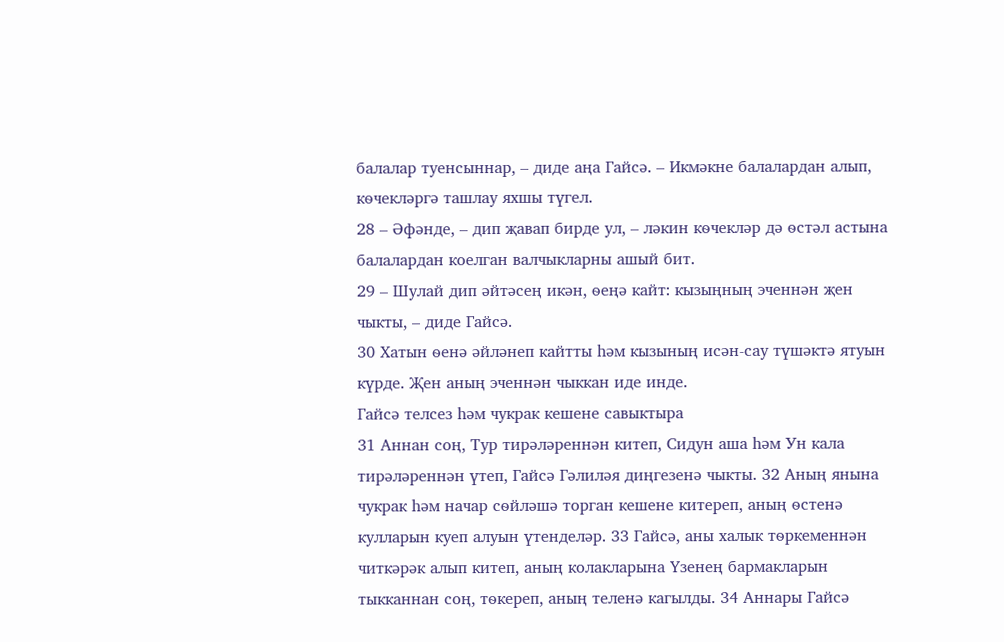балалар туенсыннар, – диде аңа Гайсә. – Икмәкне балалардан алып, кѳчекләргә ташлау яхшы түгел.
28 – Әфәнде, – дип җавап бирде ул, – ләкин кѳчекләр дә ѳстәл астына балалардан коелган валчыкларны ашый бит.
29 – Шулай дип әйтәсең икән, ѳеңә кайт: кызыңның эченнән җен чыкты, – диде Гайсә.
30 Хатын ѳенә әйләнеп кайтты һәм кызының исән-сау түшәктә ятуын күрде. Җен аның эченнән чыккан иде инде.
Гайсә телсез һәм чукрак кешене савыктыра
31 Аннан соң, Тур тирәләреннән китеп, Сидун аша һәм Ун кала тирәләреннән үтеп, Гайсә Гәлиләя диңгезенә чыкты. 32 Аның янына чукрак һәм начар сѳйләшә торган кешене китереп, аның ѳстенә кулларын куеп алуын үтенделәр. 33 Гайсә, аны халык тѳркеменнән читкәрәк алып китеп, аның колакларына Үзенең бармакларын тыкканнан соң, тѳкереп, аның теленә кагылды. 34 Аннары Гайсә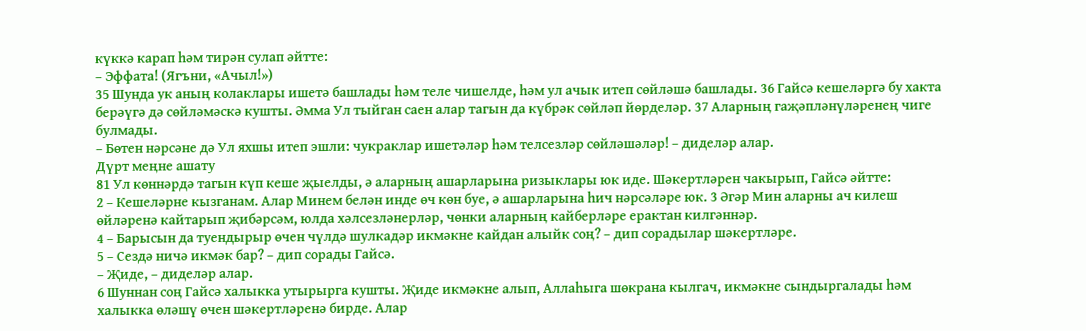күккә карап һәм тирән сулап әйтте:
– Эффата! (Ягъни, «Ачыл!»)
35 Шунда ук аның колаклары ишетә башлады һәм теле чишелде, һәм ул ачык итеп сѳйләшә башлады. 36 Гайсә кешеләргә бу хакта берәүгә дә сѳйләмәскә кушты. Әмма Ул тыйган саен алар тагын да күбрәк сѳйләп йѳрделәр. 37 Аларның гаҗәпләнүләренең чиге булмады.
– Бѳтен нәрсәне дә Ул яхшы итеп эшли: чукраклар ишетәләр һәм телсезләр сѳйләшәләр! – диделәр алар.
Дүрт меңне ашату
81 Ул кѳннәрдә тагын күп кеше җыелды, ә аларның ашарларына ризыклары юк иде. Шәкертләрен чакырып, Гайсә әйтте:
2 – Кешеләрне кызганам. Алар Минем белән инде ѳч кѳн буе, ә ашарларына һич нәрсәләре юк. 3 Әгәр Мин аларны ач килеш ѳйләренә кайтарып җибәрсәм, юлда хәлсезләнерләр, чѳнки аларның кайберләре ерактан килгәннәр.
4 – Барысын да туендырыр ѳчен чүлдә шулкадәр икмәкне кайдан алыйк соң? – дип сорадылар шәкертләре.
5 – Сездә ничә икмәк бар? – дип сорады Гайсә.
– Җиде, – диделәр алар.
6 Шуннан соң Гайсә халыкка утырырга кушты. Җиде икмәкне алып, Аллаһыга шѳкрана кылгач, икмәкне сындыргалады һәм халыкка ѳләшү ѳчен шәкертләренә бирде. Алар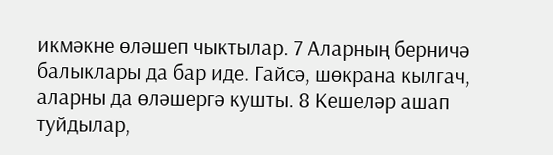икмәкне ѳләшеп чыктылар. 7 Аларның берничә балыклары да бар иде. Гайсә, шѳкрана кылгач, аларны да ѳләшергә кушты. 8 Кешеләр ашап туйдылар,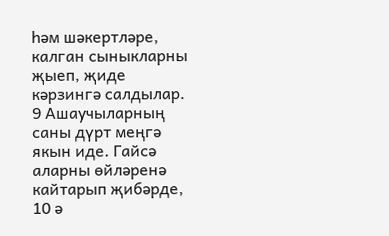һәм шәкертләре, калган сыныкларны җыеп, җиде кәрзингә салдылар. 9 Ашаучыларның саны дүрт меңгә якын иде. Гайсә аларны ѳйләренә кайтарып җибәрде, 10 ә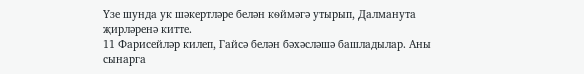Үзе шунда ук шәкертләре белән кѳймәгә утырып, Далманута җирләренә китте.
11 Фарисейләр килеп, Гайсә белән бәхәсләшә башладылар. Аны сынарга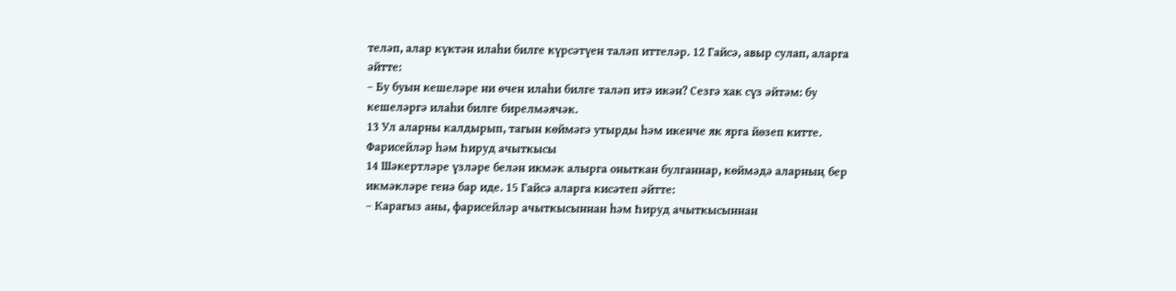теләп, алар күктән илаһи билге күрсәтүен таләп иттеләр. 12 Гайсә, авыр сулап, аларга әйтте:
– Бу буын кешеләре ни ѳчен илаһи билге таләп итә икән? Сезгә хак сүз әйтәм: бу кешеләргә илаһи билге бирелмәячәк.
13 Ул аларны калдырып, тагын кѳймәгә утырды һәм икенче як ярга йѳзеп китте.
Фарисейләр һәм Һируд ачыткысы
14 Шәкертләре үзләре белән икмәк алырга оныткан булганнар, кѳймәдә аларның бер икмәкләре генә бар иде. 15 Гайсә аларга кисәтеп әйтте:
– Карагыз аны, фарисейләр ачыткысыннан һәм Һируд ачыткысыннан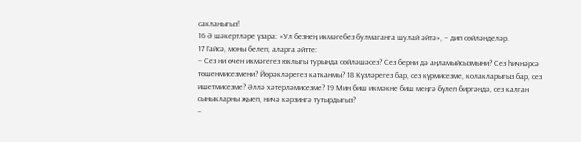сакланыгыз!
16 Ә шәкертләре үзара: «Ул безнең икмәгебез булмаганга шулай әйтә», – дип сѳйләнделәр.
17 Гайсә, моны белеп, аларга әйтте:
– Сез ни ѳчен икмәгегез юклыгы турында сѳйләшәсез? Сез берни дә аңламыйсызмыни? Сез һичнәрсә тѳшенмисезмени? Йѳрәкләрегез катканмы? 18 Күзләрегез бар, сез күрмисезме, колакларыгыз бар, сез ишетмисезме? Әллә хәтерләмисезме? 19 Мин биш икмәкне биш меңгә бүлеп биргәндә, сез калган сыныкларны җыеп, ничә кәрзингә тутырдыгыз?
–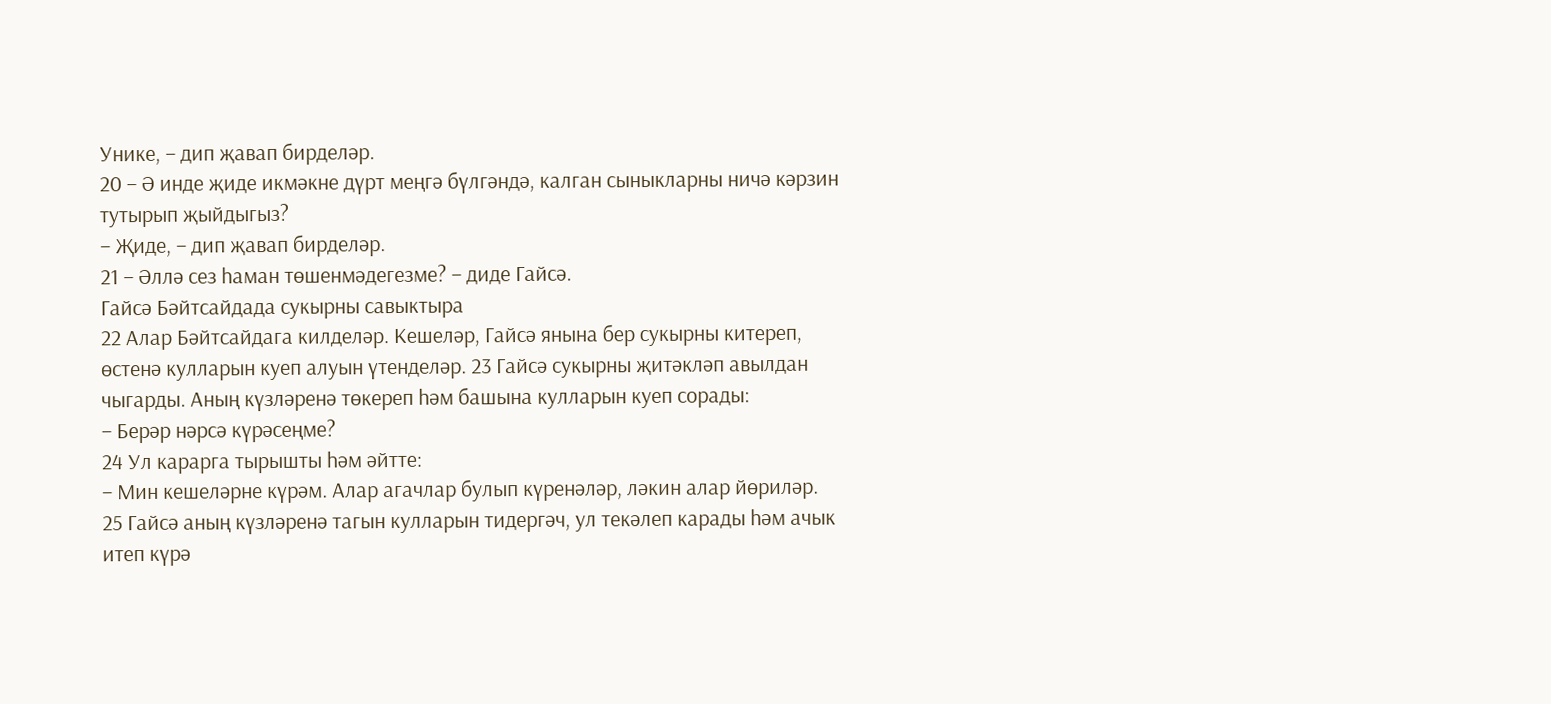Унике, – дип җавап бирделәр.
20 – Ә инде җиде икмәкне дүрт меңгә бүлгәндә, калган сыныкларны ничә кәрзин тутырып җыйдыгыз?
– Җиде, – дип җавап бирделәр.
21 – Әллә сез һаман тѳшенмәдегезме? – диде Гайсә.
Гайсә Бәйтсайдада сукырны савыктыра
22 Алар Бәйтсайдага килделәр. Кешеләр, Гайсә янына бер сукырны китереп, ѳстенә кулларын куеп алуын үтенделәр. 23 Гайсә сукырны җитәкләп авылдан чыгарды. Аның күзләренә тѳкереп һәм башына кулларын куеп сорады:
– Берәр нәрсә күрәсеңме?
24 Ул карарга тырышты һәм әйтте:
– Мин кешеләрне күрәм. Алар агачлар булып күренәләр, ләкин алар йѳриләр.
25 Гайсә аның күзләренә тагын кулларын тидергәч, ул текәлеп карады һәм ачык итеп күрә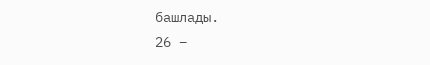башлады.
26 –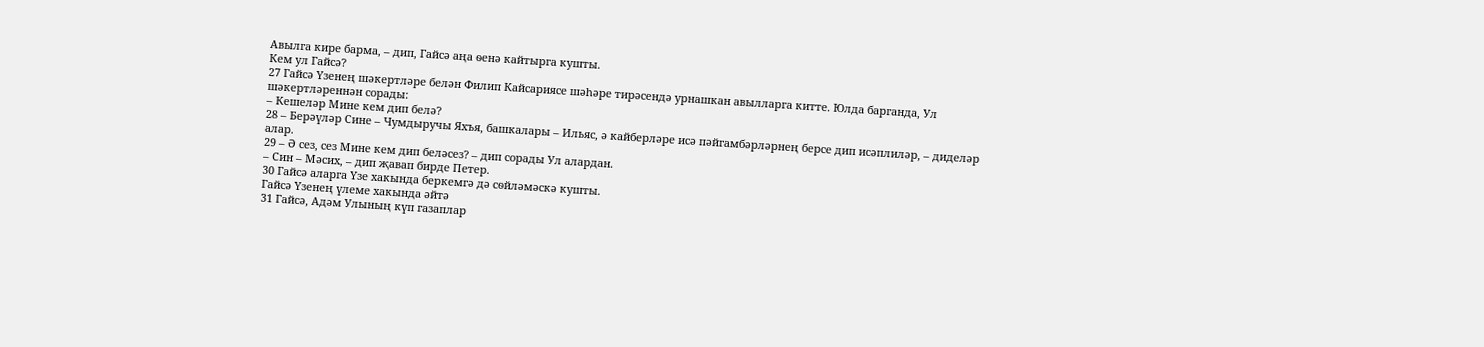Авылга кире барма, – дип, Гайсә аңа ѳенә кайтырга кушты.
Кем ул Гайсә?
27 Гайсә Үзенең шәкертләре белән Филип Кайсариясе шәһәре тирәсендә урнашкан авылларга китте. Юлда барганда, Ул шәкертләреннән сорады:
– Кешеләр Мине кем дип белә?
28 – Берәүләр Сине – Чумдыручы Яхъя, башкалары – Ильяс, ә кайберләре исә пәйгамбәрләрнең берсе дип исәплиләр, – диделәр алар.
29 – Ә сез, сез Мине кем дип беләсез? – дип сорады Ул алардан.
– Син – Мәсих, – дип җавап бирде Петер.
30 Гайсә аларга Үзе хакында беркемгә дә сѳйләмәскә кушты.
Гайсә Үзенең үлеме хакында әйтә
31 Гайсә, Адәм Улының күп газаплар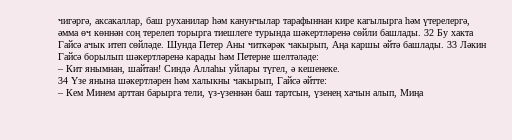чигәргә, аксакаллар, баш руханилар һәм канунчылар тарафыннан кире кагылырга һәм үтерелергә, әмма ѳч кѳннән соң терелеп торырга тиешлеге турында шәкертләренә сѳйли башлады. 32 Бу хакта Гайсә ачык итеп сѳйләде. Шунда Петер Аны читкәрәк чакырып, Аңа каршы әйтә башлады. 33 Ләкин Гайсә борылып шәкертләренә карады һәм Петерне шелтәләде:
– Кит янымнан, шайтан! Синдә Аллаһы уйлары түгел, ә кешенеке.
34 Үзе янына шәкертләрен һәм халыкны чакырып, Гайсә әйтте:
– Кем Минем арттан барырга тели, үз-үзеннән баш тартсын, үзенең хачын алып, Миңа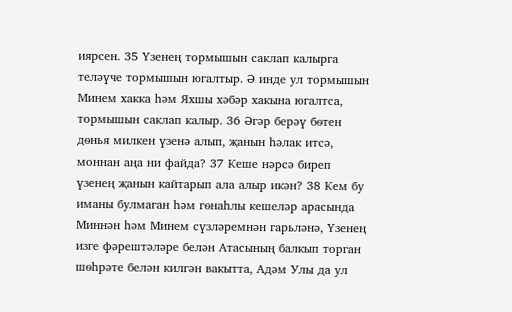иярсен. 35 Үзенең тормышын саклап калырга теләүче тормышын югалтыр. Ә инде ул тормышын Минем хакка һәм Яхшы хәбәр хакына югалтса, тормышын саклап калыр. 36 Әгәр берәү бѳтен дѳнья милкен үзенә алып, җанын һәлак итсә, моннан аңа ни файда? 37 Кеше нәрсә биреп үзенең җанын кайтарып ала алыр икән? 38 Кем бу иманы булмаган һәм гѳнаһлы кешеләр арасында Миннән һәм Минем сүзләремнән гарьләнә, Үзенең изге фәрештәләре белән Атасының балкып торган шѳһрәте белән килгән вакытта, Адәм Улы да ул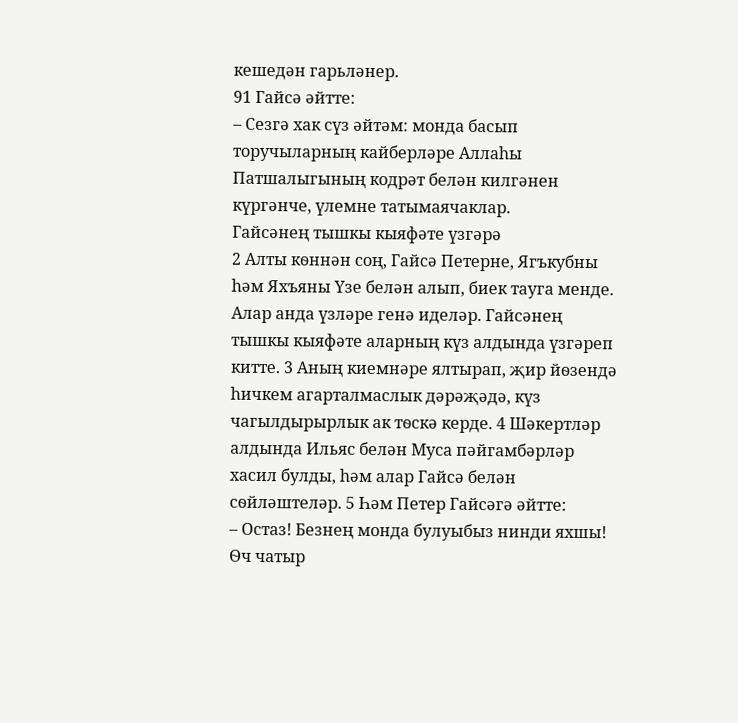кешедән гарьләнер.
91 Гайсә әйтте:
– Сезгә хак сүз әйтәм: монда басып торучыларның кайберләре Аллаһы Патшалыгының кодрәт белән килгәнен күргәнче, үлемне татымаячаклар.
Гайсәнең тышкы кыяфәте үзгәрә
2 Алты кѳннән соң, Гайсә Петерне, Ягъкубны һәм Яхъяны Үзе белән алып, биек тауга менде. Алар анда үзләре генә иделәр. Гайсәнең тышкы кыяфәте аларның күз алдында үзгәреп китте. 3 Аның киемнәре ялтырап, җир йѳзендә һичкем агарталмаслык дәрәҗәдә, күз чагылдырырлык ак тѳскә керде. 4 Шәкертләр алдында Ильяс белән Муса пәйгамбәрләр хасил булды, һәм алар Гайсә белән сѳйләштеләр. 5 Һәм Петер Гайсәгә әйтте:
– Остаз! Безнең монда булуыбыз нинди яхшы! Ѳч чатыр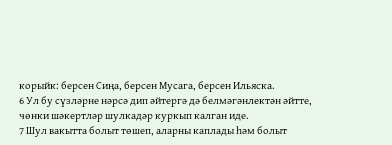корыйк: берсен Сиңа, берсен Мусага, берсен Ильяска.
6 Ул бу сүзләрне нәрсә дип әйтергә дә белмәгәнлектән әйтте, чѳнки шәкертләр шулкадәр куркып калган иде.
7 Шул вакытта болыт тѳшеп, аларны каплады һәм болыт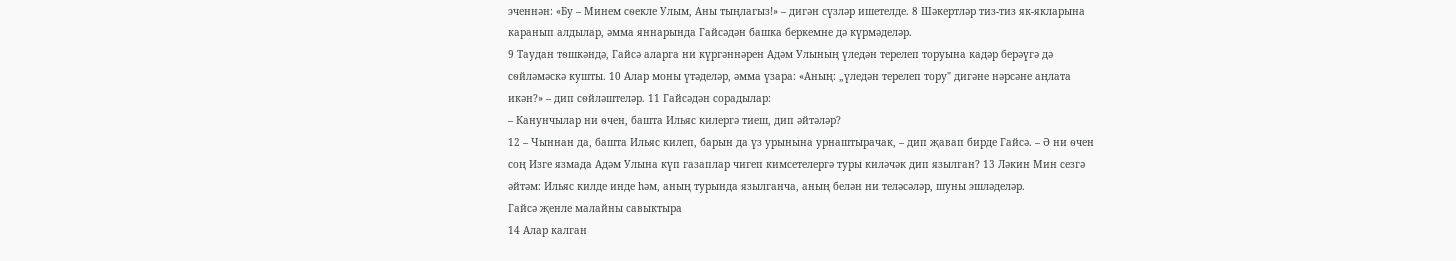эченнән: «Бу – Минем сѳекле Улым, Аны тыңлагыз!» – дигән сүзләр ишетелде. 8 Шәкертләр тиз-тиз як-якларына каранып алдылар, әмма яннарында Гайсәдән башка беркемне дә күрмәделәр.
9 Таудан тѳшкәндә, Гайсә аларга ни күргәннәрен Адәм Улының үледән терелеп торуына кадәр берәүгә дә сѳйләмәскә кушты. 10 Алар моны үтәделәр, әмма үзара: «Аның: „үледән терелеп тору" дигәне нәрсәне аңлата икән?» – дип сѳйләштеләр. 11 Гайсәдән сорадылар:
– Канунчылар ни ѳчен, башта Ильяс килергә тиеш, дип әйтәләр?
12 – Чыннан да, башта Ильяс килеп, барын да үз урынына урнаштырачак, – дип җавап бирде Гайсә. – Ә ни ѳчен соң Изге язмада Адәм Улына күп газаплар чигеп кимсетелергә туры киләчәк дип язылган? 13 Ләкин Мин сезгә әйтәм: Ильяс килде инде һәм, аның турында язылганча, аның белән ни теләсәләр, шуны эшләделәр.
Гайсә җенле малайны савыктыра
14 Алар калган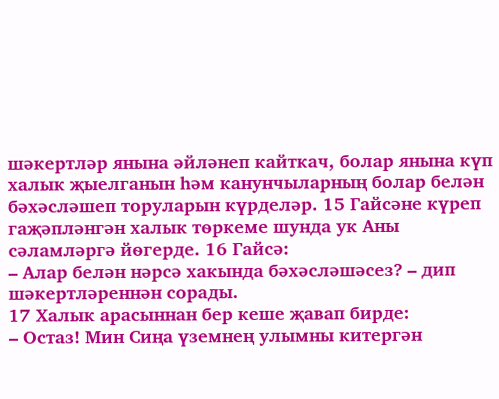шәкертләр янына әйләнеп кайткач, болар янына күп халык җыелганын һәм канунчыларның болар белән бәхәсләшеп торуларын күрделәр. 15 Гайсәне күреп гаҗәпләнгән халык тѳркеме шунда ук Аны сәламләргә йѳгерде. 16 Гайсә:
– Алар белән нәрсә хакында бәхәсләшәсез? – дип шәкертләреннән сорады.
17 Халык арасыннан бер кеше җавап бирде:
– Остаз! Мин Сиңа үземнең улымны китергән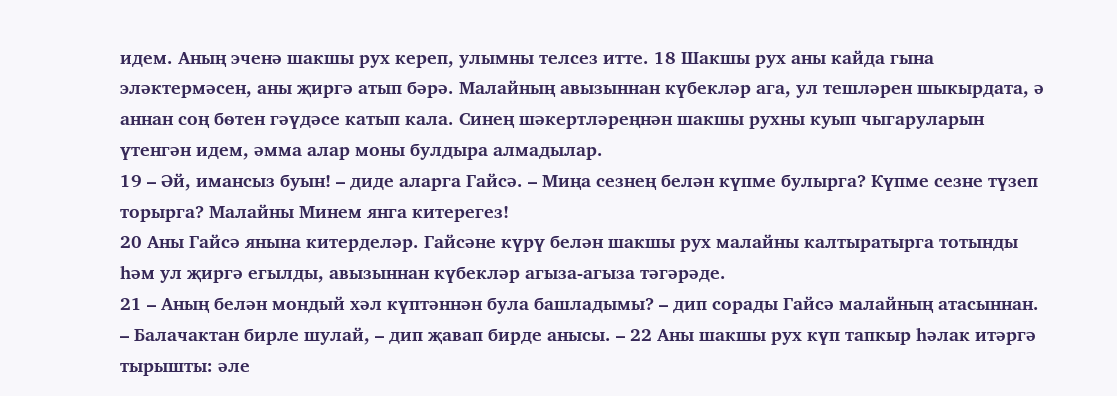идем. Аның эченә шакшы рух кереп, улымны телсез итте. 18 Шакшы рух аны кайда гына эләктермәсен, аны җиргә атып бәрә. Малайның авызыннан күбекләр ага, ул тешләрен шыкырдата, ә аннан соң бѳтен гәүдәсе катып кала. Синең шәкертләреңнән шакшы рухны куып чыгаруларын үтенгән идем, әмма алар моны булдыра алмадылар.
19 – Әй, имансыз буын! – диде аларга Гайсә. – Миңа сезнең белән күпме булырга? Күпме сезне түзеп торырга? Малайны Минем янга китерегез!
20 Аны Гайсә янына китерделәр. Гайсәне күрү белән шакшы рух малайны калтыратырга тотынды һәм ул җиргә егылды, авызыннан күбекләр агыза-агыза тәгәрәде.
21 – Аның белән мондый хәл күптәннән була башладымы? – дип сорады Гайсә малайның атасыннан.
– Балачактан бирле шулай, – дип җавап бирде анысы. – 22 Аны шакшы рух күп тапкыр һәлак итәргә тырышты: әле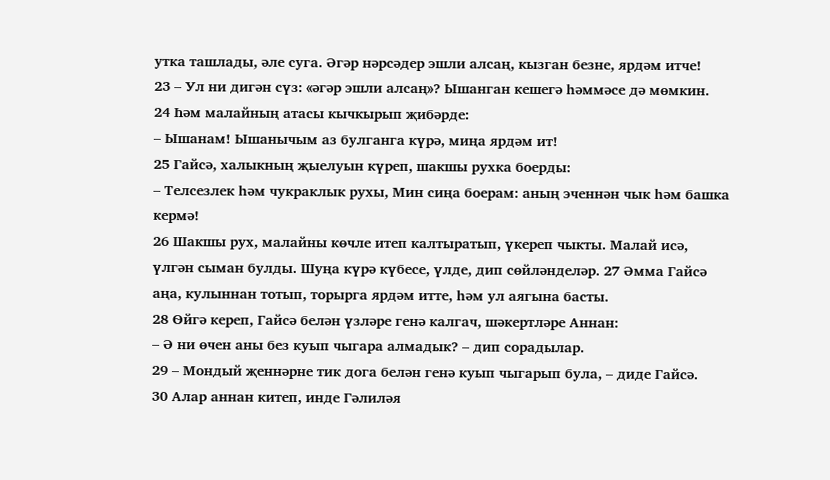утка ташлады, әле суга. Әгәр нәрсәдер эшли алсаң, кызган безне, ярдәм итче!
23 – Ул ни дигән сүз: «әгәр эшли алсаң»? Ышанган кешегә һәммәсе дә мѳмкин.
24 Һәм малайның атасы кычкырып җибәрде:
– Ышанам! Ышанычым аз булганга күрә, миңа ярдәм ит!
25 Гайсә, халыкның җыелуын күреп, шакшы рухка боерды:
– Телсезлек һәм чукраклык рухы, Мин сиңа боерам: аның эченнән чык һәм башка кермә!
26 Шакшы рух, малайны кѳчле итеп калтыратып, үкереп чыкты. Малай исә, үлгән сыман булды. Шуңа күрә күбесе, үлде, дип сѳйләнделәр. 27 Әмма Гайсә аңа, кулыннан тотып, торырга ярдәм итте, һәм ул аягына басты.
28 Ѳйгә кереп, Гайсә белән үзләре генә калгач, шәкертләре Аннан:
– Ә ни ѳчен аны без куып чыгара алмадык? – дип сорадылар.
29 – Мондый җеннәрне тик дога белән генә куып чыгарып була, – диде Гайсә.
30 Алар аннан китеп, инде Гәлиләя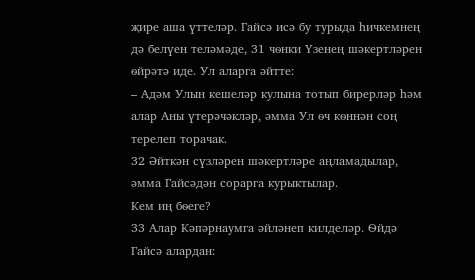җире аша үттеләр. Гайсә исә бу турыда һичкемнең дә белүен теләмәде, 31 чѳнки Үзенең шәкертләрен ѳйрәтә иде. Ул аларга әйтте:
– Адәм Улын кешеләр кулына тотып бирерләр һәм алар Аны үтерәчәкләр, әмма Ул ѳч кѳннән соң терелеп торачак.
32 Әйткән сүзләрен шәкертләре аңламадылар, әмма Гайсәдән сорарга курыктылар.
Кем иң бѳеге?
33 Алар Кәпәрнаумга әйләнеп килделәр. Ѳйдә Гайсә алардан: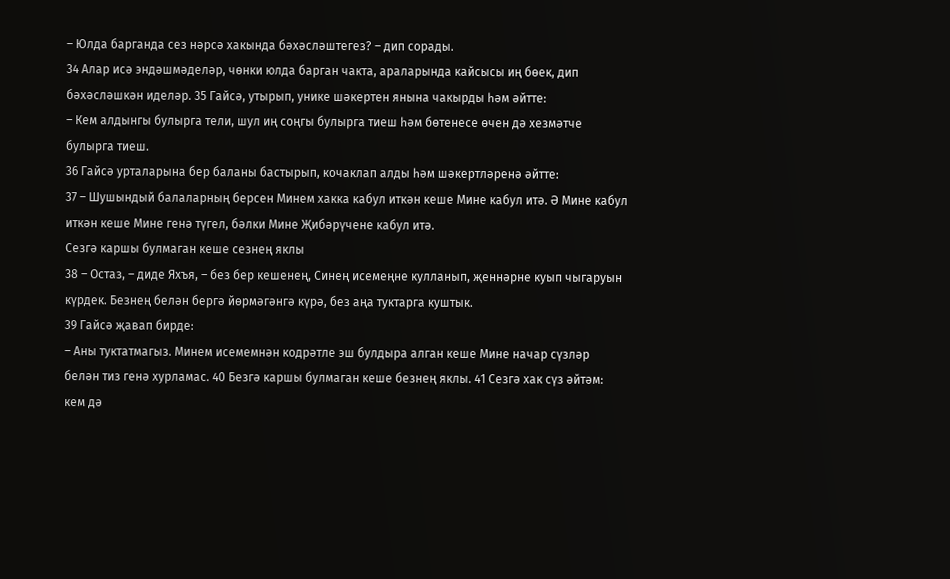– Юлда барганда сез нәрсә хакында бәхәсләштегез? – дип сорады.
34 Алар исә эндәшмәделәр, чѳнки юлда барган чакта, араларында кайсысы иң бѳек, дип бәхәсләшкән иделәр. 35 Гайсә, утырып, унике шәкертен янына чакырды һәм әйтте:
– Кем алдынгы булырга тели, шул иң соңгы булырга тиеш һәм бѳтенесе ѳчен дә хезмәтче булырга тиеш.
36 Гайсә урталарына бер баланы бастырып, кочаклап алды һәм шәкертләренә әйтте:
37 – Шушындый балаларның берсен Минем хакка кабул иткән кеше Мине кабул итә. Ә Мине кабул иткән кеше Мине генә түгел, бәлки Мине Җибәрүчене кабул итә.
Сезгә каршы булмаган кеше сезнең яклы
38 – Остаз, – диде Яхъя, – без бер кешенең, Синең исемеңне кулланып, җеннәрне куып чыгаруын күрдек. Безнең белән бергә йѳрмәгәнгә күрә, без аңа туктарга куштык.
39 Гайсә җавап бирде:
– Аны туктатмагыз. Минем исемемнән кодрәтле эш булдыра алган кеше Мине начар сүзләр белән тиз генә хурламас. 40 Безгә каршы булмаган кеше безнең яклы. 41 Сезгә хак сүз әйтәм: кем дә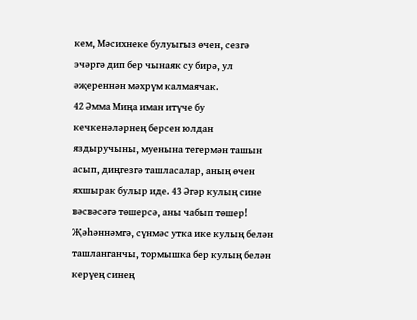кем, Мәсихнеке булуыгыз ѳчен, сезгә эчәргә дип бер чынаяк су бирә, ул әҗереннән мәхрүм калмаячак.
42 Әмма Миңа иман итүче бу кечкенәләрнең берсен юлдан яздыручыны, муенына тегермән ташын асып, диңгезгә ташласалар, аның ѳчен яхшырак булыр иде. 43 Әгәр кулың сине вәсвәсәгә тѳшерсә, аны чабып тѳшер! Җәһәннәмгә, сүнмәс утка ике кулың белән ташланганчы, тормышка бер кулың белән керүең синең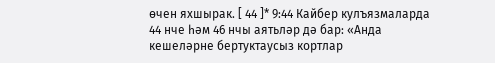ѳчен яхшырак. [ 44 ]* 9:44 Кайбер кулъязмаларда 44 нче һәм 46 нчы аятьләр дә бар: «Анда кешеләрне бертуктаусыз кортлар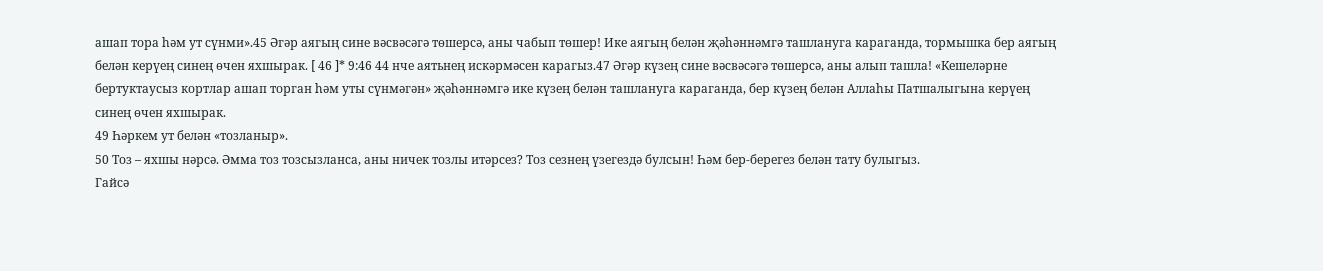ашап тора һәм ут сүнми».45 Әгәр аягың сине вәсвәсәгә тѳшерсә, аны чабып тѳшер! Ике аягың белән җәһәннәмгә ташлануга караганда, тормышка бер аягың белән керүең синең ѳчен яхшырак. [ 46 ]* 9:46 44 нче аятьнең искәрмәсен карагыз.47 Әгәр күзең сине вәсвәсәгә тѳшерсә, аны алып ташла! «Кешеләрне бертуктаусыз кортлар ашап торган һәм уты сүнмәгән» җәһәннәмгә ике күзең белән ташлануга караганда, бер күзең белән Аллаһы Патшалыгына керүең синең ѳчен яхшырак.
49 Һәркем ут белән «тозланыр».
50 Тоз – яхшы нәрсә. Әмма тоз тозсызланса, аны ничек тозлы итәрсез? Тоз сезнең үзегездә булсын! Һәм бер-берегез белән тату булыгыз.
Гайсә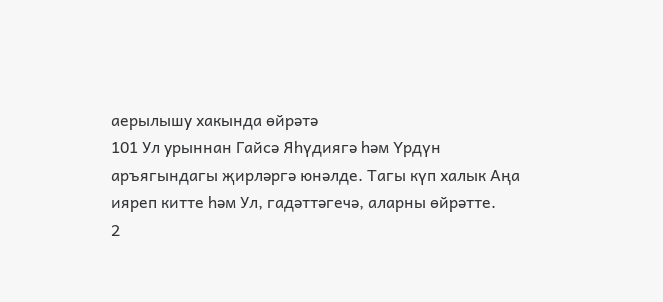аерылышу хакында ѳйрәтә
101 Ул урыннан Гайсә Яһүдиягә һәм Үрдүн аръягындагы җирләргә юнәлде. Тагы күп халык Аңа ияреп китте һәм Ул, гадәттәгечә, аларны ѳйрәтте.
2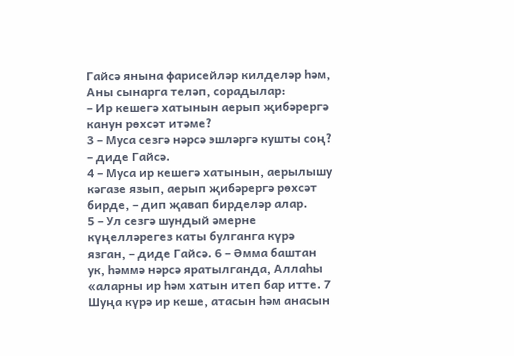Гайсә янына фарисейләр килделәр һәм, Аны сынарга теләп, сорадылар:
– Ир кешегә хатынын аерып җибәрергә канун рѳхсәт итәме?
3 – Муса сезгә нәрсә эшләргә кушты соң? – диде Гайсә.
4 – Муса ир кешегә хатынын, аерылышу кәгазе язып, аерып җибәрергә рѳхсәт бирде, – дип җавап бирделәр алар.
5 – Ул сезгә шундый әмерне күңелләрегез каты булганга күрә язган, – диде Гайсә. 6 – Әмма баштан ук, һәммә нәрсә яратылганда, Аллаһы «аларны ир һәм хатын итеп бар итте. 7 Шуңа күрә ир кеше, атасын һәм анасын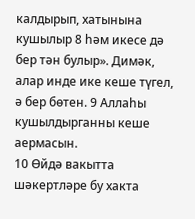калдырып, хатынына кушылыр 8 һәм икесе дә бер тән булыр». Димәк, алар инде ике кеше түгел, ә бер бѳтен. 9 Аллаһы кушылдырганны кеше аермасын.
10 Ѳйдә вакытта шәкертләре бу хакта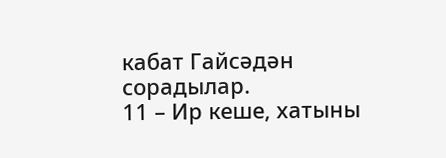кабат Гайсәдән сорадылар.
11 – Ир кеше, хатыны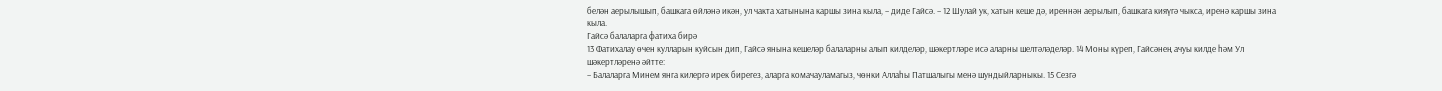белән аерылышып, башкага ѳйләнә икән, ул чакта хатынына каршы зина кыла, – диде Гайсә. – 12 Шулай ук, хатын кеше дә, иреннән аерылып, башкага кияүгә чыкса, иренә каршы зина кыла.
Гайсә балаларга фатиха бирә
13 Фатихалау ѳчен кулларын куйсын дип, Гайсә янына кешеләр балаларны алып килделәр, шәкертләре исә аларны шелтәләделәр. 14 Моны күреп, Гайсәнең ачуы килде һәм Ул шәкертләренә әйтте:
– Балаларга Минем янга килергә ирек бирегез, аларга комачауламагыз, чѳнки Аллаһы Патшалыгы менә шундыйларныкы. 15 Сезгә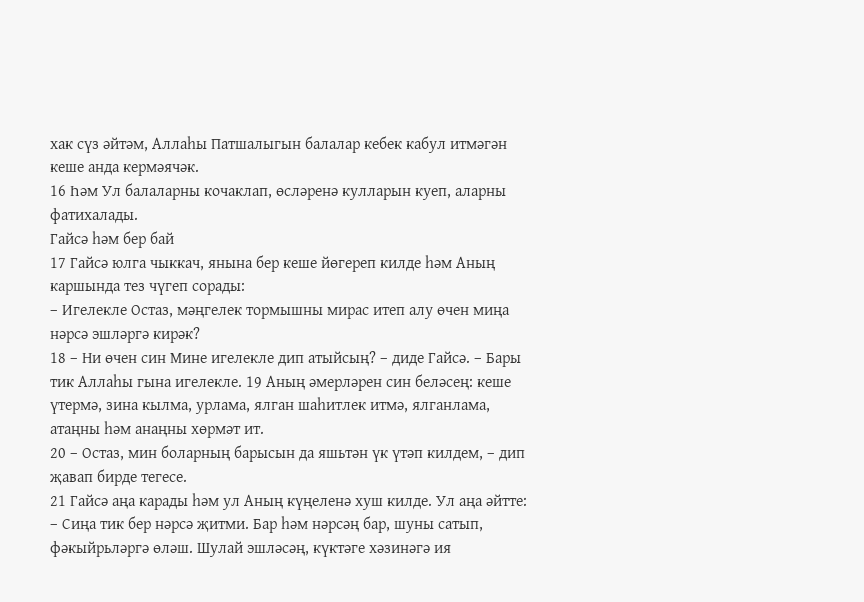хак сүз әйтәм, Аллаһы Патшалыгын балалар кебек кабул итмәгән кеше анда кермәячәк.
16 Һәм Ул балаларны кочаклап, ѳсләренә кулларын куеп, аларны фатихалады.
Гайсә һәм бер бай
17 Гайсә юлга чыккач, янына бер кеше йѳгереп килде һәм Аның каршында тез чүгеп сорады:
– Игелекле Остаз, мәңгелек тормышны мирас итеп алу ѳчен миңа нәрсә эшләргә кирәк?
18 – Ни ѳчен син Мине игелекле дип атыйсың? – диде Гайсә. – Бары тик Аллаһы гына игелекле. 19 Аның әмерләрен син беләсең: кеше үтермә, зина кылма, урлама, ялган шаһитлек итмә, ялганлама, атаңны һәм анаңны хѳрмәт ит.
20 – Остаз, мин боларның барысын да яшьтән үк үтәп килдем, – дип җавап бирде тегесе.
21 Гайсә аңа карады һәм ул Аның күңеленә хуш килде. Ул аңа әйтте:
– Сиңа тик бер нәрсә җитми. Бар һәм нәрсәң бар, шуны сатып, фәкыйрьләргә ѳләш. Шулай эшләсәң, күктәге хәзинәгә ия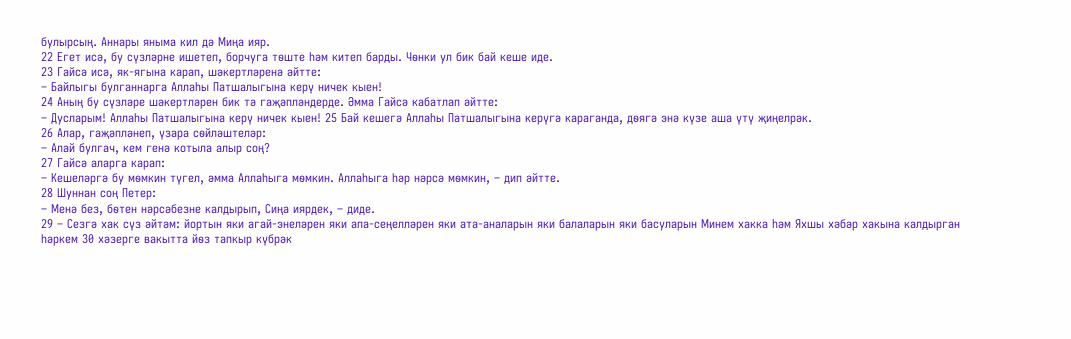булырсың. Аннары яныма кил дә Миңа ияр.
22 Егет исә, бу сүзләрне ишетеп, борчуга тѳште һәм китеп барды. Чѳнки ул бик бай кеше иде.
23 Гайсә исә, як-ягына карап, шәкертләренә әйтте:
– Байлыгы булганнарга Аллаһы Патшалыгына керү ничек кыен!
24 Аның бу сүзләре шәкертләрен бик тә гаҗәпләндерде. Әмма Гайсә кабатлап әйтте:
– Дусларым! Аллаһы Патшалыгына керү ничек кыен! 25 Бай кешегә Аллаһы Патшалыгына керүгә караганда, дѳягә энә күзе аша үтү җиңелрәк.
26 Алар, гаҗәпләнеп, үзара сѳйләштеләр:
– Алай булгач, кем генә котыла алыр соң?
27 Гайсә аларга карап:
– Кешеләргә бу мѳмкин түгел, әмма Аллаһыга мѳмкин. Аллаһыга һәр нәрсә мѳмкин, – дип әйтте.
28 Шуннан соң Петер:
– Менә без, бѳтен нәрсәбезне калдырып, Сиңа иярдек, – диде.
29 – Сезгә хак сүз әйтәм: йортын яки агай-энеләрен яки апа-сеңелләрен яки ата-аналарын яки балаларын яки басуларын Минем хакка һәм Яхшы хәбәр хакына калдырган һәркем 30 хәзерге вакытта йѳз тапкыр күбрәк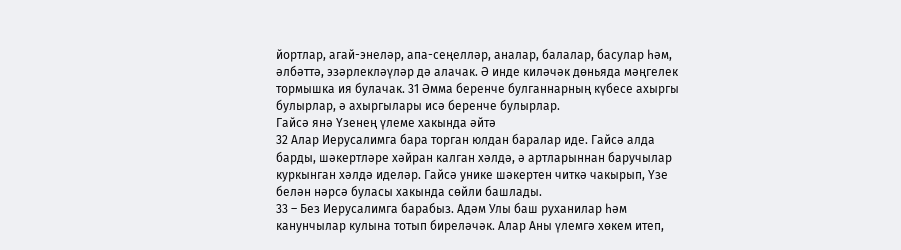йортлар, агай-энеләр, апа-сеңелләр, аналар, балалар, басулар һәм, әлбәттә, эзәрлекләүләр дә алачак. Ә инде киләчәк дѳньяда мәңгелек тормышка ия булачак. 31 Әмма беренче булганнарның күбесе ахыргы булырлар, ә ахыргылары исә беренче булырлар.
Гайсә янә Үзенең үлеме хакында әйтә
32 Алар Иерусалимга бара торган юлдан баралар иде. Гайсә алда барды, шәкертләре хәйран калган хәлдә, ә артларыннан баручылар куркынган хәлдә иделәр. Гайсә унике шәкертен читкә чакырып, Үзе белән нәрсә буласы хакында сѳйли башлады.
33 – Без Иерусалимга барабыз. Адәм Улы баш руханилар һәм канунчылар кулына тотып биреләчәк. Алар Аны үлемгә хѳкем итеп,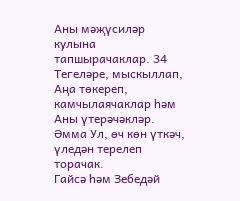Аны мәҗүсиләр кулына тапшырачаклар. 34 Тегеләре, мыскыллап, Аңа тѳкереп, камчылаячаклар һәм Аны үтерәчәкләр. Әмма Ул, ѳч кѳн үткәч, үледән терелеп торачак.
Гайсә һәм Зебедәй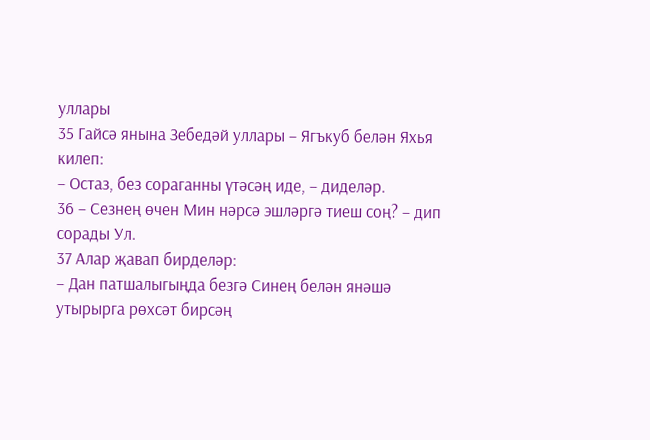уллары
35 Гайсә янына Зебедәй уллары – Ягъкуб белән Яхья килеп:
– Остаз, без сораганны үтәсәң иде, – диделәр.
36 – Сезнең ѳчен Мин нәрсә эшләргә тиеш соң? – дип сорады Ул.
37 Алар җавап бирделәр:
– Дан патшалыгыңда безгә Синең белән янәшә утырырга рѳхсәт бирсәң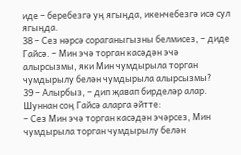иде – беребезгә уң ягыңда, икенчебезгә исә сул ягыңда.
38 – Сез нәрсә сораганыгызны белмисез, – диде Гайсә. – Мин эчә торган касәдән эчә алырсызмы, яки Мин чумдырыла торган чумдырылу белән чумдырыла алырсызмы?
39 – Алырбыз, – дип җавап бирделәр алар.
Шуннан соң Гайсә аларга әйтте:
– Сез Мин эчә торган касәдән эчәрсез, Мин чумдырыла торган чумдырылу белән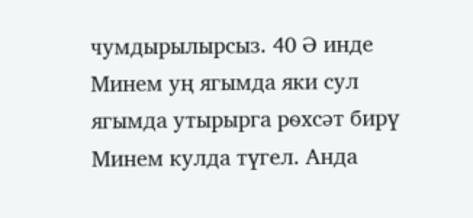чумдырылырсыз. 40 Ә инде Минем уң ягымда яки сул ягымда утырырга рѳхсәт бирү Минем кулда түгел. Анда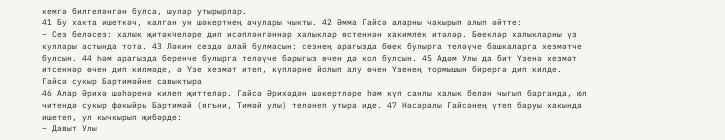кемгә билгеләнгән булса, шулар утырырлар.
41 Бу хакта ишеткәч, калган ун шәкертнең ачулары чыкты. 42 Әмма Гайсә аларны чакырып алып әйтте:
– Сез беләсез: халык җитәкчеләре дип исәпләнгәннәр халыклар ѳстеннән хакимлек итәләр. Бѳекләр халыкларны үз куллары астында тота. 43 Ләкин сездә алай булмасын: сезнең арагызда бѳек булырга теләүче башкаларга хезмәтче булсын. 44 Һәм арагызда беренче булырга теләүче барыгыз ѳчен дә кол булсын. 45 Адәм Улы да бит Үзенә хезмәт итсеннәр ѳчен дип килмәде, ә Үзе хезмәт итеп, күпләрне йолып алу ѳчен Үзенең тормышын бирергә дип килде.
Гайсә сукыр Бартимәйне савыктыра
46 Алар Әрихә шәһәренә килеп җиттеләр. Гайсә Әрихәдән шәкертләре һәм күп санлы халык белән чыгып барганда, юл читендә сукыр фәкыйрь Бартимәй (ягъни, Тимәй улы) теләнеп утыра иде. 47 Насаралы Гайсәнең үтеп баруы хакында ишетеп, ул кычкырып җибәрде:
– Давыт Улы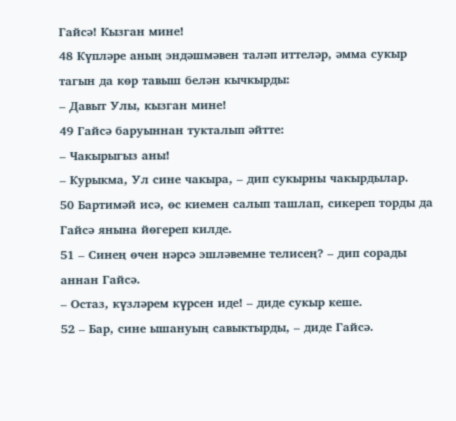Гайсә! Кызган мине!
48 Күпләре аның эндәшмәвен таләп иттеләр, әмма сукыр тагын да кѳр тавыш белән кычкырды:
– Давыт Улы, кызган мине!
49 Гайсә баруыннан тукталып әйтте:
– Чакырыгыз аны!
– Курыкма, Ул сине чакыра, – дип сукырны чакырдылар.
50 Бартимәй исә, ѳс киемен салып ташлап, сикереп торды да Гайсә янына йѳгереп килде.
51 – Синең ѳчен нәрсә эшләвемне телисең? – дип сорады аннан Гайсә.
– Остаз, күзләрем күрсен иде! – диде сукыр кеше.
52 – Бар, сине ышануың савыктырды, – диде Гайсә.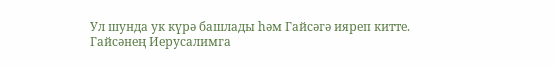Ул шунда ук күрә башлады һәм Гайсәгә ияреп китте.
Гайсәнең Иерусалимга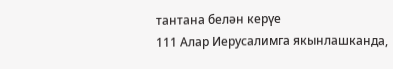тантана белән керүе
111 Алар Иерусалимга якынлашканда,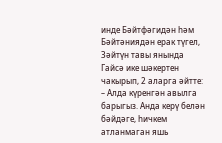инде Бәйтфәгидән һәм Бәйтәниядән ерак түгел, Зәйтүн тавы янында Гайсә ике шәкертен чакырып, 2 аларга әйтте:
– Алда күренгән авылга барыгыз. Анда керү белән бәйдәге, һичкем атланмаган яшь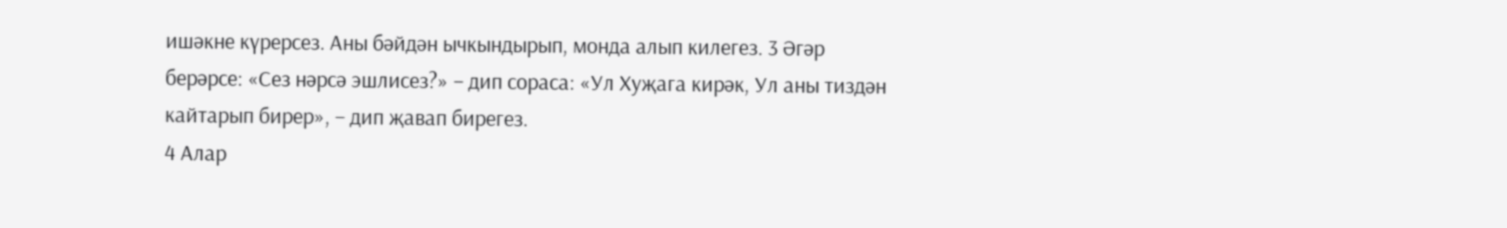ишәкне күрерсез. Аны бәйдән ычкындырып, монда алып килегез. 3 Әгәр берәрсе: «Сез нәрсә эшлисез?» – дип сораса: «Ул Хуҗага кирәк, Ул аны тиздән кайтарып бирер», – дип җавап бирегез.
4 Алар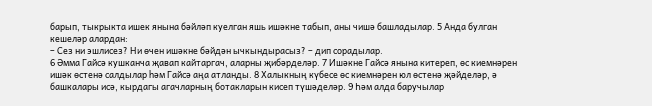барып, тыкрыкта ишек янына бәйләп куелган яшь ишәкне табып, аны чишә башладылар. 5 Анда булган кешеләр алардан:
– Сез ни эшлисез? Ни ѳчен ишәкне бәйдән ычкындырасыз? – дип сорадылар.
6 Әмма Гайсә кушканча җавап кайтаргач, аларны җибәрделәр. 7 Ишәкне Гайсә янына китереп, ѳс киемнәрен ишәк ѳстенә салдылар һәм Гайсә аңа атланды. 8 Халыкның күбесе ѳс киемнәрен юл ѳстенә җәйделәр, ә башкалары исә, кырдагы агачларның ботакларын кисеп түшәделәр. 9 Һәм алда баручылар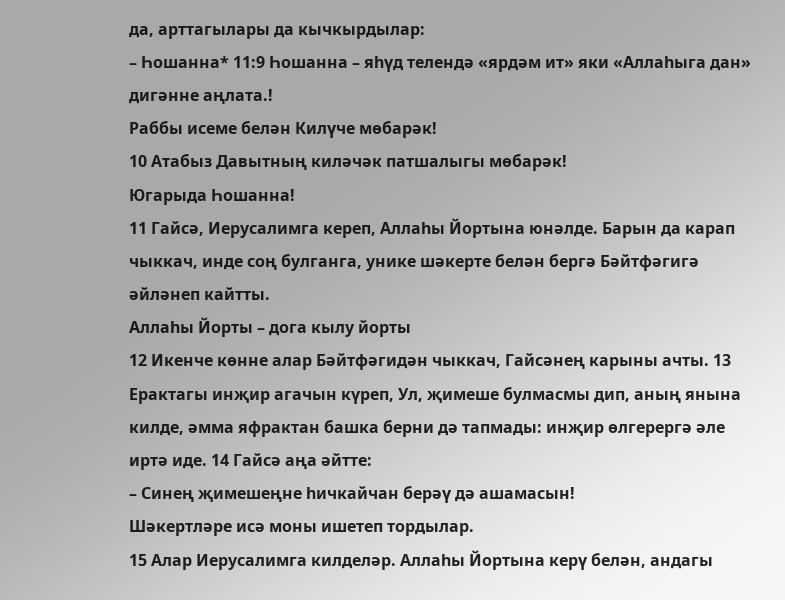да, арттагылары да кычкырдылар:
– Һошанна* 11:9 Һошанна – яһүд телендә «ярдәм ит» яки «Аллаһыга дан» дигәнне аңлата.!
Раббы исеме белән Килүче мѳбарәк!
10 Атабыз Давытның киләчәк патшалыгы мѳбарәк!
Югарыда Һошанна!
11 Гайсә, Иерусалимга кереп, Аллаһы Йортына юнәлде. Барын да карап чыккач, инде соң булганга, унике шәкерте белән бергә Бәйтфәгигә әйләнеп кайтты.
Аллаһы Йорты – дога кылу йорты
12 Икенче кѳнне алар Бәйтфәгидән чыккач, Гайсәнең карыны ачты. 13 Ерактагы инҗир агачын күреп, Ул, җимеше булмасмы дип, аның янына килде, әмма яфрактан башка берни дә тапмады: инҗир ѳлгерергә әле иртә иде. 14 Гайсә аңа әйтте:
– Синең җимешеңне һичкайчан берәү дә ашамасын!
Шәкертләре исә моны ишетеп тордылар.
15 Алар Иерусалимга килделәр. Аллаһы Йортына керү белән, андагы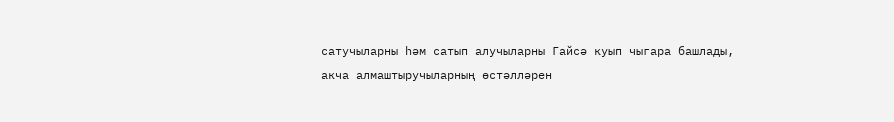сатучыларны һәм сатып алучыларны Гайсә куып чыгара башлады, акча алмаштыручыларның ѳстәлләрен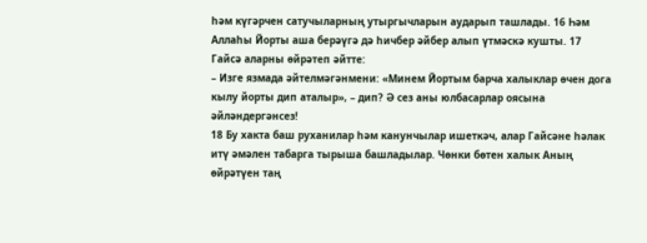һәм күгәрчен сатучыларның утыргычларын аударып ташлады. 16 Һәм Аллаһы Йорты аша берәүгә дә һичбер әйбер алып үтмәскә кушты. 17 Гайсә аларны ѳйрәтеп әйтте:
– Изге язмада әйтелмәгәнмени: «Минем Йортым барча халыклар ѳчен дога кылу йорты дип аталыр», – дип? Ә сез аны юлбасарлар оясына әйләндергәнсез!
18 Бу хакта баш руханилар һәм канунчылар ишеткәч, алар Гайсәне һәлак итү әмәлен табарга тырыша башладылар. Чѳнки бѳтен халык Аның ѳйрәтүен таң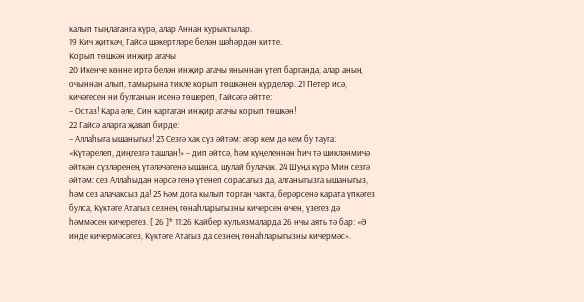калып тыңлаганга күрә, алар Аннан курыктылар.
19 Кич җиткәч, Гайсә шәкертләре белән шәһәрдән китте.
Корып тѳшкән инҗир агачы
20 Икенче кѳнне иртә белән инҗир агачы яныннан үтеп барганда, алар аның очыннан алып, тамырына тикле корып тѳшкәнен күрделәр. 21 Петер исә, кичәгесен ни булганын исенә тѳшереп, Гайсәгә әйтте:
– Остаз! Кара әле, Син каргаган инҗир агачы корып тѳшкән!
22 Гайсә аларга җавап бирде:
– Аллаһыга ышаныгыз! 23 Сезгә хак сүз әйтәм: әгәр кем дә кем бу тауга: «Күтәрелеп, диңгезгә ташлан!» – дип әйтсә, һәм күңеленнән һич тә шикләнмичә әйткән сүзләренең үтәләчәгенә ышанса, шулай булачак. 24 Шуңа күрә Мин сезгә әйтәм: сез Аллаһыдан нәрсә генә үтенеп сорасагыз да, алганыгызга ышаныгыз, һәм сез алачаксыз да! 25 Һәм дога кылып торган чакта, берәрсенә карата үпкәгез булса, Күктәге Атагыз сезнең гѳнаһларыгызны кичерсен ѳчен, үзегез дә һәммәсен кичерегез. [ 26 ]* 11:26 Кайбер кулъязмаларда 26 нчы аять тә бар: «Ә инде кичермәсәгез, Күктәге Атагыз да сезнең гѳнаһларыгызны кичермәс».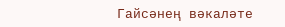Гайсәнең вәкаләте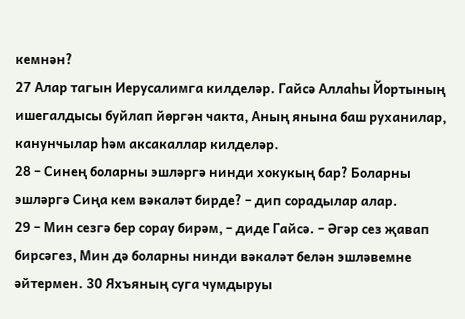кемнән?
27 Алар тагын Иерусалимга килделәр. Гайсә Аллаһы Йортының ишегалдысы буйлап йѳргән чакта, Аның янына баш руханилар, канунчылар һәм аксакаллар килделәр.
28 – Синең боларны эшләргә нинди хокукың бар? Боларны эшләргә Сиңа кем вәкаләт бирде? – дип сорадылар алар.
29 – Мин сезгә бер сорау бирәм, – диде Гайсә. – Әгәр сез җавап бирсәгез, Мин дә боларны нинди вәкаләт белән эшләвемне әйтермен. 30 Яхъяның суга чумдыруы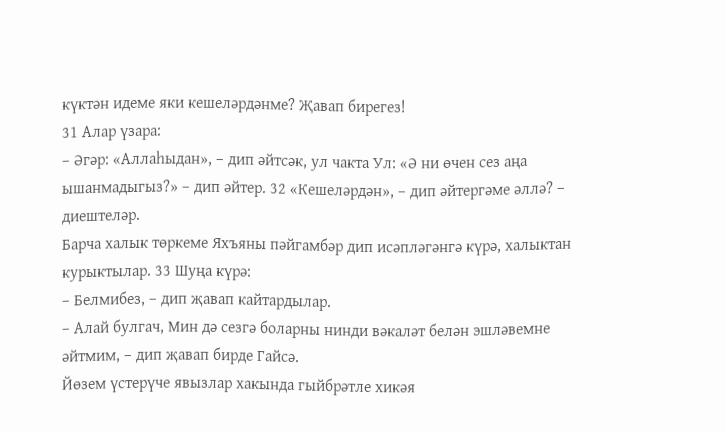күктән идеме яки кешеләрдәнме? Җавап бирегез!
31 Алар үзара:
– Әгәр: «Аллаһыдан», – дип әйтсәк, ул чакта Ул: «Ә ни ѳчен сез аңа ышанмадыгыз?» – дип әйтер. 32 «Кешеләрдән», – дип әйтергәме әллә? – диештеләр.
Барча халык тѳркеме Яхъяны пәйгамбәр дип исәпләгәнгә күрә, халыктан курыктылар. 33 Шуңа күрә:
– Белмибез, – дип җавап кайтардылар.
– Алай булгач, Мин дә сезгә боларны нинди вәкаләт белән эшләвемне әйтмим, – дип җавап бирде Гайсә.
Йѳзем үстерүче явызлар хакында гыйбрәтле хикәя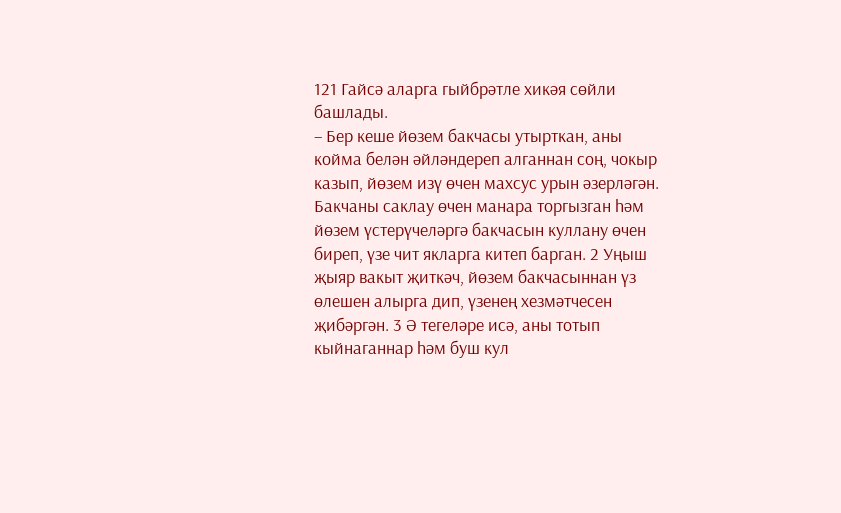121 Гайсә аларга гыйбрәтле хикәя сѳйли башлады.
– Бер кеше йѳзем бакчасы утырткан, аны койма белән әйләндереп алганнан соң, чокыр казып, йѳзем изү ѳчен махсус урын әзерләгән. Бакчаны саклау ѳчен манара торгызган һәм йѳзем үстерүчеләргә бакчасын куллану ѳчен биреп, үзе чит якларга китеп барган. 2 Уңыш җыяр вакыт җиткәч, йѳзем бакчасыннан үз ѳлешен алырга дип, үзенең хезмәтчесен җибәргән. 3 Ә тегеләре исә, аны тотып кыйнаганнар һәм буш кул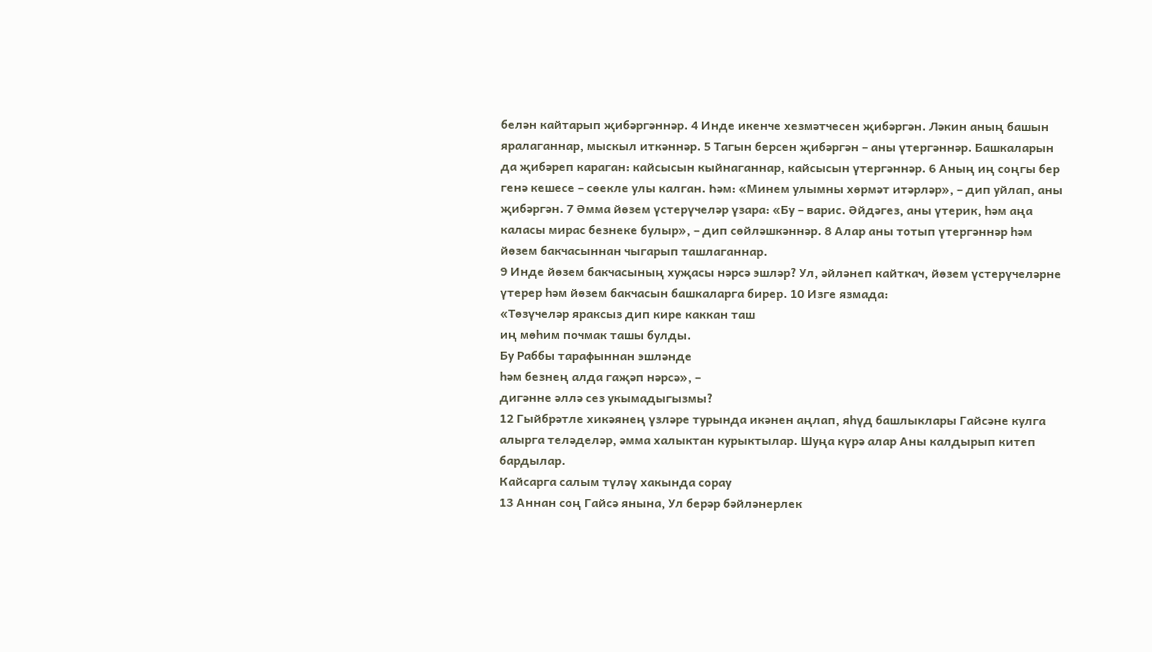белән кайтарып җибәргәннәр. 4 Инде икенче хезмәтчесен җибәргән. Ләкин аның башын яралаганнар, мыскыл иткәннәр. 5 Тагын берсен җибәргән – аны үтергәннәр. Башкаларын да җибәреп караган: кайсысын кыйнаганнар, кайсысын үтергәннәр. 6 Аның иң соңгы бер генә кешесе – сѳекле улы калган. Һәм: «Минем улымны хѳрмәт итәрләр», – дип уйлап, аны җибәргән. 7 Әмма йѳзем үстерүчеләр үзара: «Бу – варис. Әйдәгез, аны үтерик, һәм аңа каласы мирас безнеке булыр», – дип сѳйләшкәннәр. 8 Алар аны тотып үтергәннәр һәм йѳзем бакчасыннан чыгарып ташлаганнар.
9 Инде йѳзем бакчасының хуҗасы нәрсә эшләр? Ул, әйләнеп кайткач, йѳзем үстерүчеләрне үтерер һәм йѳзем бакчасын башкаларга бирер. 10 Изге язмада:
«Тѳзүчеләр яраксыз дип кире каккан таш
иң мѳһим почмак ташы булды.
Бу Раббы тарафыннан эшләнде
һәм безнең алда гаҗәп нәрсә», –
дигәнне әллә сез укымадыгызмы?
12 Гыйбрәтле хикәянең үзләре турында икәнен аңлап, яһүд башлыклары Гайсәне кулга алырга теләделәр, әмма халыктан курыктылар. Шуңа күрә алар Аны калдырып китеп бардылар.
Кайсарга салым түләү хакында сорау
13 Аннан соң Гайсә янына, Ул берәр бәйләнерлек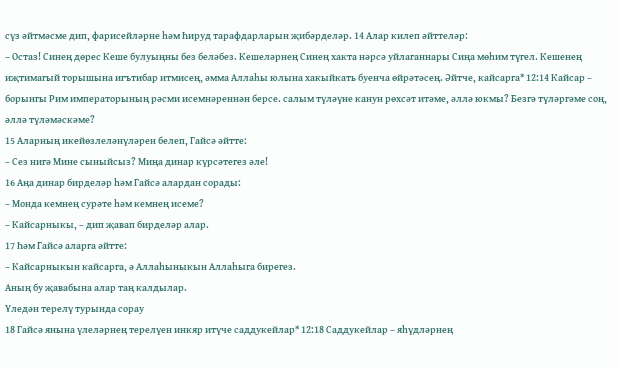сүз әйтмәсме дип, фарисейләрне һәм Һируд тарафдарларын җибәрделәр. 14 Алар килеп әйттеләр:
– Остаз! Синең дѳрес Кеше булуыңны без беләбез. Кешеләрнең Синең хакта нәрсә уйлаганнары Сиңа мѳһим түгел. Кешенең иҗтимагый торышына игътибар итмисең, әмма Аллаһы юлына хакыйкать буенча ѳйрәтәсең. Әйтче, кайсарга* 12:14 Кайсар – борынгы Рим императорының рәсми исемнәреннән берсе. салым түләүне канун рѳхсәт итәме, әллә юкмы? Безгә түләргәме соң, әллә түләмәскәме?
15 Аларның икейѳзлеләнүләрен белеп, Гайсә әйтте:
– Сез нигә Мине сыныйсыз? Миңа динар күрсәтегез әле!
16 Аңа динар бирделәр һәм Гайсә алардан сорады:
– Монда кемнең сурәте һәм кемнең исеме?
– Кайсарныкы, – дип җавап бирделәр алар.
17 Һәм Гайсә аларга әйтте:
– Кайсарныкын кайсарга, ә Аллаһыныкын Аллаһыга бирегез.
Аның бу җавабына алар таң калдылар.
Үледән терелү турында сорау
18 Гайсә янына үлеләрнең терелүен инкяр итүче саддукейлар* 12:18 Саддукейлар – яһүдләрнең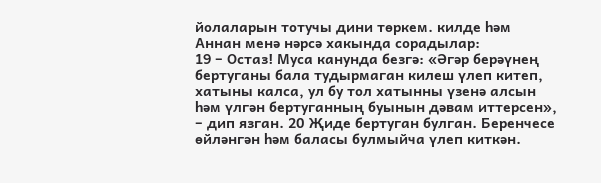йолаларын тотучы дини тѳркем. килде һәм Аннан менә нәрсә хакында сорадылар:
19 – Остаз! Муса канунда безгә: «Әгәр берәүнең бертуганы бала тудырмаган килеш үлеп китеп, хатыны калса, ул бу тол хатынны үзенә алсын һәм үлгән бертуганның буынын дәвам иттерсен», – дип язган. 20 Җиде бертуган булган. Беренчесе ѳйләнгән һәм баласы булмыйча үлеп киткән.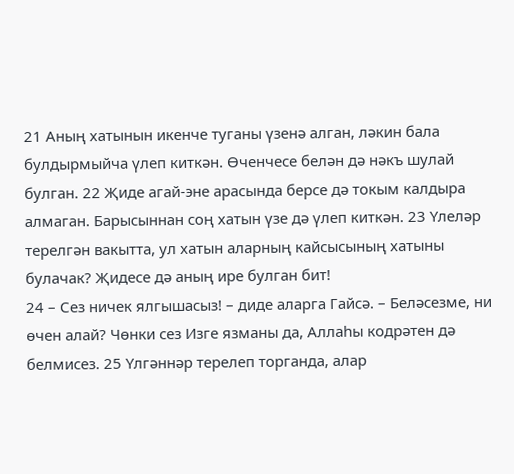21 Аның хатынын икенче туганы үзенә алган, ләкин бала булдырмыйча үлеп киткән. Ѳченчесе белән дә нәкъ шулай булган. 22 Җиде агай-эне арасында берсе дә токым калдыра алмаган. Барысыннан соң хатын үзе дә үлеп киткән. 23 Үлеләр терелгән вакытта, ул хатын аларның кайсысының хатыны булачак? Җидесе дә аның ире булган бит!
24 – Сез ничек ялгышасыз! – диде аларга Гайсә. – Беләсезме, ни ѳчен алай? Чѳнки сез Изге язманы да, Аллаһы кодрәтен дә белмисез. 25 Үлгәннәр терелеп торганда, алар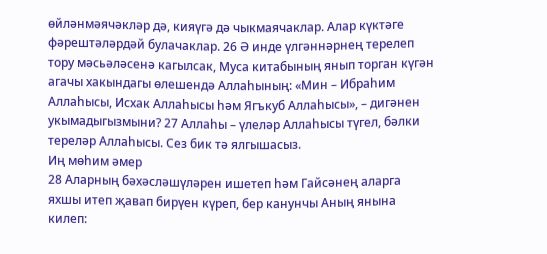ѳйләнмәячәкләр дә, кияүгә дә чыкмаячаклар. Алар күктәге фәрештәләрдәй булачаклар. 26 Ә инде үлгәннәрнең терелеп тору мәсьәләсенә кагылсак, Муса китабының янып торган күгән агачы хакындагы ѳлешендә Аллаһының: «Мин – Ибраһим Аллаһысы, Исхак Аллаһысы һәм Ягъкуб Аллаһысы», – дигәнен укымадыгызмыни? 27 Аллаһы – үлеләр Аллаһысы түгел, бәлки тереләр Аллаһысы. Сез бик тә ялгышасыз.
Иң мѳһим әмер
28 Аларның бәхәсләшүләрен ишетеп һәм Гайсәнең аларга яхшы итеп җавап бирүен күреп, бер канунчы Аның янына килеп: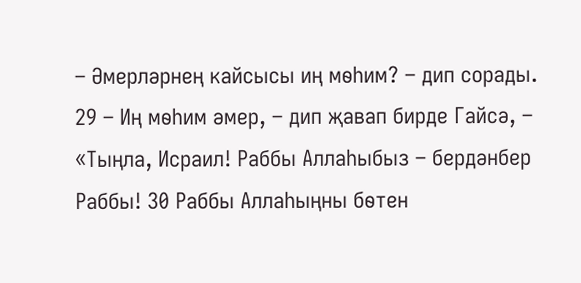– Әмерләрнең кайсысы иң мѳһим? – дип сорады.
29 – Иң мѳһим әмер, – дип җавап бирде Гайсә, – «Тыңла, Исраил! Раббы Аллаһыбыз – бердәнбер Раббы! 30 Раббы Аллаһыңны бѳтен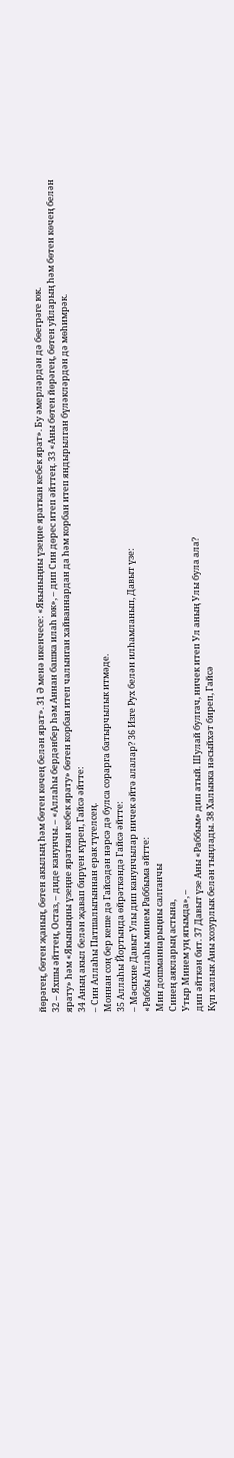йѳрәгең, бѳтен җаның, бѳтен акылың һәм бѳтен кѳчең белән ярат». 31 Ә менә икенчесе: «Якыныңны үзеңне яраткан кебек ярат». Бу әмерләрдән дә бѳегрәге юк.
32 – Яхшы әйттең, Остаз, – диде канунчы. – «Аллаһы бердәнбер һәм Аннан башка илаһ юк», – дип Син дѳрес итеп әйттең. 33 «Аны бѳтен йѳрәгең, бѳтен уйларың һәм бѳтен кѳчең белән ярату» һәм «Якыныңны үзеңне яраткан кебек ярату» бѳтен корбан итеп чалынган хайваннардан да һәм корбан итеп яндырылган бүләкләрдән дә мѳһимрәк.
34 Аның акыл белән җавап бирүен күреп, Гайсә әйтте:
– Син Аллаһы Патшалыгыннан ерак түгелсең.
Моннан соң бер кеше дә Гайсәдән нәрсә дә булса сорарга батырчылык итмәде.
35 Аллаһы Йортында ѳйрәткәндә Гайсә әйтте:
– Мәсихне Давыт Улы дип канунчылар ничек әйтә алалар? 36 Изге Рух белән илһамланып, Давыт үзе:
«Раббы Аллаһы минем Раббыма әйтте:
Мин дошманнарыңны салганчы
Синең аякларың астына,
Утыр Минем уң ягымда», –
дип әйткән бит. 37 Давыт үзе Аны «Раббым» дип атый. Шулай булгач, ничек итеп Ул аның Улы була ала?
Күп халык Аны хозурлык белән тыңлады. 38 Халыкка нәсыйхәт биреп, Гайсә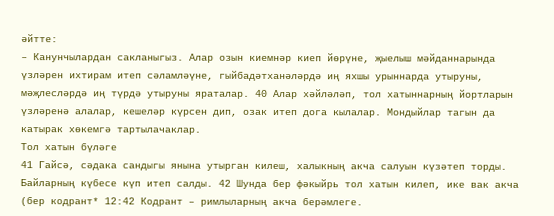әйтте:
– Канунчылардан сакланыгыз. Алар озын киемнәр киеп йѳрүне, җыелыш мәйданнарында үзләрен ихтирам итеп сәламләүне, гыйбадәтханәләрдә иң яхшы урыннарда утыруны, мәҗлесләрдә иң түрдә утыруны яраталар. 40 Алар хәйләләп, тол хатыннарның йортларын үзләренә алалар, кешеләр күрсен дип, озак итеп дога кылалар. Мондыйлар тагын да катырак хѳкемгә тартылачаклар.
Тол хатын бүләге
41 Гайсә, сәдака сандыгы янына утырган килеш, халыкның акча салуын күзәтеп торды. Байларның күбесе күп итеп салды. 42 Шунда бер фәкыйрь тол хатын килеп, ике вак акча (бер кодрант* 12:42 Кодрант – римлыларның акча берәмлеге.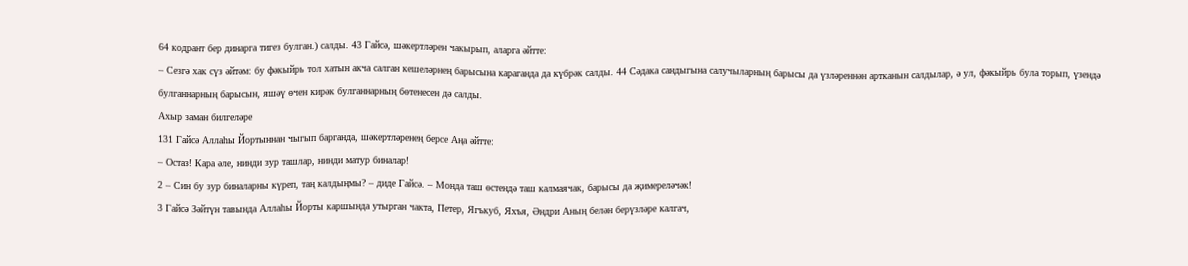64 кодрант бер динарга тигез булган.) салды. 43 Гайсә, шәкертләрен чакырып, аларга әйтте:
– Сезгә хак сүз әйтәм: бу фәкыйрь тол хатын акча салган кешеләрнең барысына караганда да күбрәк салды. 44 Сәдака сандыгына салучыларның барысы да үзләреннән артканын салдылар, ә ул, фәкыйрь була торып, үзендә булганнарның барысын, яшәү ѳчен кирәк булганнарның бѳтенесен дә салды.
Ахыр заман билгеләре
131 Гайсә Аллаһы Йортыннан чыгып барганда, шәкертләренең берсе Аңа әйтте:
– Остаз! Кара әле, нинди зур ташлар, нинди матур биналар!
2 – Син бу зур биналарны күреп, таң калдыңмы? – диде Гайсә. – Монда таш ѳстендә таш калмаячак, барысы да җимереләчәк!
3 Гайсә Зәйтүн тавында Аллаһы Йорты каршында утырган чакта, Петер, Ягъкуб, Яхъя, Әндри Аның белән берүзләре калгач,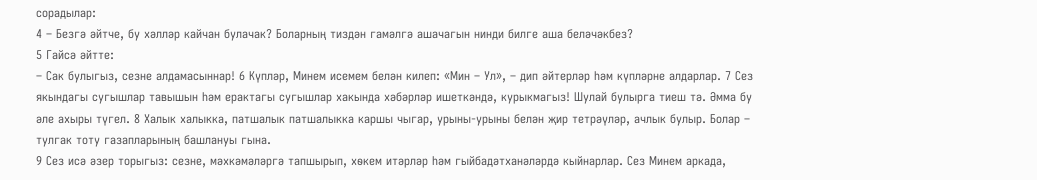сорадылар:
4 – Безгә әйтче, бу хәлләр кайчан булачак? Боларның тиздән гамәлгә ашачагын нинди билге аша беләчәкбез?
5 Гайсә әйтте:
– Сак булыгыз, сезне алдамасыннар! 6 Күпләр, Минем исемем белән килеп: «Мин – Ул», – дип әйтерләр һәм күпләрне алдарлар. 7 Сез якындагы сугышлар тавышын һәм ерактагы сугышлар хакында хәбәрләр ишеткәндә, курыкмагыз! Шулай булырга тиеш тә. Әмма бу әле ахыры түгел. 8 Халык халыкка, патшалык патшалыкка каршы чыгар, урыны-урыны белән җир тетрәүләр, ачлык булыр. Болар – тулгак тоту газапларының башлануы гына.
9 Сез исә әзер торыгыз: сезне, мәхкәмәләргә тапшырып, хѳкем итәрләр һәм гыйбадәтханәләрдә кыйнарлар. Сез Минем аркада,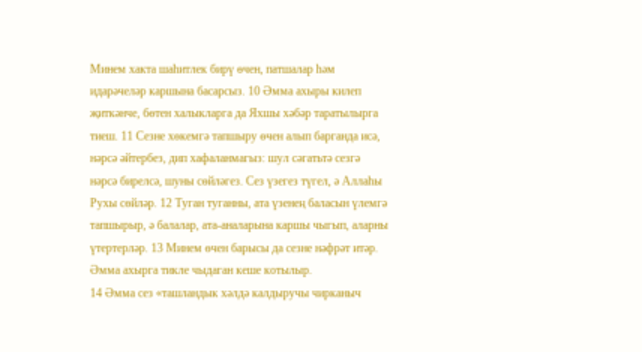Минем хакта шаһитлек бирү ѳчен, патшалар һәм идарәчеләр каршына басарсыз. 10 Әмма ахыры килеп җиткәнче, бѳтен халыкларга да Яхшы хәбәр таратылырга тиеш. 11 Сезне хѳкемгә тапшыру ѳчен алып барганда исә, нәрсә әйтербез, дип хафаланмагыз: шул сәгатьтә сезгә нәрсә бирелсә, шуны сѳйләгез. Сез үзегез түгел, ә Аллаһы Рухы сѳйләр. 12 Туган туганны, ата үзенең баласын үлемгә тапшырыр, ә балалар, ата-аналарына каршы чыгып, аларны үтертерләр. 13 Минем ѳчен барысы да сезне нәфрәт итәр. Әмма ахырга тикле чыдаган кеше котылыр.
14 Әмма сез «ташландык хәлдә калдыручы чирканыч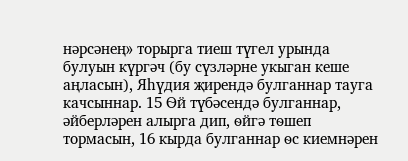нәрсәнең» торырга тиеш түгел урында булуын күргәч (бу сүзләрне укыган кеше аңласын), Яһүдия җирендә булганнар тауга качсыннар. 15 Ѳй түбәсендә булганнар, әйберләрен алырга дип, ѳйгә тѳшеп тормасын, 16 кырда булганнар ѳс киемнәрен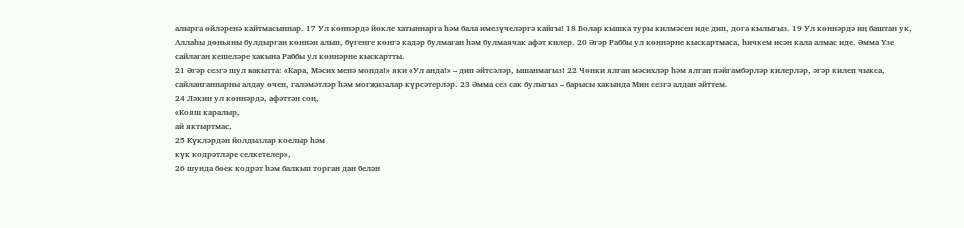алырга ѳйләренә кайтмасыннар. 17 Ул кѳннәрдә йѳкле хатыннарга һәм бала имезүчеләргә кайгы! 18 Болар кышка туры килмәсен иде дип, дога кылыгыз. 19 Ул кѳннәрдә иң баштан ук, Аллаһы дѳньяны булдырган кѳннән алып, бүгенге кѳнгә кадәр булмаган һәм булмаячак афәт килер. 20 Әгәр Раббы ул кѳннәрне кыскартмаса, һичкем исән кала алмас иде. Әмма Үзе сайлаган кешеләре хакына Раббы ул кѳннәрне кыскартты.
21 Әгәр сезгә шул вакытта: «Кара, Мәсих менә монда!» яки «Ул анда!» – дип әйтсәләр, ышанмагыз! 22 Чѳнки ялган мәсихләр һәм ялган пәйгамбәрләр килерләр, әгәр килеп чыкса, сайланганнарны алдау ѳчен, галәмәтләр һәм могҗизалар күрсәтерләр. 23 Әмма сез сак булыгыз – барысы хакында Мин сезгә алдан әйттем.
24 Ләкин ул кѳннәрдә, афәттән соң,
«Кояш каралыр,
ай яктыртмас,
25 Күкләрдән йолдызлар коелыр һәм
күк кодрәтләре селкетелер»,
26 шунда бѳек кодрәт һәм балкып торган дан белән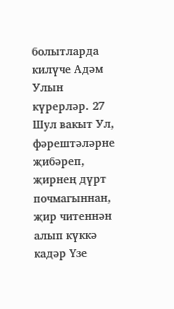болытларда килүче Адәм Улын күрерләр. 27 Шул вакыт Ул, фәрештәләрне җибәреп, җирнең дүрт почмагыннан, җир читеннән алып күккә кадәр Үзе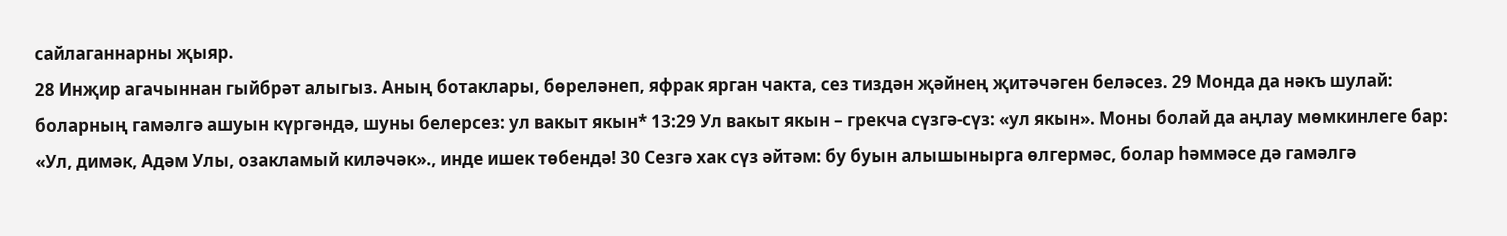сайлаганнарны җыяр.
28 Инҗир агачыннан гыйбрәт алыгыз. Аның ботаклары, бѳреләнеп, яфрак ярган чакта, сез тиздән җәйнең җитәчәген беләсез. 29 Монда да нәкъ шулай: боларның гамәлгә ашуын күргәндә, шуны белерсез: ул вакыт якын* 13:29 Ул вакыт якын – грекча сүзгә-сүз: «ул якын». Моны болай да аңлау мѳмкинлеге бар: «Ул, димәк, Адәм Улы, озакламый киләчәк»., инде ишек тѳбендә! 30 Сезгә хак сүз әйтәм: бу буын алышынырга ѳлгермәс, болар һәммәсе дә гамәлгә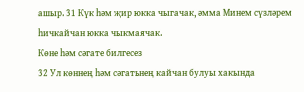ашыр. 31 Күк һәм җир юкка чыгачак, әмма Минем сүзләрем һичкайчан юкка чыкмаячак.
Кѳне һәм сәгате билгесез
32 Ул кѳннең һәм сәгатьнең кайчан булуы хакында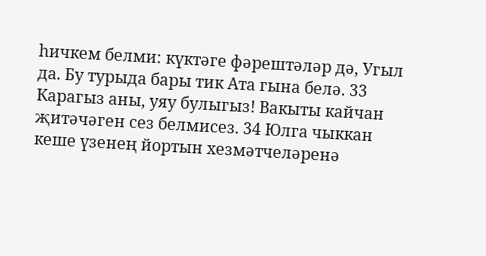һичкем белми: күктәге фәрештәләр дә, Угыл да. Бу турыда бары тик Ата гына белә. 33 Карагыз аны, уяу булыгыз! Вакыты кайчан җитәчәген сез белмисез. 34 Юлга чыккан кеше үзенең йортын хезмәтчеләренә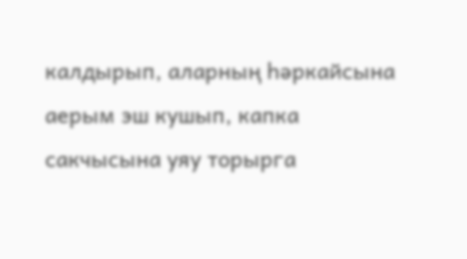калдырып, аларның һәркайсына аерым эш кушып, капка сакчысына уяу торырга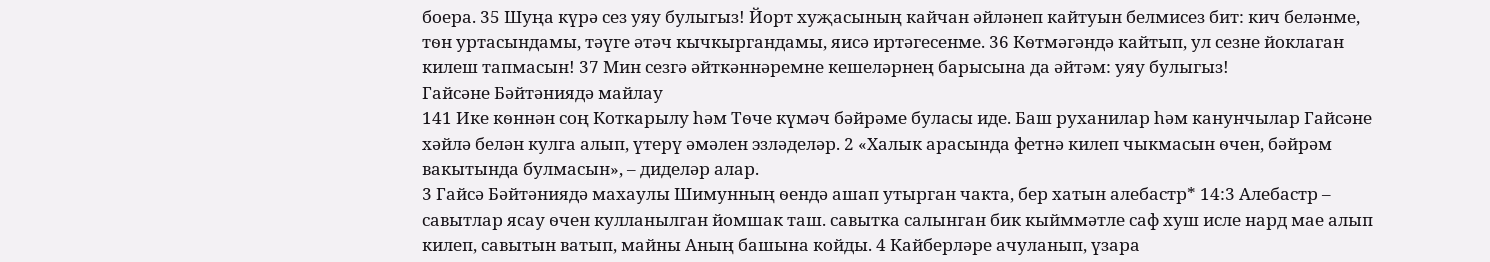боера. 35 Шуңа күрә сез уяу булыгыз! Йорт хуҗасының кайчан әйләнеп кайтуын белмисез бит: кич беләнме, тѳн уртасындамы, тәүге әтәч кычкыргандамы, яисә иртәгесенме. 36 Кѳтмәгәндә кайтып, ул сезне йоклаган килеш тапмасын! 37 Мин сезгә әйткәннәремне кешеләрнең барысына да әйтәм: уяу булыгыз!
Гайсәне Бәйтәниядә майлау
141 Ике кѳннән соң Коткарылу һәм Тѳче күмәч бәйрәме буласы иде. Баш руханилар һәм канунчылар Гайсәне хәйлә белән кулга алып, үтерү әмәлен эзләделәр. 2 «Халык арасында фетнә килеп чыкмасын ѳчен, бәйрәм вакытында булмасын», – диделәр алар.
3 Гайсә Бәйтәниядә махаулы Шимунның ѳендә ашап утырган чакта, бер хатын алебастр* 14:3 Алебастр – савытлар ясау ѳчен кулланылган йомшак таш. савытка салынган бик кыйммәтле саф хуш исле нард мае алып килеп, савытын ватып, майны Аның башына койды. 4 Кайберләре ачуланып, үзара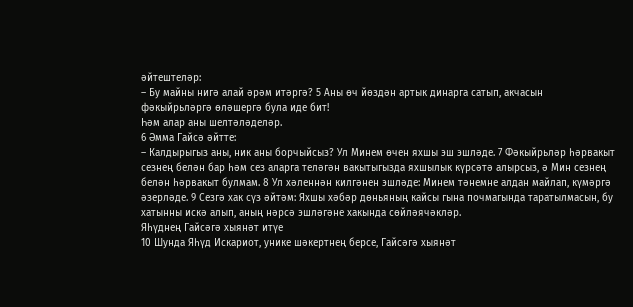әйтештеләр:
– Бу майны нигә алай әрәм итәргә? 5 Аны ѳч йѳздән артык динарга сатып, акчасын фәкыйрьләргә ѳләшергә була иде бит!
Һәм алар аны шелтәләделәр.
6 Әмма Гайсә әйтте:
– Калдырыгыз аны, ник аны борчыйсыз? Ул Минем ѳчен яхшы эш эшләде. 7 Фәкыйрьләр һәрвакыт сезнең белән бар һәм сез аларга теләгән вакытыгызда яхшылык күрсәтә алырсыз, ә Мин сезнең белән һәрвакыт булмам. 8 Ул хәленнән килгәнен эшләде: Минем тәнемне алдан майлап, күмәргә әзерләде. 9 Сезгә хак сүз әйтәм: Яхшы хәбәр дѳньяның кайсы гына почмагында таратылмасын, бу хатынны искә алып, аның нәрсә эшләгәне хакында сѳйләячәкләр.
Яһүднең Гайсәгә хыянәт итүе
10 Шунда Яһүд Искариот, унике шәкертнең берсе, Гайсәгә хыянәт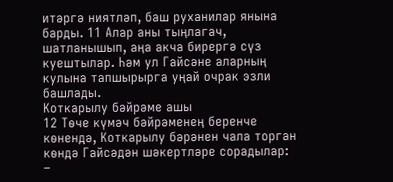итәргә ниятләп, баш руханилар янына барды. 11 Алар аны тыңлагач, шатланышып, аңа акча бирергә сүз куештылар. Һәм ул Гайсәне аларның кулына тапшырырга уңай очрак эзли башлады.
Коткарылу бәйрәме ашы
12 Тѳче күмәч бәйрәменең беренче кѳнендә, Коткарылу бәрәнен чала торган кѳндә Гайсәдән шәкертләре сорадылар:
–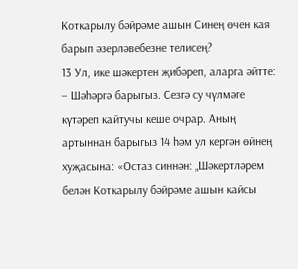Коткарылу бәйрәме ашын Синең ѳчен кая барып әзерләвебезне телисең?
13 Ул, ике шәкертен җибәреп, аларга әйтте:
– Шәһәргә барыгыз. Сезгә су чүлмәге күтәреп кайтучы кеше очрар. Аның артыннан барыгыз 14 һәм ул кергән ѳйнең хуҗасына: «Остаз синнән: „Шәкертләрем белән Коткарылу бәйрәме ашын кайсы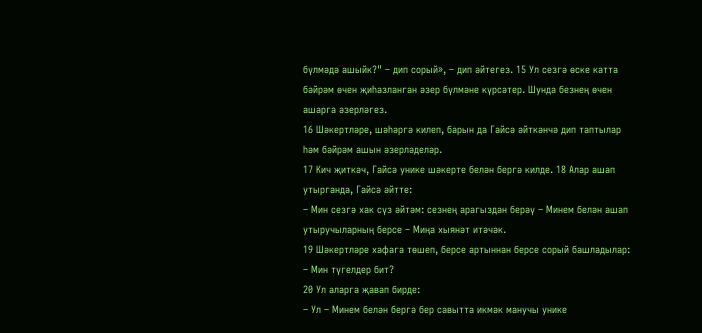бүлмәдә ашыйк?" – дип сорый», – дип әйтегез. 15 Ул сезгә ѳске катта бәйрәм ѳчен җиһазланган әзер бүлмәне күрсәтер. Шунда безнең ѳчен ашарга әзерләгез.
16 Шәкертләре, шәһәргә килеп, барын да Гайсә әйткәнчә дип таптылар һәм бәйрәм ашын әзерләделәр.
17 Кич җиткәч, Гайсә унике шәкерте белән бергә килде. 18 Алар ашап утырганда, Гайсә әйтте:
– Мин сезгә хак сүз әйтәм: сезнең арагыздан берәү – Минем белән ашап утыручыларның берсе – Миңа хыянәт итәчәк.
19 Шәкертләре хафага тѳшеп, берсе артыннан берсе сорый башладылар:
– Мин түгелдер бит?
20 Ул аларга җавап бирде:
– Ул – Минем белән бергә бер савытта икмәк манучы унике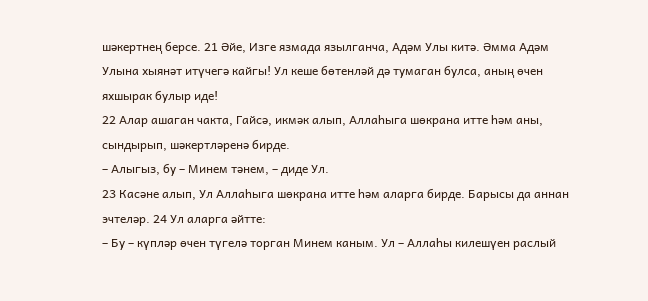шәкертнең берсе. 21 Әйе, Изге язмада язылганча, Адәм Улы китә. Әмма Адәм Улына хыянәт итүчегә кайгы! Ул кеше бѳтенләй дә тумаган булса, аның ѳчен яхшырак булыр иде!
22 Алар ашаган чакта, Гайсә, икмәк алып, Аллаһыга шѳкрана итте һәм аны, сындырып, шәкертләренә бирде.
– Алыгыз, бу – Минем тәнем, – диде Ул.
23 Касәне алып, Ул Аллаһыга шѳкрана итте һәм аларга бирде. Барысы да аннан эчтеләр. 24 Ул аларга әйтте:
– Бу – күпләр ѳчен түгелә торган Минем каным. Ул – Аллаһы килешүен раслый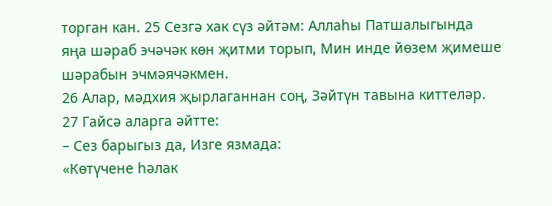торган кан. 25 Сезгә хак сүз әйтәм: Аллаһы Патшалыгында яңа шәраб эчәчәк кѳн җитми торып, Мин инде йѳзем җимеше шәрабын эчмәячәкмен.
26 Алар, мәдхия җырлаганнан соң, Зәйтүн тавына киттеләр.
27 Гайсә аларга әйтте:
– Сез барыгыз да, Изге язмада:
«Кѳтүчене һәлак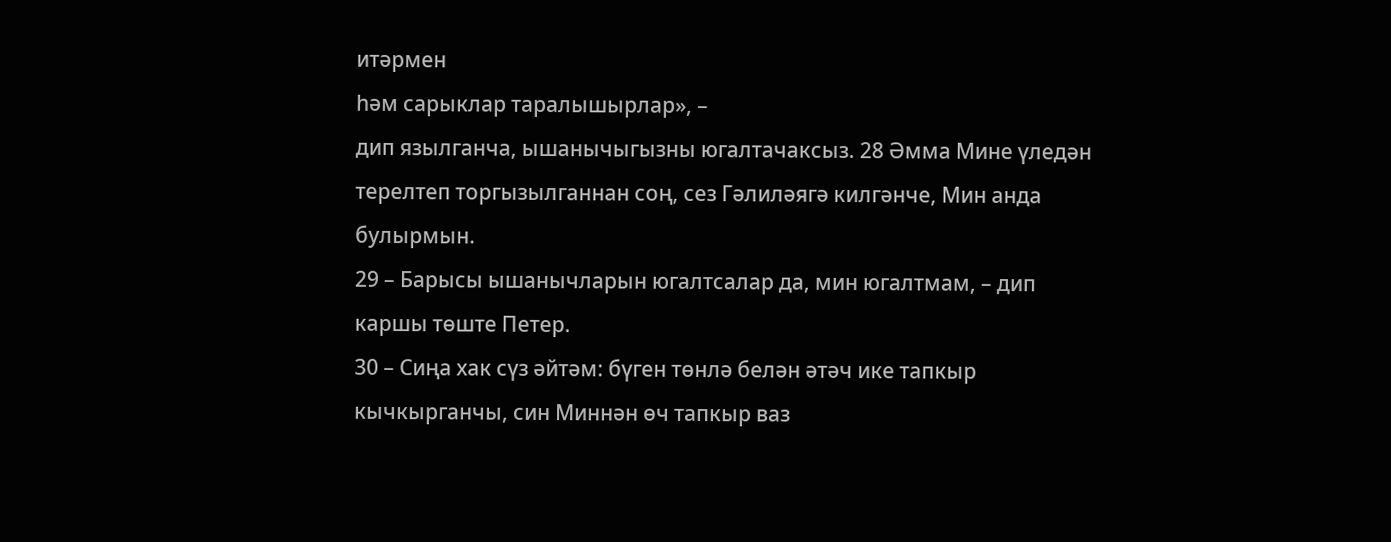итәрмен
һәм сарыклар таралышырлар», –
дип язылганча, ышанычыгызны югалтачаксыз. 28 Әмма Мине үледән терелтеп торгызылганнан соң, сез Гәлиләягә килгәнче, Мин анда булырмын.
29 – Барысы ышанычларын югалтсалар да, мин югалтмам, – дип каршы тѳште Петер.
30 – Сиңа хак сүз әйтәм: бүген тѳнлә белән әтәч ике тапкыр кычкырганчы, син Миннән ѳч тапкыр ваз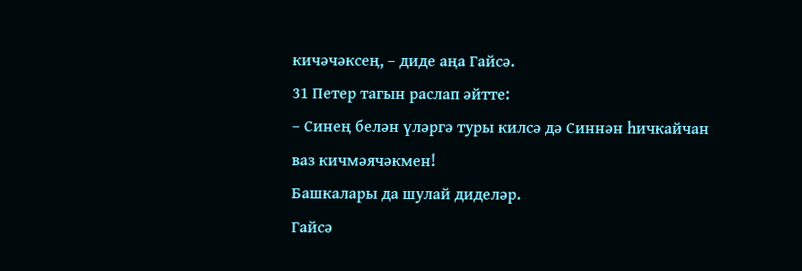кичәчәксең, – диде аңа Гайсә.
31 Петер тагын раслап әйтте:
– Синең белән үләргә туры килсә дә Синнән һичкайчан ваз кичмәячәкмен!
Башкалары да шулай диделәр.
Гайсә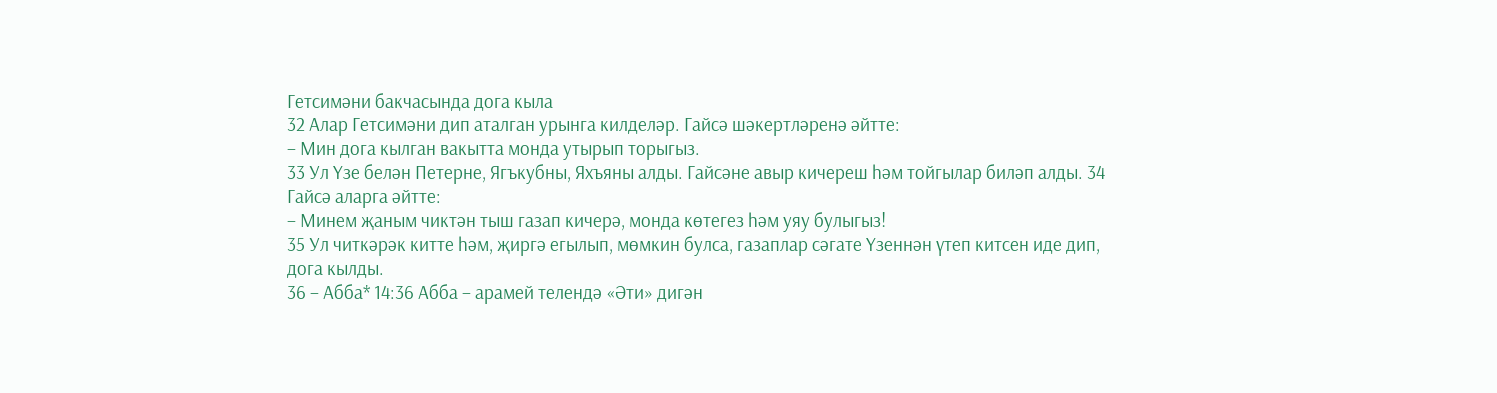Гетсимәни бакчасында дога кыла
32 Алар Гетсимәни дип аталган урынга килделәр. Гайсә шәкертләренә әйтте:
– Мин дога кылган вакытта монда утырып торыгыз.
33 Ул Үзе белән Петерне, Ягъкубны, Яхъяны алды. Гайсәне авыр кичереш һәм тойгылар биләп алды. 34 Гайсә аларга әйтте:
– Минем җаным чиктән тыш газап кичерә, монда кѳтегез һәм уяу булыгыз!
35 Ул читкәрәк китте һәм, җиргә егылып, мѳмкин булса, газаплар сәгате Үзеннән үтеп китсен иде дип, дога кылды.
36 – Абба* 14:36 Абба – арамей телендә «Әти» дигән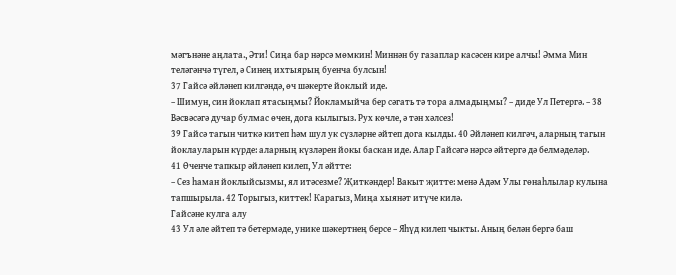мәгънәне аңлата., Әти! Сиңа бар нәрсә мѳмкин! Миннән бу газаплар касәсен кире алчы! Әмма Мин теләгәнчә түгел, ә Синең ихтыярың буенча булсын!
37 Гайсә әйләнеп килгәндә, ѳч шәкерте йоклый иде.
– Шимун, син йоклап ятасыңмы? Йокламыйча бер сәгать тә тора алмадыңмы? – диде Ул Петергә. – 38 Вәсвәсәгә дучар булмас ѳчен, дога кылыгыз. Рух кѳчле, ә тән хәлсез!
39 Гайсә тагын читкә китеп һәм шул ук сүзләрне әйтеп дога кылды. 40 Әйләнеп килгәч, аларның тагын йоклауларын күрде: аларның күзләрен йокы баскан иде. Алар Гайсәгә нәрсә әйтергә дә белмәделәр.
41 Ѳченче тапкыр әйләнеп килеп, Ул әйтте:
– Сез һаман йоклыйсызмы, ял итәсезме? Җиткәндер! Вакыт җитте: менә Адәм Улы гѳнаһлылар кулына тапшырыла. 42 Торыгыз, киттек! Карагыз, Миңа хыянәт итүче килә.
Гайсәне кулга алу
43 Ул әле әйтеп тә бетермәде, унике шәкертнең берсе – Яһүд килеп чыкты. Аның белән бергә баш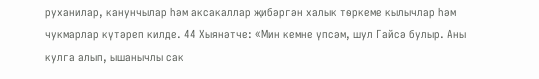руханилар, канунчылар һәм аксакаллар җибәргән халык тѳркеме кылычлар һәм чукмарлар күтәреп килде. 44 Хыянәтче: «Мин кемне үпсәм, шул Гайсә булыр. Аны кулга алып, ышанычлы сак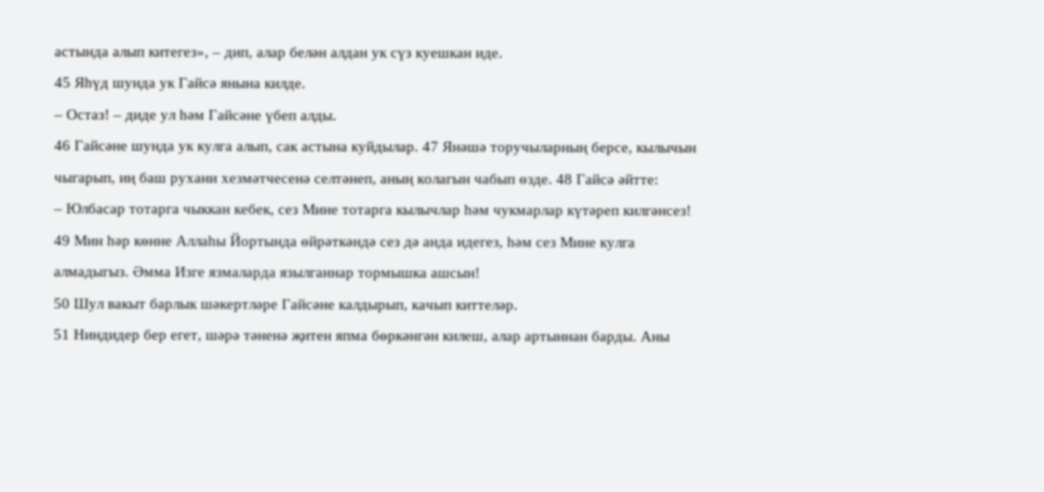астында алып китегез», – дип, алар белән алдан ук сүз куешкан иде.
45 Яһүд шунда ук Гайсә янына килде.
– Остаз! – диде ул һәм Гайсәне үбеп алды.
46 Гайсәне шунда ук кулга алып, сак астына куйдылар. 47 Янәшә торучыларның берсе, кылычын чыгарып, иң баш рухани хезмәтчесенә селтәнеп, аның колагын чабып ѳзде. 48 Гайсә әйтте:
– Юлбасар тотарга чыккан кебек, сез Мине тотарга кылычлар һәм чукмарлар күтәреп килгәнсез! 49 Мин һәр кѳнне Аллаһы Йортында ѳйрәткәндә сез дә анда идегез, һәм сез Мине кулга алмадыгыз. Әмма Изге язмаларда язылганнар тормышка ашсын!
50 Шул вакыт барлык шәкертләре Гайсәне калдырып, качып киттеләр.
51 Ниндидер бер егет, шәрә тәненә җитен япма бѳркәнгән килеш, алар артыннан барды. Аны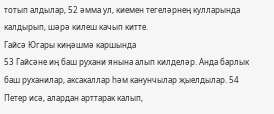тотып алдылар, 52 әмма ул, киемен тегеләрнең кулларында калдырып, шәрә килеш качып китте.
Гайсә Югары киңәшмә каршында
53 Гайсәне иң баш рухани янына алып килделәр. Анда барлык баш руханилар, аксакаллар һәм канунчылар җыелдылар. 54 Петер исә, алардан арттарак калып,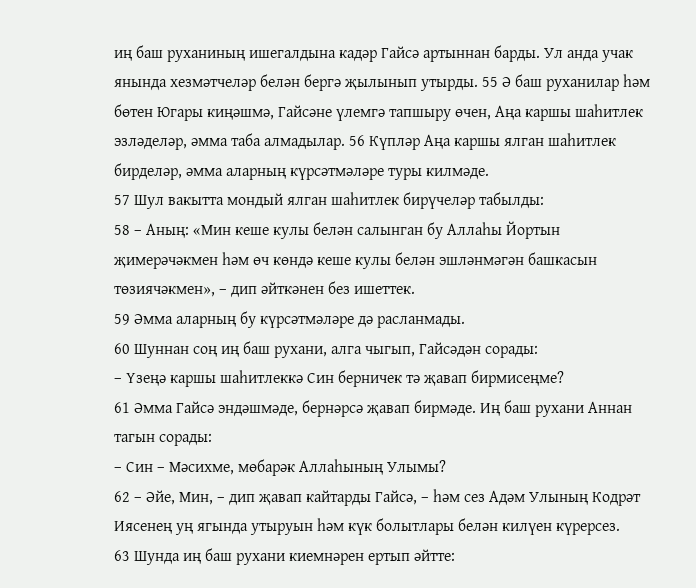иң баш руханиның ишегалдына кадәр Гайсә артыннан барды. Ул анда учак янында хезмәтчеләр белән бергә җылынып утырды. 55 Ә баш руханилар һәм бѳтен Югары киңәшмә, Гайсәне үлемгә тапшыру ѳчен, Аңа каршы шаһитлек эзләделәр, әмма таба алмадылар. 56 Күпләр Аңа каршы ялган шаһитлек бирделәр, әмма аларның күрсәтмәләре туры килмәде.
57 Шул вакытта мондый ялган шаһитлек бирүчеләр табылды:
58 – Аның: «Мин кеше кулы белән салынган бу Аллаһы Йортын җимерәчәкмен һәм ѳч кѳндә кеше кулы белән эшләнмәгән башкасын тѳзиячәкмен», – дип әйткәнен без ишеттек.
59 Әмма аларның бу күрсәтмәләре дә расланмады.
60 Шуннан соң иң баш рухани, алга чыгып, Гайсәдән сорады:
– Үзеңә каршы шаһитлеккә Син берничек тә җавап бирмисеңме?
61 Әмма Гайсә эндәшмәде, бернәрсә җавап бирмәде. Иң баш рухани Аннан тагын сорады:
– Син – Мәсихме, мѳбарәк Аллаһының Улымы?
62 – Әйе, Мин, – дип җавап кайтарды Гайсә, – һәм сез Адәм Улының Кодрәт Иясенең уң ягында утыруын һәм күк болытлары белән килүен күрерсез.
63 Шунда иң баш рухани киемнәрен ертып әйтте: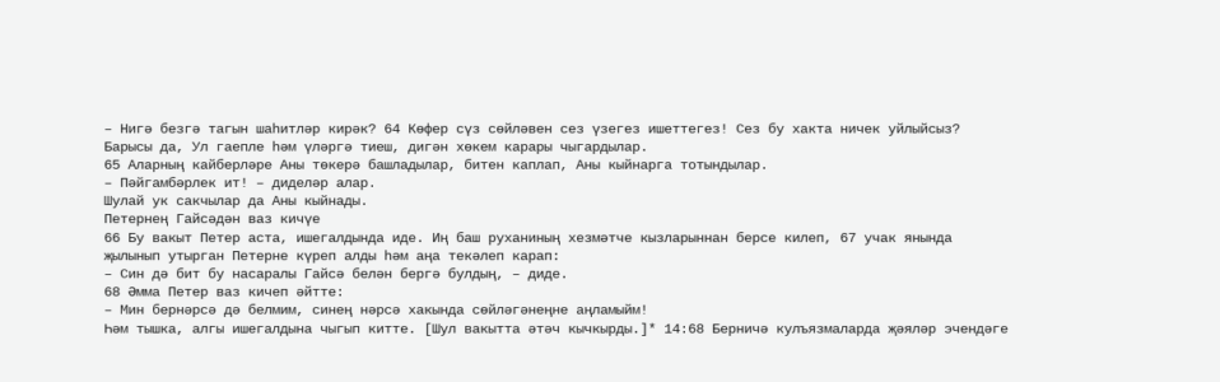– Нигә безгә тагын шаһитләр кирәк? 64 Кѳфер сүз сѳйләвен сез үзегез ишеттегез! Сез бу хакта ничек уйлыйсыз?
Барысы да, Ул гаепле һәм үләргә тиеш, дигән хѳкем карары чыгардылар.
65 Аларның кайберләре Аны тѳкерә башладылар, битен каплап, Аны кыйнарга тотындылар.
– Пәйгамбәрлек ит! – диделәр алар.
Шулай ук сакчылар да Аны кыйнады.
Петернең Гайсәдән ваз кичүе
66 Бу вакыт Петер аста, ишегалдында иде. Иң баш руханиның хезмәтче кызларыннан берсе килеп, 67 учак янында җылынып утырган Петерне күреп алды һәм аңа текәлеп карап:
– Син дә бит бу насаралы Гайсә белән бергә булдың, – диде.
68 Әмма Петер ваз кичеп әйтте:
– Мин бернәрсә дә белмим, синең нәрсә хакында сѳйләгәнеңне аңламыйм!
Һәм тышка, алгы ишегалдына чыгып китте. [Шул вакытта әтәч кычкырды.]* 14:68 Берничә кулъязмаларда җәяләр эчендәге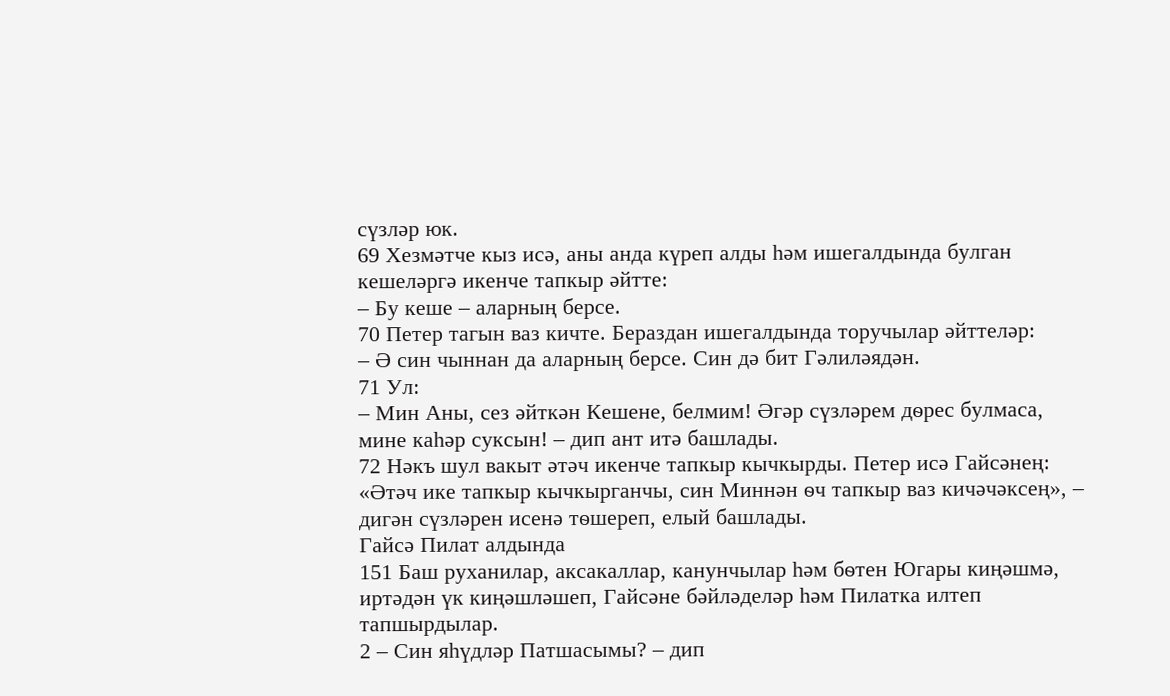сүзләр юк.
69 Хезмәтче кыз исә, аны анда күреп алды һәм ишегалдында булган кешеләргә икенче тапкыр әйтте:
– Бу кеше – аларның берсе.
70 Петер тагын ваз кичте. Бераздан ишегалдында торучылар әйттеләр:
– Ә син чыннан да аларның берсе. Син дә бит Гәлиләядән.
71 Ул:
– Мин Аны, сез әйткән Кешене, белмим! Әгәр сүзләрем дѳрес булмаса, мине каһәр суксын! – дип ант итә башлады.
72 Нәкъ шул вакыт әтәч икенче тапкыр кычкырды. Петер исә Гайсәнең: «Әтәч ике тапкыр кычкырганчы, син Миннән ѳч тапкыр ваз кичәчәксең», – дигән сүзләрен исенә тѳшереп, елый башлады.
Гайсә Пилат алдында
151 Баш руханилар, аксакаллар, канунчылар һәм бѳтен Югары киңәшмә, иртәдән үк киңәшләшеп, Гайсәне бәйләделәр һәм Пилатка илтеп тапшырдылар.
2 – Син яһүдләр Патшасымы? – дип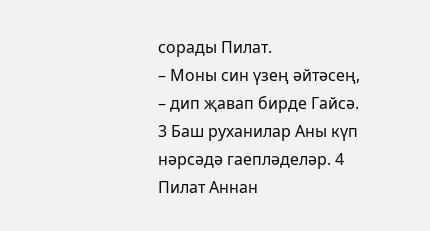сорады Пилат.
– Моны син үзең әйтәсең, – дип җавап бирде Гайсә.
3 Баш руханилар Аны күп нәрсәдә гаепләделәр. 4 Пилат Аннан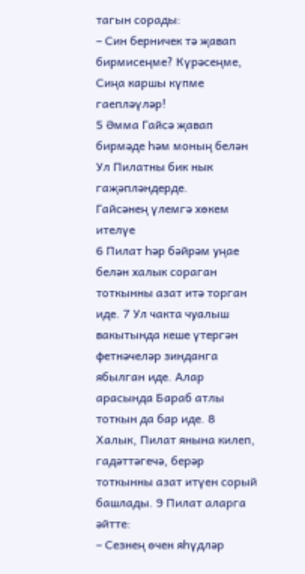тагын сорады:
– Син берничек тә җавап бирмисеңме? Күрәсеңме, Сиңа каршы күпме гаепләүләр!
5 Әмма Гайсә җавап бирмәде һәм моның белән Ул Пилатны бик нык гаҗәпләндерде.
Гайсәнең үлемгә хѳкем ителүе
6 Пилат һәр бәйрәм уңае белән халык сораган тоткынны азат итә торган иде. 7 Ул чакта чуалыш вакытында кеше үтергән фетнәчеләр зинданга ябылган иде. Алар арасында Бараб атлы тоткын да бар иде. 8 Халык, Пилат янына килеп, гадәттәгечә, берәр тоткынны азат итүен сорый башлады. 9 Пилат аларга әйтте:
– Сезнең ѳчен яһүдләр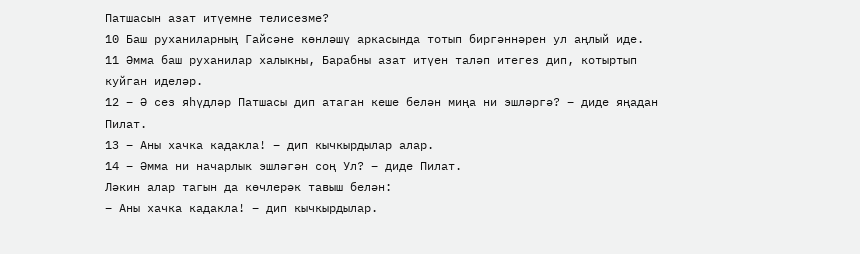Патшасын азат итүемне телисезме?
10 Баш руханиларның Гайсәне кѳнләшү аркасында тотып биргәннәрен ул аңлый иде.
11 Әмма баш руханилар халыкны, Барабны азат итүен таләп итегез дип, котыртып куйган иделәр.
12 – Ә сез яһүдләр Патшасы дип атаган кеше белән миңа ни эшләргә? – диде яңадан Пилат.
13 – Аны хачка кадакла! – дип кычкырдылар алар.
14 – Әмма ни начарлык эшләгән соң Ул? – диде Пилат.
Ләкин алар тагын да кѳчлерәк тавыш белән:
– Аны хачка кадакла! – дип кычкырдылар.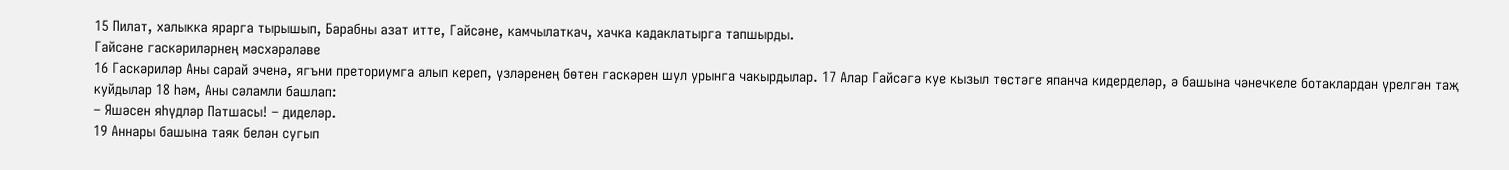15 Пилат, халыкка ярарга тырышып, Барабны азат итте, Гайсәне, камчылаткач, хачка кадаклатырга тапшырды.
Гайсәне гаскәриләрнең мәсхәрәләве
16 Гаскәриләр Аны сарай эченә, ягъни преториумга алып кереп, үзләренең бѳтен гаскәрен шул урынга чакырдылар. 17 Алар Гайсәгә куе кызыл тѳстәге япанча кидерделәр, ә башына чәнечкеле ботаклардан үрелгән таҗ куйдылар 18 һәм, Аны сәламли башлап:
– Яшәсен яһүдләр Патшасы! – диделәр.
19 Аннары башына таяк белән сугып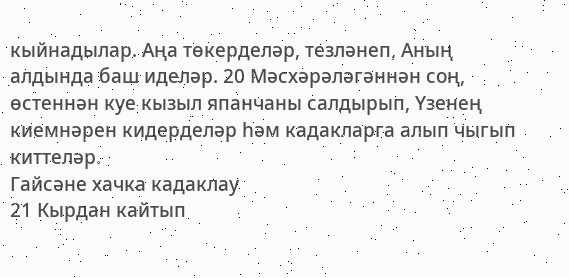кыйнадылар. Аңа тѳкерделәр, тезләнеп, Аның алдында баш иделәр. 20 Мәсхәрәләгәннән соң, ѳстеннән куе кызыл япанчаны салдырып, Үзенең киемнәрен кидерделәр һәм кадакларга алып чыгып киттеләр.
Гайсәне хачка кадаклау
21 Кырдан кайтып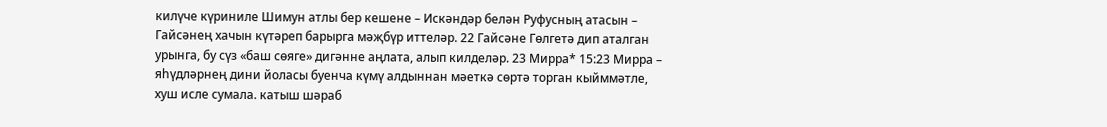килүче күриниле Шимун атлы бер кешене – Искәндәр белән Руфусның атасын – Гайсәнең хачын күтәреп барырга мәҗбүр иттеләр. 22 Гайсәне Гѳлгетә дип аталган урынга, бу сүз «баш сѳяге» дигәнне аңлата, алып килделәр. 23 Мирра* 15:23 Мирра – яһүдләрнең дини йоласы буенча күмү алдыннан мәеткә сѳртә торган кыйммәтле, хуш исле сумала. катыш шәраб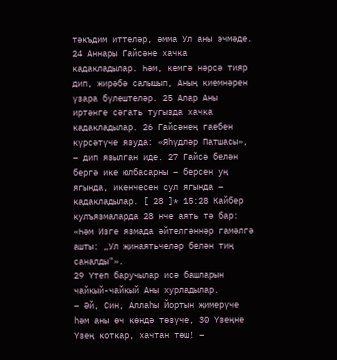тәкъдим иттеләр, әмма Ул аны эчмәде. 24 Аннары Гайсәне хачка кадакладылар. Һәм, кемгә нәрсә тияр дип, жирәбә салышып, Аның киемнәрен үзара бүлештеләр. 25 Алар Аны иртәнге сәгать тугызда хачка кадакладылар. 26 Гайсәнең гаебен күрсәтүче язуда: «Яһүдләр Патшасы», – дип язылган иде. 27 Гайсә белән бергә ике юлбасарны – берсен уң ягында, икенчесен сул ягында – кадакладылар. [ 28 ]* 15:28 Кайбер кулъязмаларда 28 нче аять тә бар: «Һәм Изге язмада әйтелгәннәр гамәлгә ашты: „Ул җинаятьчеләр белән тиң саналды"».
29 Үтеп баручылар исә башларын чайкый-чайкый Аны хурладылар.
– Әй, Син, Аллаһы Йортын җимерүче һәм аны ѳч кѳндә тѳзүче, 30 Үзеңне Үзең коткар, хачтан тѳш! –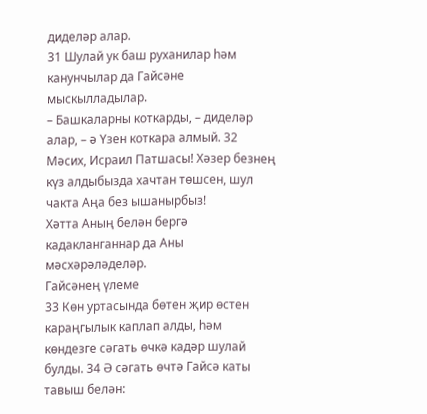диделәр алар.
31 Шулай ук баш руханилар һәм канунчылар да Гайсәне мыскылладылар.
– Башкаларны коткарды, – диделәр алар, – ә Үзен коткара алмый. 32 Мәсих, Исраил Патшасы! Хәзер безнең күз алдыбызда хачтан тѳшсен, шул чакта Аңа без ышанырбыз!
Хәтта Аның белән бергә кадакланганнар да Аны мәсхәрәләделәр.
Гайсәнең үлеме
33 Кѳн уртасында бѳтен җир ѳстен караңгылык каплап алды, һәм кѳндезге сәгать ѳчкә кадәр шулай булды. 34 Ә сәгать ѳчтә Гайсә каты тавыш белән: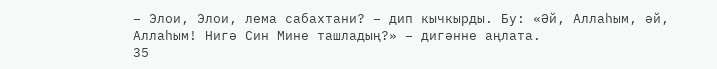– Элои, Элои, лема сабахтани? – дип кычкырды. Бу: «Әй, Аллаһым, әй, Аллаһым! Нигә Син Мине ташладың?» – дигәнне аңлата.
35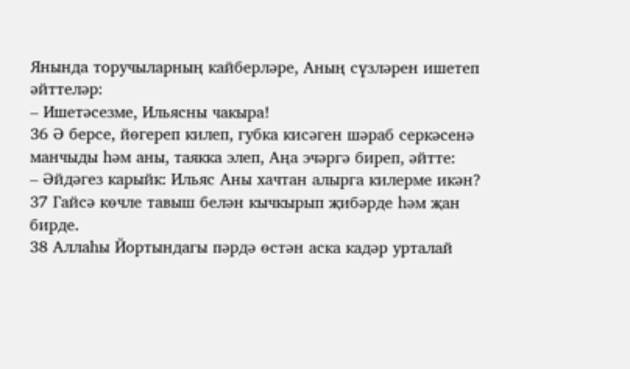Янында торучыларның кайберләре, Аның сүзләрен ишетеп әйттеләр:
– Ишетәсезме, Ильясны чакыра!
36 Ә берсе, йѳгереп килеп, губка кисәген шәраб серкәсенә манчыды һәм аны, таякка элеп, Аңа эчәргә биреп, әйтте:
– Әйдәгез карыйк: Ильяс Аны хачтан алырга килерме икән?
37 Гайсә кѳчле тавыш белән кычкырып җибәрде һәм җан бирде.
38 Аллаһы Йортындагы пәрдә ѳстән аска кадәр урталай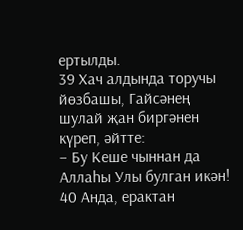ертылды.
39 Хач алдында торучы йѳзбашы, Гайсәнең шулай җан биргәнен күреп, әйтте:
– Бу Кеше чыннан да Аллаһы Улы булган икән!
40 Анда, ерактан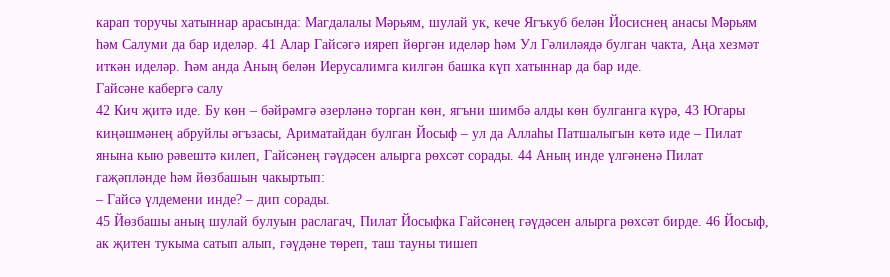карап торучы хатыннар арасында: Магдалалы Мәрьям, шулай ук, кече Ягъкуб белән Йосиснең анасы Мәрьям һәм Салуми да бар иделәр. 41 Алар Гайсәгә ияреп йѳргән иделәр һәм Ул Гәлиләядә булган чакта, Аңа хезмәт иткән иделәр. Һәм анда Аның белән Иерусалимга килгән башка күп хатыннар да бар иде.
Гайсәне кабергә салу
42 Кич җитә иде. Бу кѳн – бәйрәмгә әзерләнә торган кѳн, ягъни шимбә алды кѳн булганга күрә, 43 Югары киңәшмәнең абруйлы әгъзасы, Ариматайдан булган Йосыф – ул да Аллаһы Патшалыгын кѳтә иде – Пилат янына кыю рәвештә килеп, Гайсәнең гәүдәсен алырга рѳхсәт сорады. 44 Аның инде үлгәненә Пилат гаҗәпләнде һәм йѳзбашын чакыртып:
– Гайсә үлдемени инде? – дип сорады.
45 Йѳзбашы аның шулай булуын раслагач, Пилат Йосыфка Гайсәнең гәүдәсен алырга рѳхсәт бирде. 46 Йосыф, ак җитен тукыма сатып алып, гәүдәне тѳреп, таш тауны тишеп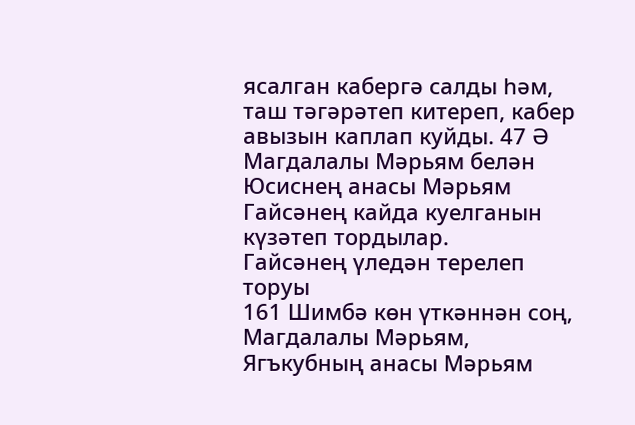ясалган кабергә салды һәм, таш тәгәрәтеп китереп, кабер авызын каплап куйды. 47 Ә Магдалалы Мәрьям белән Юсиснең анасы Мәрьям Гайсәнең кайда куелганын күзәтеп тордылар.
Гайсәнең үледән терелеп торуы
161 Шимбә кѳн үткәннән соң, Магдалалы Мәрьям, Ягъкубның анасы Мәрьям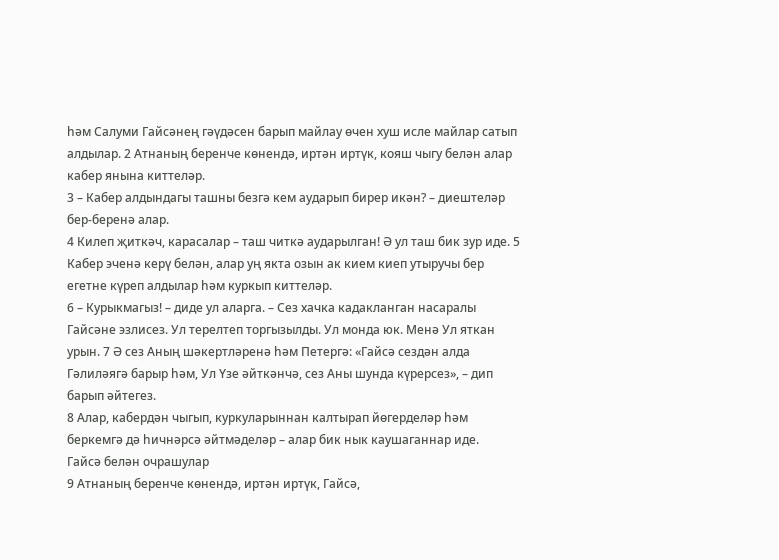һәм Салуми Гайсәнең гәүдәсен барып майлау ѳчен хуш исле майлар сатып алдылар. 2 Атнаның беренче кѳнендә, иртән иртүк, кояш чыгу белән алар кабер янына киттеләр.
3 – Кабер алдындагы ташны безгә кем аударып бирер икән? – диештеләр бер-беренә алар.
4 Килеп җиткәч, карасалар – таш читкә аударылган! Ә ул таш бик зур иде. 5 Кабер эченә керү белән, алар уң якта озын ак кием киеп утыручы бер егетне күреп алдылар һәм куркып киттеләр.
6 – Курыкмагыз! – диде ул аларга. – Сез хачка кадакланган насаралы Гайсәне эзлисез. Ул терелтеп торгызылды. Ул монда юк. Менә Ул яткан урын. 7 Ә сез Аның шәкертләренә һәм Петергә: «Гайсә сездән алда Гәлиләягә барыр һәм, Ул Үзе әйткәнчә, сез Аны шунда күрерсез», – дип барып әйтегез.
8 Алар, кабердән чыгып, куркуларыннан калтырап йѳгерделәр һәм беркемгә дә һичнәрсә әйтмәделәр – алар бик нык каушаганнар иде.
Гайсә белән очрашулар
9 Атнаның беренче кѳнендә, иртән иртүк, Гайсә,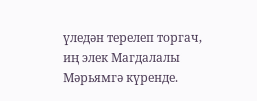үледән терелеп торгач, иң элек Магдалалы Мәрьямгә күренде.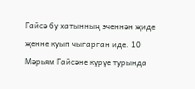Гайсә бу хатынның эченнән җиде җенне куып чыгарган иде. 10 Мәрьям Гайсәне күрүе турында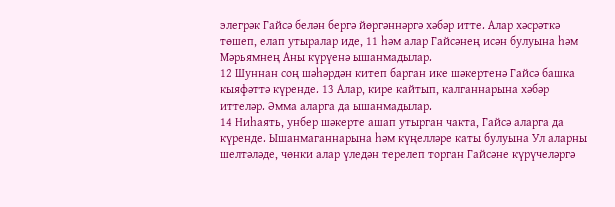элегрәк Гайсә белән бергә йѳргәннәргә хәбәр итте. Алар хәсрәткә тѳшеп, елап утыралар иде, 11 һәм алар Гайсәнең исән булуына һәм Мәрьямнең Аны күрүенә ышанмадылар.
12 Шуннан соң шәһәрдән китеп барган ике шәкертенә Гайсә башка кыяфәттә күренде. 13 Алар, кире кайтып, калганнарына хәбәр иттеләр. Әмма аларга да ышанмадылар.
14 Ниһаять, унбер шәкерте ашап утырган чакта, Гайсә аларга да күренде. Ышанмаганнарына һәм күңелләре каты булуына Ул аларны шелтәләде, чѳнки алар үледән терелеп торган Гайсәне күрүчеләргә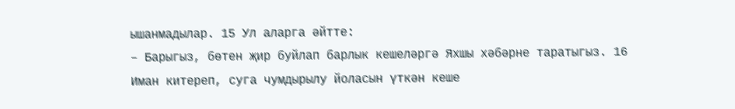ышанмадылар. 15 Ул аларга әйтте:
– Барыгыз, бѳтен җир буйлап барлык кешеләргә Яхшы хәбәрне таратыгыз. 16 Иман китереп, суга чумдырылу йоласын үткән кеше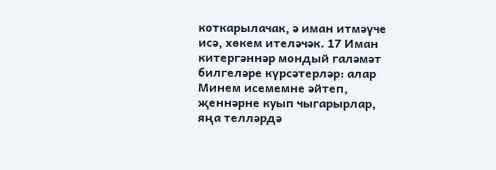коткарылачак, ә иман итмәүче исә, хѳкем ителәчәк. 17 Иман китергәннәр мондый галәмәт билгеләре күрсәтерләр: алар Минем исемемне әйтеп, җеннәрне куып чыгарырлар, яңа телләрдә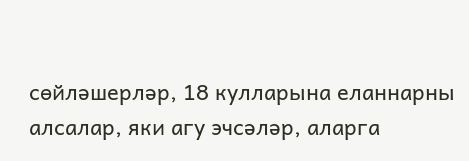сѳйләшерләр, 18 кулларына еланнарны алсалар, яки агу эчсәләр, аларга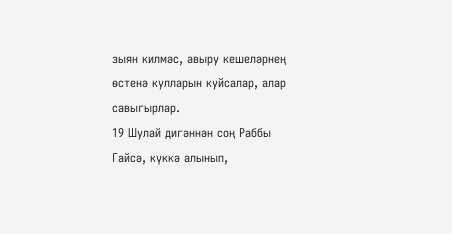зыян килмәс, авыру кешеләрнең ѳстенә кулларын куйсалар, алар савыгырлар.
19 Шулай дигәннән соң Раббы Гайсә, күккә алынып,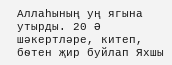Аллаһының уң ягына утырды. 20 Ә шәкертләре, китеп, бѳтен җир буйлап Яхшы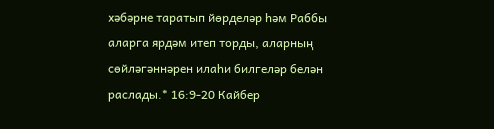хәбәрне таратып йѳрделәр һәм Раббы аларга ярдәм итеп торды, аларның сѳйләгәннәрен илаһи билгеләр белән раслады.* 16:9-20 Кайбер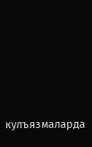кулъязмаларда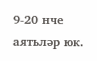9-20 нче аятьләр юк.